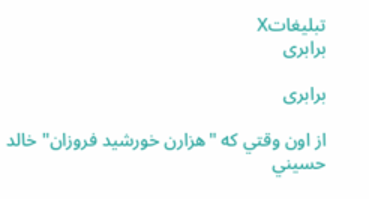تبليغاتX
برابری

برابری

از اون وقتي كه "هزارن خورشيد فروزان" خالد حسيني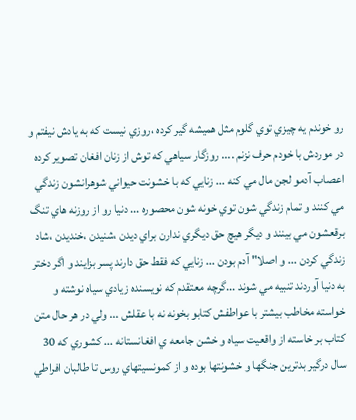رو خوندم يه چيزي توي گلوم مثل هميشه گير كرده ،روزي نيست كه به يادش نيفتم و در موردش با خودم حرف نزنم .... روزگار سياهي كه توش از زنان افغان تصوير كرده اعصاب آدمو لجن مال مي كنه ... زنايي كه با خشونت حيواني شوهرانشون زندگي مي كنند و تمام زندگي شون توي خونه شون محصوره ... دنيا رو از روزنه هاي تنگ برقعشون مي بينند و ديگر هيچ حق ديگري ندارن براي ديدن ،شنيدن ،خنديدن ،شاد زندگي كردن ... و اصلا" آدم بودن ... زنايي كه فقط حق دارند پسر بزايند و اگر دختر به دنيا آوردند تنبيه مي شوند ...گرچه معتقدم كه نويسنده زيادي سياه نوشته و خواسته مخاطب بيشتر با عواطفش كتابو بخونه نه با عقلش ... ولي در هر حال متن كتاب بر خاسته از واقعيت سياه و خشن جامعه ي افغانستانه ... كشوري كه 30 سال درگير بدترين جنگها و خشونتها بوده و از كمونسيتهاي روس تا طالبان افراطي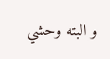و البته وحشي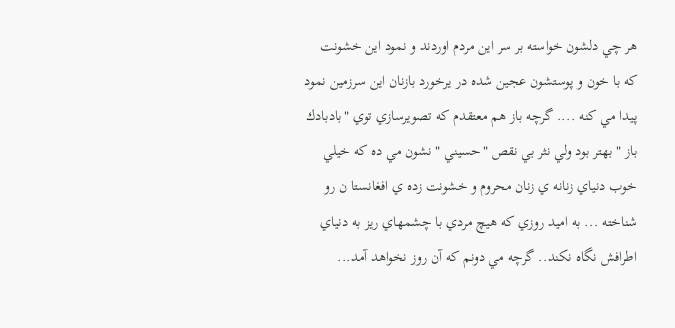هر چي دلشون خواسته بر سر اين مردم اوردند و نمود اين خشونت كه با خون و پوستشون عجين شده در يرخورد بازنان اين سرزمين نمود پيدا مي كنه .... گرچه باز هم معتقدم كه تصويرسازي توي "بادبادك باز " بهتر بود ولي نثر بي نقص "حسيني " نشون مي ده كه خيلي خوب دنياي زنانه ي زنان محروم و خشونت زده ي افغانستا ن رو شناخته ... به اميد روزي كه هيچ مردي با چشمهاي ريز به دنياي اطرافش نگاه نكند.. گرچه مي دونم كه آن روز نخواهد آمد...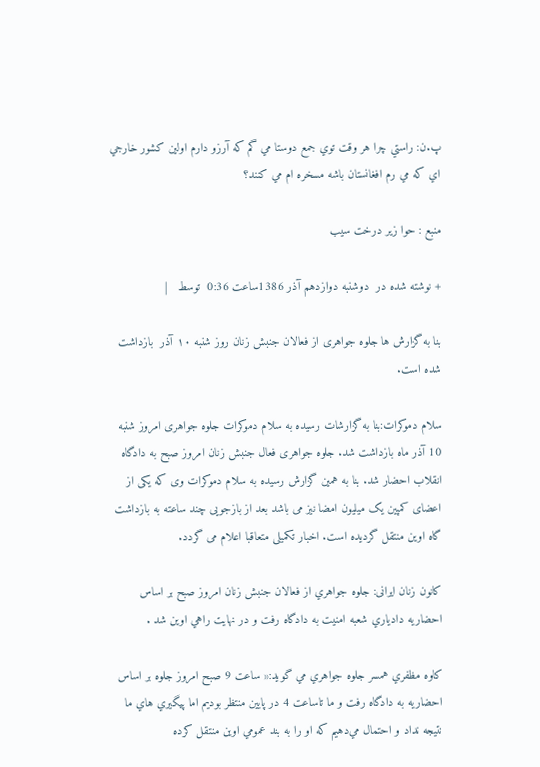پ.ن: راستي چرا هر وقت توي جمع دوستا مي گم كه آرزو دارم اولين كشور خارجي اي كه مي رم افغانستان باشه مسخره ام مي كنند؟

منبع : حوا زیر درخت سیب

+ نوشته شده در  دوشنبه دوازدهم آذر 1386ساعت 0:36  توسط   |

بنا به گزارش ها جلوه جواهری از فعالان جنبش زنان روز شنبه ۱۰ آذر  بازداشت شده است.

سلام دموکرات:بنا به گزارشات رسیده به سلام دموکرات جلوه جواهری امروز شنبه 10 آذر ماه بازداشت شد. جلوه جواهری فعال جنبش زنان امروز صبح به دادگاه انقلاب احضار شد. بنا به همین گزارش رسیده به سلام دموکرات وی که یکی از اعضای کمپین یک میلیون امضا نیز می باشد بعد از بازجویی چند ساعته به بازداشت گاه اوین منتقل گردیده است. اخبار تکمیلی متعاقبا اعلام می گردد.

کانون زنان ایرانی: جلوه جواهري از فعالان جنبش زنان امروز صبح بر اساس احضاريه دادياري شعبه امنيت به دادگاه رفت و در نهايت راهي اوين شد .

كاوه مظفري همسر جلوه جواهري مي گويد:« ساعت 9 صبح امروز جلوه بر اساس احضاريه به دادگاه رفت و ما تاساعت 4 در پايين منتظر بوديم اما پيگيري هاي ما نتيجه نداد و احتمال مي‌دهيم كه او را به بند عمومي اوين منتقل كرده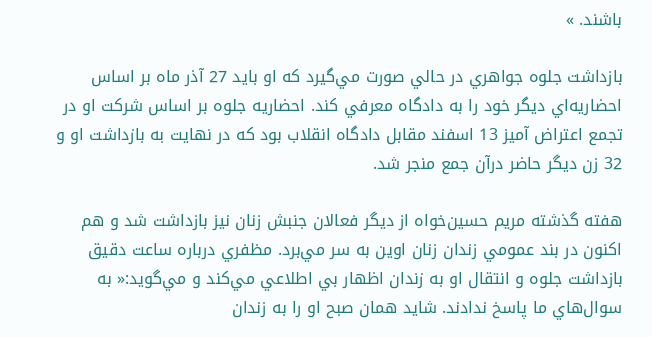باشند. »

بازداشت جلوه جواهري در حالي صورت مي‌گيرد كه او بايد 27 آذر ماه بر اساس احضاريه‌اي ديگر خود را به دادگاه معرفي كند. احضاريه جلوه بر اساس شركت او در تجمع اعتراض آميز 13 اسفند مقابل دادگاه انقلاب بود كه در نهايت به بازداشت او و 32 زن ديگر حاضر درآن جمع منجر شد.

هفته گذشته مريم حسين‌خواه از ديگر فعالان جنبش زنان نيز بازداشت شد و هم اكنون در بند عمومي زندان زنان اوين به سر مي‌برد. مظفري درباره ساعت دقيق بازداشت جلوه و انتقال او به زندان اظهار بي اطلاعي مي‌كند و مي‌گويد:« به سوال‌هاي ما پاسخ ندادند. شايد همان صبح او را به زندان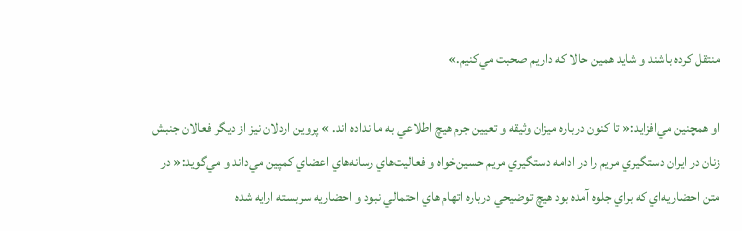منتقل كرده باشند و شايد همين حالا كه داريم صحبت مي‌كنيم.»

او همچنين مي‌افزايد:« تا كنون درباره ميزان وثيقه و تعيين جرم هيچ اطلاعي به ما نداده اند. » پروين اردلان نيز از ديگر فعالان جنبش زنان در ايران دستگيري مريم را در ادامه دستگيري مريم حسين‌خواه و فعاليت‌هاي رسانه‌هاي اعضاي كمپين مي‌داند و مي‌گويد:« در متن احضاريه‌اي كه براي جلوه آمده بود هيچ توضيحي درباره اتهام هاي احتمالي نبود و احضاريه سربسته ارايه شده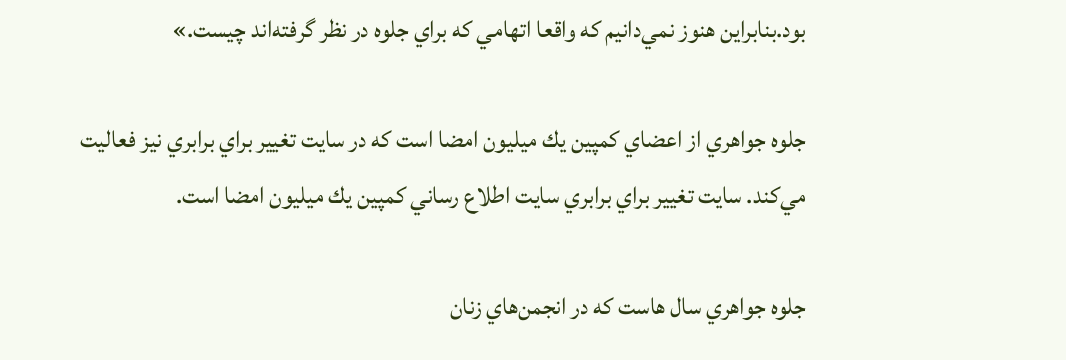بود.بنابراين هنوز نمي‌دانيم كه واقعا اتهامي كه براي جلوه در نظر گرفته‌اند چيست.»

جلوه جواهري از اعضاي كمپين يك ميليون امضا است كه در سايت تغيير براي برابري نيز فعاليت مي‌كند. سايت تغيير براي برابري سايت اطلاع رساني كمپين يك ميليون امضا است.

جلوه جواهري سال هاست كه در انجمن‌هاي زنان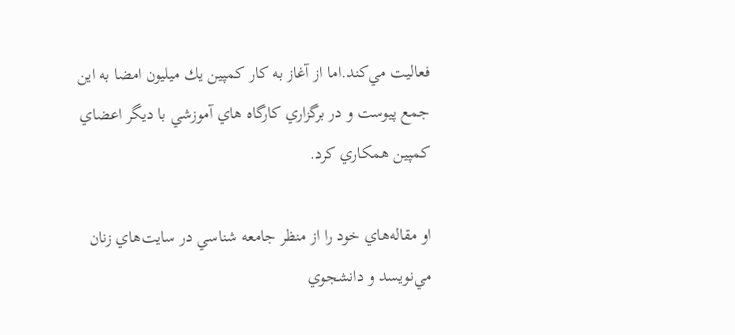فعاليت مي‌كند.اما از آغاز به كار كمپين يك ميليون امضا به اين جمع پيوست و در برگزاري كارگاه هاي آموزشي با ديگر اعضاي كمپين همكاري كرد.

او مقاله‌هاي خود را از منظر جامعه شناسي در سايت‌هاي زنان مي‌نويسد و دانشجوي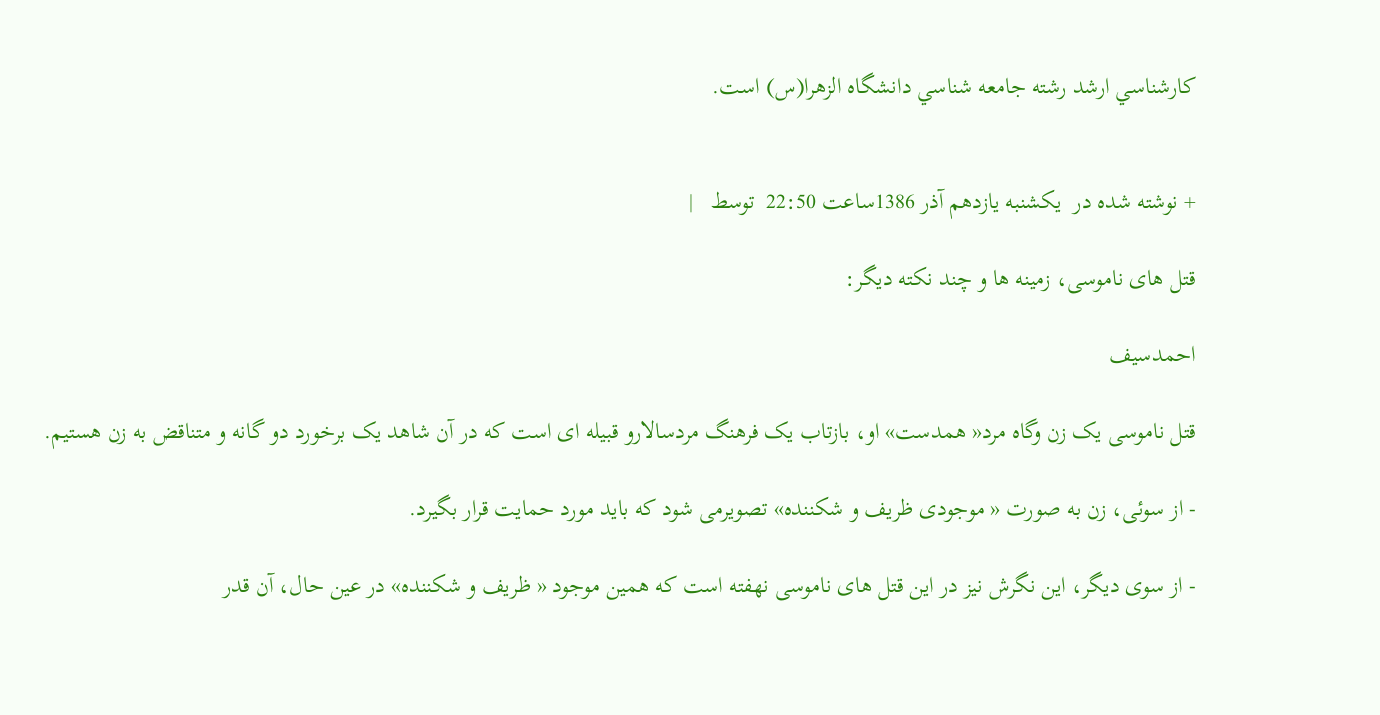كارشناسي ارشد رشته جامعه شناسي دانشگاه الزهرا(س) است.


+ نوشته شده در  یکشنبه یازدهم آذر 1386ساعت 22:50  توسط   |

قتل های ناموسی، زمینه ها و چند نکته دیگر:

احمدسیف

قتل ناموسی یک زن وگاه مرد« همدست» او، بازتاب یک فرهنگ مردسالارو قبیله ای است که در آن شاهد یک برخورد دو گانه و متناقض به زن هستیم.

- از سوئی، زن به صورت « موجودی ظریف و شکننده» تصویرمی شود که باید مورد حمایت قرار بگیرد.

- از سوی دیگر، این نگرش نیز در این قتل های ناموسی نهفته است که همین موجود « ظریف و شکننده» در عین حال، آن قدر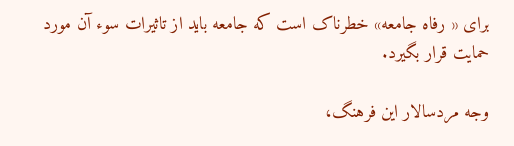برای « رفاه جامعه» خطرناک است که جامعه باید از تاثیرات سوء آن مورد حمایت قرار بگیرد.

وجه مردسالار این فرهنگ،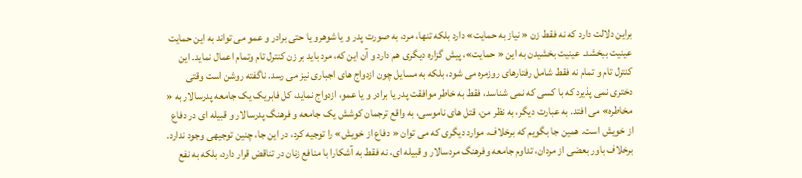براین دلالت دارد که نه فقط زن « نیاز به حمایت» دارد بلکه تنها، مرد، به صورت پدر و یا شوهرو یا حتی برادر و عمو می تواند به این حمایت عینیت ببخشد. عینیت بخشیدن به این « حمایت»، پیش گزاره دیگری هم دارد و آن این که، مرد باید بر زن کنترل تام وتمام اعمال نماید. این کنترل تام و تمام نه فقط شامل رفتارهای روزمره می شود، بلکه به مسایل چون ازدواج های اجباری نیز می رسد. ناگفته روشن است وقتی دختری نمی پذیرد که با کسی که نمی شناسد، فقط به خاطر موافقت پدر یا برادر و یا عمو، ازدواج نماید، کل فابریک یک جامعه پدرسالار به « مخاطره» می افتد. به عبارت دیگر، به نظر من، قتل های ناموسی، به واقع ترجمان کوشش یک جامعه و فرهنگ پدرسالار و قبیله ای در دفاع از خویش است. همین جا بگویم که برخلاف، موارد دیگری که می توان « دفاع از خویش» را توجیه کرد، در این جا، چنین توجیهی وجود ندارد. برخلاف باور بعضی از مردان، تداوم جامعه وفرهنگ مردسالار و قبیله ای، نه فقط به آشکارا با منافع زنان در تناقض قرار دارد، بلکه به نفع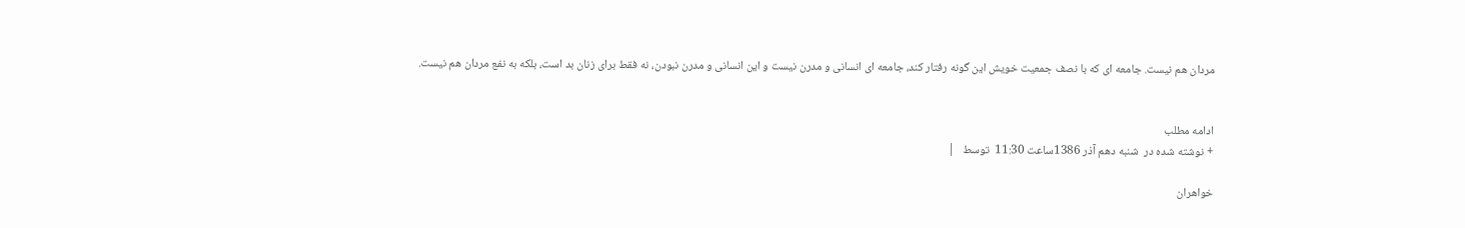مردان هم نیست. جامعه ای که با نصف جمعیت خویش این گونه رفتار کند، جامعه ای انسانی و مدرن نیست و این انسانی و مدرن نبودن، نه فقط برای زنان بد است، بلکه به نفع مردان هم نیست.


ادامه مطلب
+ نوشته شده در  شنبه دهم آذر 1386ساعت 11:30  توسط   |

خواهران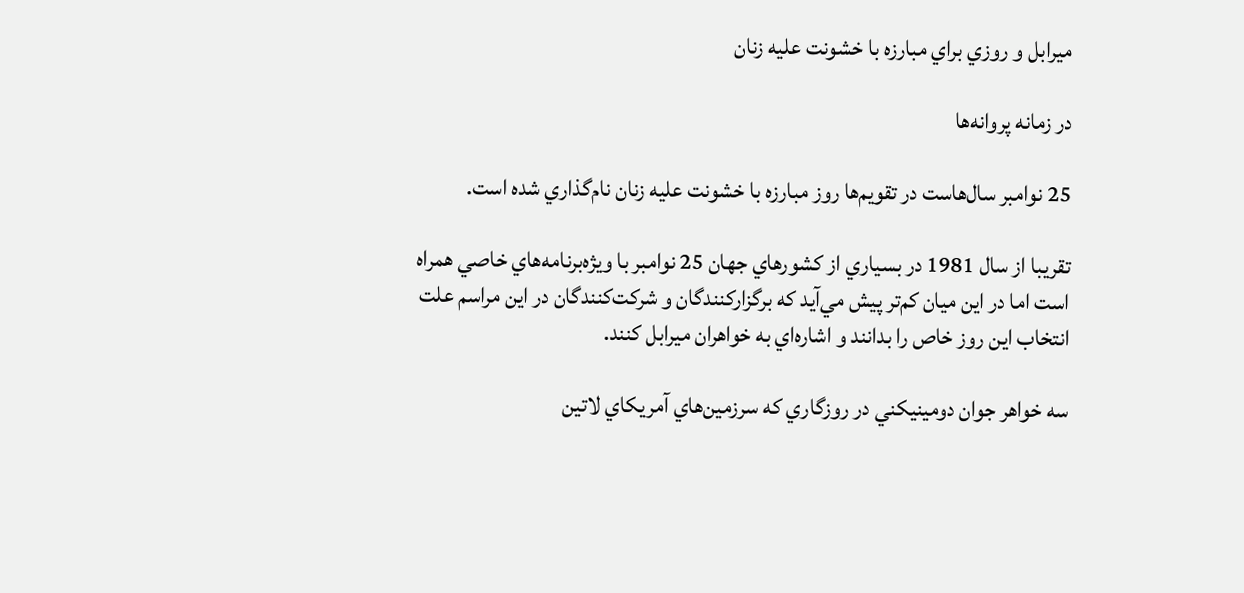ميرابل و روزي براي مبارزه با خشونت عليه زنان

در زمانه پروانه‌ها

25 نوامبر سال‌هاست در تقويم‌ها روز مبارزه با خشونت عليه زنان نام‌گذاري شده است.

تقريبا از سال 1981 در بسياري از كشورهاي جهان 25 نوامبر با ويژه‌برنامه‌هاي خاصي همراه است اما در اين ميان كم‌تر پيش مي‌آيد كه برگزاركنندگان و شركت‌كنندگان در اين مراسم علت انتخاب اين روز خاص را بدانند و اشاره‌اي به خواهران ميرابل كنند.

سه خواهر جوان دومينيكني در روزگاري كه سرزمين‌هاي آمريكاي لاتين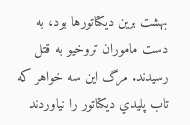بهشت برين ديكتاتورها بود‌، به دست ماموران تروخيو به قتل رسيدند‌‌. مرگ اين سه خواهر كه تاب پليدي ديكتاتور را نياوردند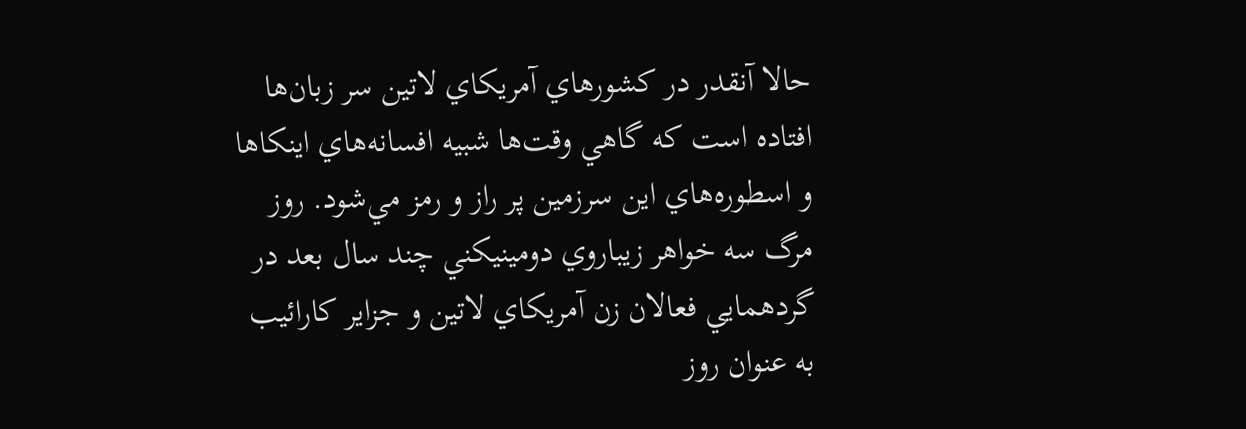حالا آنقدر در كشورهاي آمريكاي لاتين سر زبان‌ها افتاده است كه گاهي وقت‌ها شبيه افسانه‌هاي اينكاها و اسطوره‌هاي اين سرزمين پر راز و رمز مي‌شود. روز مرگ سه خواهر زيباروي دومينيكني چند سال بعد در گردهمايي فعالان زن آمريكاي لاتين و جزاير كارائيب به عنوان روز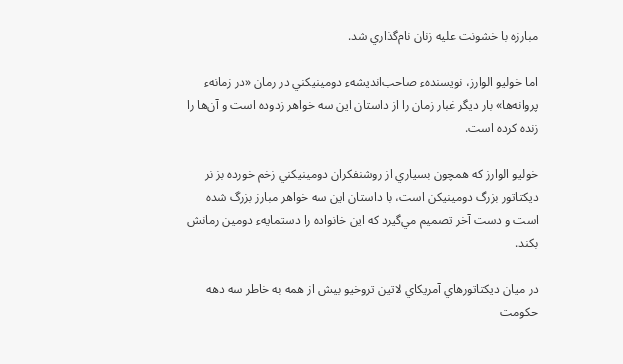مبارزه با خشونت عليه زنان نام‌گذاري شد.

اما خوليو الوارز، نويسندهء صاحب‌انديشهء دومينيكني در رمان «در زمانهء پروانه‌ها» بار ديگر غبار زمان را از داستان اين سه خواهر زدوده است و آن‌ها را زنده كرده است.

خوليو الوارز كه همچون بسياري از روشنفكران دومينيكني زخم خورده بز نر ديكتاتور بزرگ دومينيكن است‌، با داستان اين سه خواهر مبارز بزرگ شده است و دست آخر تصميم مي‌گيرد كه اين خانواده را دستمايهء دومين رمانش بكند.

در ميان ديكتاتورهاي آمريكاي لاتين تروخيو بيش از همه به خاطر سه دهه حكومت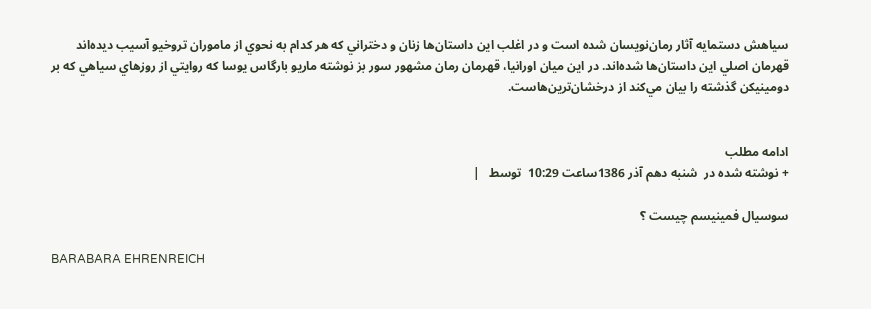سياهش دستمايه آثار رمان‌نويسان شده است و در اغلب اين داستان‌ها زنان و دختراني كه هر كدام به نحوي از ماموران تروخيو آسيب ديده‌اند قهرمان اصلي اين داستان‌ها شده‌اند. در اين ميان اورانيا، قهرمان رمان مشهور سور بز نوشته ماريو بارگاس يوسا كه روايتي از روزهاي سياهي كه بر دومينيكن گذشته را بيان مي‌كند از درخشان‌ترين‌هاست.


ادامه مطلب
+ نوشته شده در  شنبه دهم آذر 1386ساعت 10:29  توسط   |

سوسیال فمینیسم چیست ؟

BARABARA EHRENREICH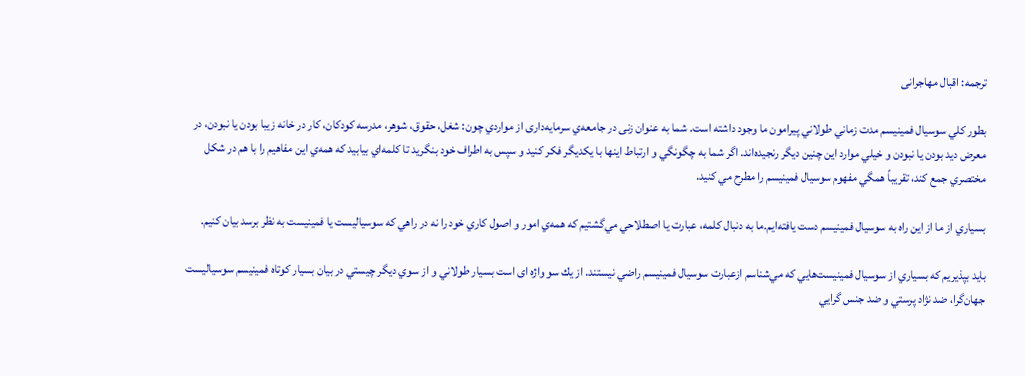ترجمه: اقبال مهاجرانی

بطور كلي سوسيال فمينيسم مدت زماني طولاني پيرامون ما وجود داشته است. شما به عنوان زنی در جامعه‌ي سرمايه‌داری از مواردي چون: شغل، حقوق، شوهر، مدرسه كودكان، كار در خانه زيبا بودن يا نبودن، در معرض ديد بودن يا نبودن و خيلي موارد اين چنين ديگر رنجيده‌اند. اگر شما به چگونگي و ارتباط اينها با يكديگر فكر كنيد و سپس به اطراف خود بنگريد تا كلمه‌اي بيابيد كه همه‌ي اين مفاهيم را با هم در شكل مختصري جمع كند، تقريباً همگي مفهوم سوسيال فمينيسم را مطرح مي كنيد.

بسياري از ما از اين راه به سوسيال فمينيسم دست يافته‌ايم.ما به دنبال كلمه، عبارت يا اصطلاحي مي‌گشتيم كه همه‌‌ي امور و اصول كاري خود را نه در راهي كه سوسياليست يا فمينيست به نظر برسد بيان كنيم.

بايد بپذيريم كه بسياري از سوسيال فمينيست‌هايي كه مي‌شناسم ازعبارت سوسيال فمينيسم راضي نيستند. از يك سو واژه ای است بسيار طولاني و از سوي ديگر چيستي در بيان بسيار كوتاه فمينيسم سوسياليست جهان‌گرا، ضد نژاد پرستي و ضد جنس گرايي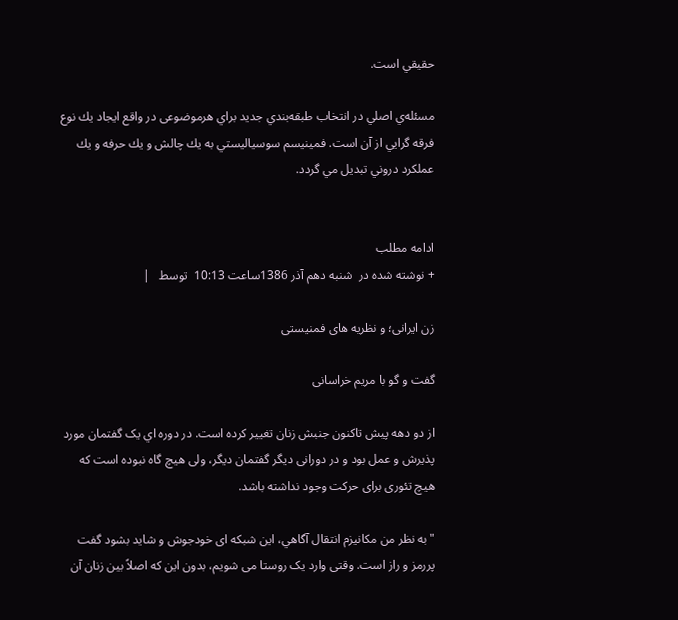حقيقي است.

مسئله‌ي اصلي در انتخاب طبقه‌بندي جديد براي هرموضوعی در واقع ايجاد يك نوع فرقه گرايي از آن است. فمينيسم سوسياليستي به يك چالش و يك حرفه و يك عملكرد دروني تبديل مي گردد.


ادامه مطلب
+ نوشته شده در  شنبه دهم آذر 1386ساعت 10:13  توسط   |

زن ایرانی؛ و نظریه های فمنیستی

گفت و گو با مریم خراسانی

از دو دهه پیش تاکنون جنبش زنان تغییر کرده است. در دوره اي یک گفتمان مورد پذیرش و عمل بود و در دورانی ديگر گفتمان دیگر، ولی هیچ گاه نبوده است که هیچ تئوری برای حرکت وجود نداشته باشد.

"به نظر من مکانیزم انتقال آگاهي، اين شبکه ای خودجوش و شاید بشود گفت پررمز و راز است. وقتی وارد یک روستا می شویم، بدون این که اصلاً بین زنان آن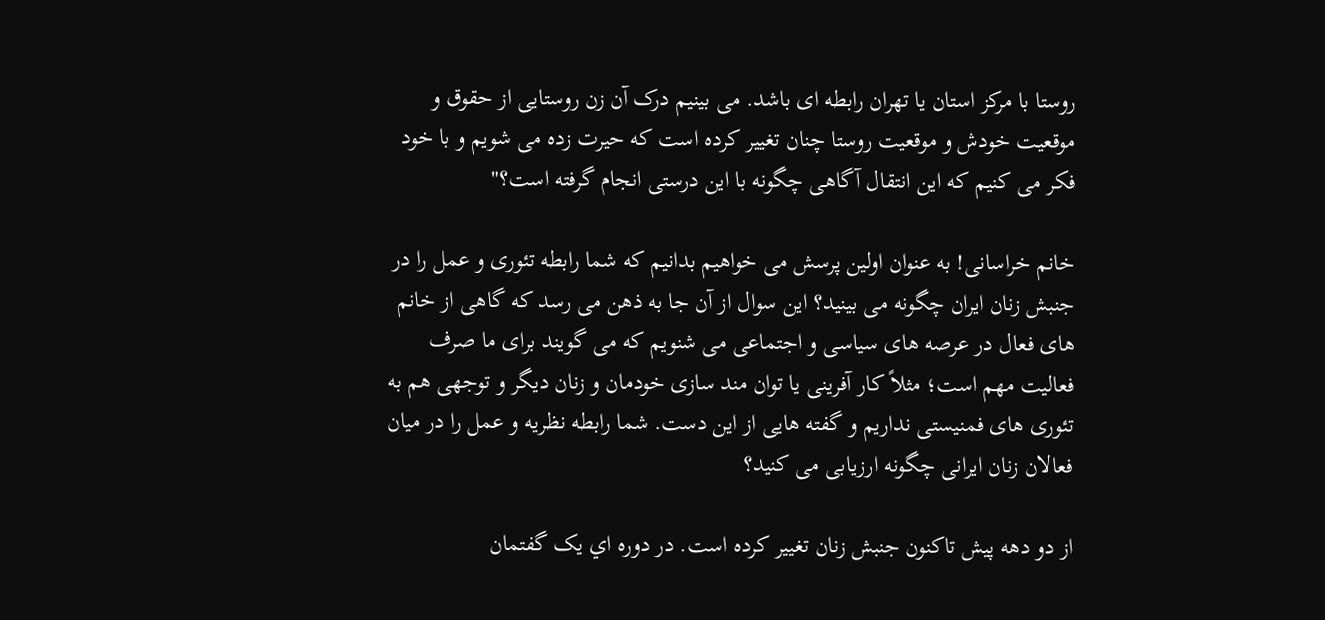روستا با مرکز استان یا تهران رابطه ای باشد. می بینیم درک آن زن روستایی از حقوق و موقعیت خودش و موقعیت روستا چنان تغییر کرده است که حیرت زده می شویم و با خود فکر می کنیم که این انتقال آگاهی چگونه با این درستی انجام گرفته است؟"

خانم خراسانی! به عنوان اولین پرسش می خواهيم بدانيم که شما رابطه تئوری و عمل را در جنبش زنان ایران چگونه می بینید؟ این سوال از آن جا به ذهن می رسد که گاهی از خانم های فعال در عرصه های سیاسی و اجتماعی می شنویم که می گویند برای ما صرف فعالیت مهم است؛ مثلاً کار آفرینی یا توان مند سازی خودمان و زنان دیگر و توجهی هم به تئوری های فمنیستی نداریم و گفته هایی از این دست. شما رابطه نظریه و عمل را در میان فعالان زنان ایرانی چگونه ارزیابی می کنید؟

از دو دهه پیش تاکنون جنبش زنان تغییر کرده است. در دوره اي یک گفتمان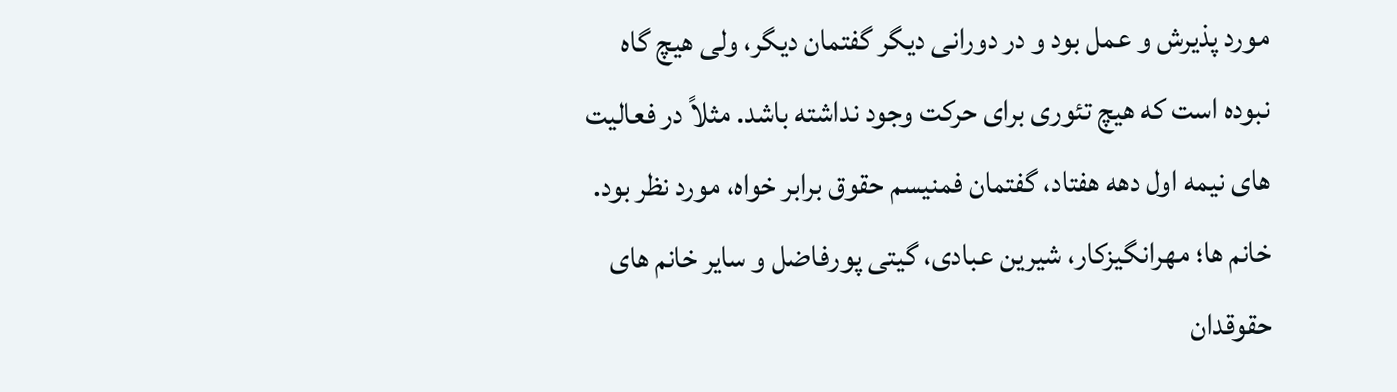مورد پذیرش و عمل بود و در دورانی ديگر گفتمان دیگر، ولی هیچ گاه نبوده است که هیچ تئوری برای حرکت وجود نداشته باشد. مثلاً در فعالیت های نیمه اول دهه هفتاد، گفتمان فمنیسم حقوق برابر خواه، مورد نظر بود. خانم ها؛ مهرانگیزکار، شیرین عبادی، گیتی پورفاضل و سایر خانم های حقوقدان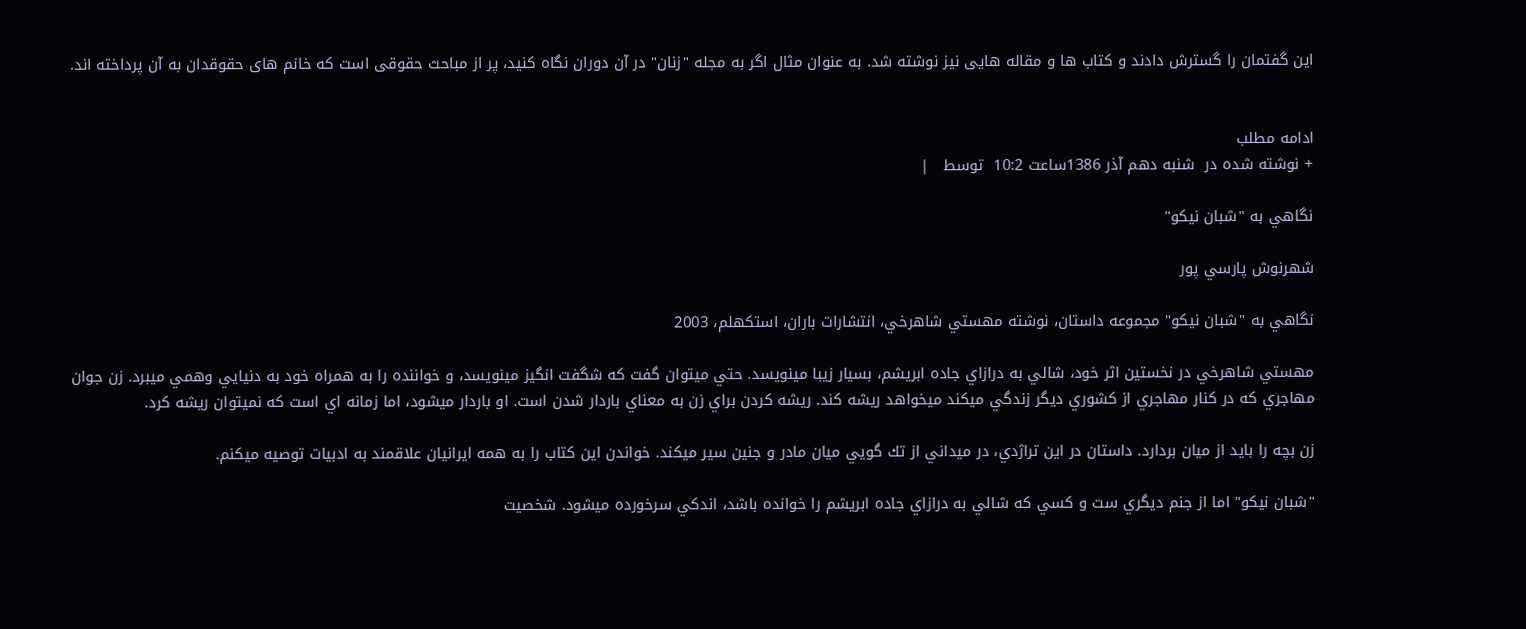این گفتمان را گسترش دادند و کتاب ها و مقاله هایی نيز نوشته شد. به عنوان مثال اگر به مجله "زنان" در آن دوران نگاه کنید، پر از مباحث حقوقی است که خانم های حقوقدان به آن پرداخته اند.


ادامه مطلب
+ نوشته شده در  شنبه دهم آذر 1386ساعت 10:2  توسط   |

نگاهي به "شبان نيكو"

شهرنوش پارسي پور

نگاهي به "شبان نيكو" مجموعه داستان، نوشته مهستي شاهرخي، انتشارات باران، استكهلم، 2003

مهستي شاهرخي در نخستين اثر خود، شالي به درازاي جاده ابريشم، بسيار زيبا مينويسد. حتي ميتوان گفت كه شگفت انگيز مينويسد، و خواننده را به همراه خود به دنيايي وهمي ميبرد. زن جوان مهاجري كه در كنار مهاجري از كشوري ديگر زندگي ميكند ميخواهد ريشه كند. ريشه كردن براي زن به معناي باردار شدن است. او باردار ميشود، اما زمانه اي است كه نميتوان ريشه كرد.

زن بچه را بايد از ميان بردارد. داستان در اين تراژدي، در ميداني از تك گويي ميان مادر و جنين سير ميكند. خواندن اين كتاب را به همه ايرانيان علاقمند به ادبيات توصيه ميكنم.

"شبان نيكو" اما از جنم ديگري ست و كسي كه شالي به درازاي جاده ابريشم را خوانده باشد،‌ اندكي سرخورده ميشود. شخصيت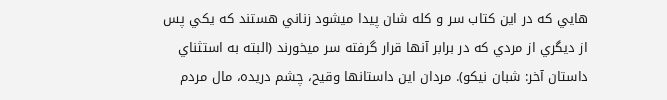هايي كه در اين كتاب سر و كله شان پيدا ميشود زناني هستند كه يكي پس از ديگري از مردي كه در برابر آنها قرار گرفته سر ميخورند (البته به استثناي داستان آخر: شبان نيكو). مردان اين داستانها وقيح، چشم دريده، مال مردم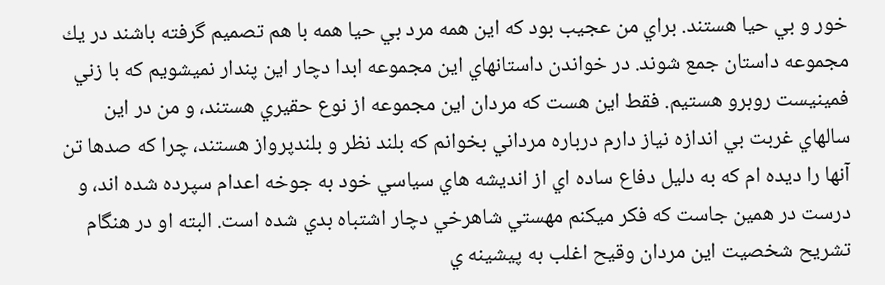خور و بي حيا هستند. براي من عجيب بود ‌كه اين همه مرد بي حيا همه با هم تصميم گرفته باشند در يك مجموعه داستان جمع شوند. در خواندن داستانهاي اين مجموعه ابدا دچار اين پندار نميشويم كه با زني فمينيست روبرو هستيم. فقط اين هست كه مردان اين مجموعه از نوع حقيري هستند، و من در اين سالهاي غربت بي اندازه نياز دارم درباره مرداني بخوانم كه بلند نظر و بلندپرواز هستند، چرا كه صدها تن آنها را ديده ام كه به دليل دفاع ساده اي از انديشه هاي سياسي خود به جوخه اعدام سپرده شده اند، و درست در همين جاست كه فكر ميكنم مهستي شاهرخي دچار اشتباه بدي شده است. البته او در هنگام تشريح شخصيت اين مردان وقيح اغلب به پيشينه ي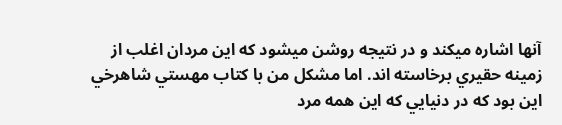آنها اشاره ميكند و در نتيجه روشن ميشود كه اين مردان اغلب از زمينه حقيري برخاسته اند. اما مشكل من با كتاب مهستي شاهرخي اين بود كه در دنيايي كه اين همه مرد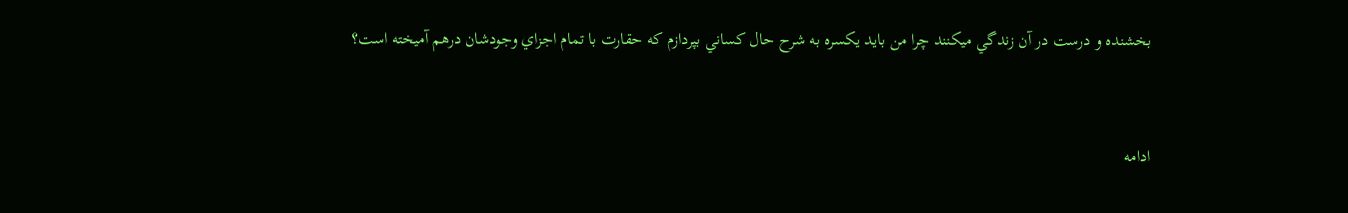بخشنده و درست در آن زندگي ميكنند چرا من بايد يكسره به شرح حال كساني بپردازم كه حقارت با تمام اجزاي وجودشان درهم آميخته است؟


ادامه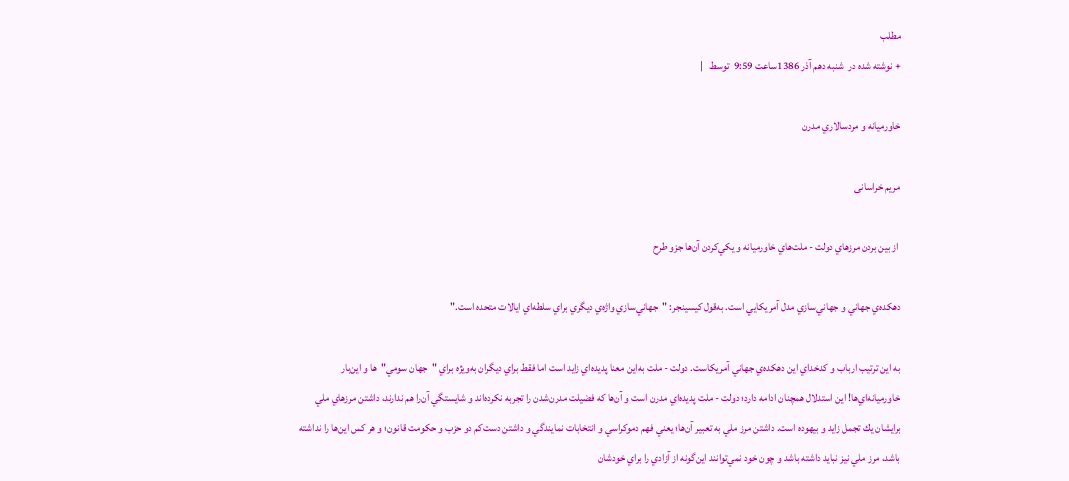مطلب
+ نوشته شده در  شنبه دهم آذر 1386ساعت 9:59  توسط   |

خاورميانه و مردسالاري مدرن

مریم خراسانی

 از بين بردن مرزهاي دولت - ملت‌هاي خاورميانه و يكي‌كردن آن‌ها جزو طرح

دهكده‌ي جهاني و جهاني‌سازي مدل آمريكايي است. به‌قول كيسينجر: "جهاني‌سازي واژه‌ي ديگري براي سلطه‌اي ايالات متحده است."

به اين ترتيب ارباب و كدخداي اين دهكده‌ي جهاني آمريكاست. دولت - ملت به‌اين معنا پديده‌اي زايد است اما فقط براي ديگران به‌ويژه براي "جهان سومي"ها و اين‌بار خاورميانه‌اي‌ها! اين استدلال همچنان ادامه دارد؛ دولت - ملت پديده‌اي مدرن است و آن‌ها كه فضيلت مدرن‌شدن را تجربه نكرده‌اند و شايستگي آن‌را هم ندارند، داشتن مرزهاي ملي برايشان يك تجمل زايد و بيهوده است. داشتن مرز ملي به تعبير آن‌ها؛ يعني فهم دموكراسي و انتخابات نمايندگي و داشتن دست‌كم دو حزب و حكومت قانون؛ و هر كس اين‌ها را نداشته باشد، مرز ملي نيز نبايد داشته باشد و چون خود نمي‌توانند اين‌گونه از آزادي را براي خودشان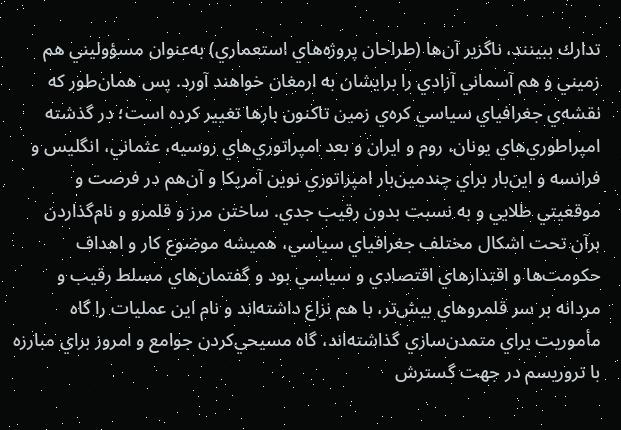تدارك ببينند، ناگزير آن‌ها (طراحان پروژه‌هاي استعمار‌ي) به‌عنوان مسؤوليني هم زميني و هم آسماني آزادي را برايشان به ارمغان خواهند آورد. پس همان‌طور كه نقشه‌ي جغرافياي سياسي كره‌ي زمين تاكنون بارها تغيير كرده است؛ در گذشته امپراطوري‌هاي يونان، روم و ايران و بعد امپراتوري‌هاي روسيه، عثماني، انگليس و فرانسه و اين‌بار براي چندمين‌بار امپراتوري نوين آمريكا و آن‌هم در فرصت و موقعيتي طلايي و به نسبت بدون رقيب جدي. ساختن مرز و قلمرو و نام‌گذاردن برآن تحت اشكال مختلف جغرافياي سياسي، هميشه موضوع كار و اهداف حكومت‌ها و اقتدارهاي اقتصادي و سياسي بود و گفتمان‌هاي مسلط رقيب و مردانه بر سر قلمروهاي بيش‌تر، با هم نزاع داشته‌اند و نام اين عمليات را گاه مأموريت براي متمدن‌سازي گذاشته‌اند، گاه مسيحي‌كردن جوامع و امروز براي مبارزه با تروريسم در جهت گسترش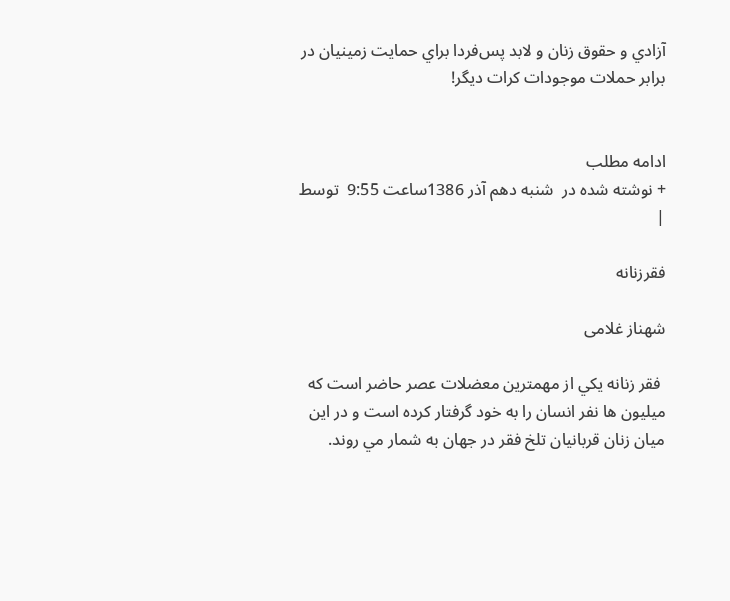آزادي و حقوق زنان و لابد پس‌فردا براي حمايت زمينيان در برابر حملات موجودات كرات ديگر!


ادامه مطلب
+ نوشته شده در  شنبه دهم آذر 1386ساعت 9:55  توسط   |

فقرزنانه

شهناز غلامی

 فقر زنانه يكي از مهمترين معضلات عصر حاضر است كه ميليون ها نفر انسان را به خود گرفتار كرده است و در اين ميان زنان قربانيان تلخ فقر در جهان به شمار مي روند.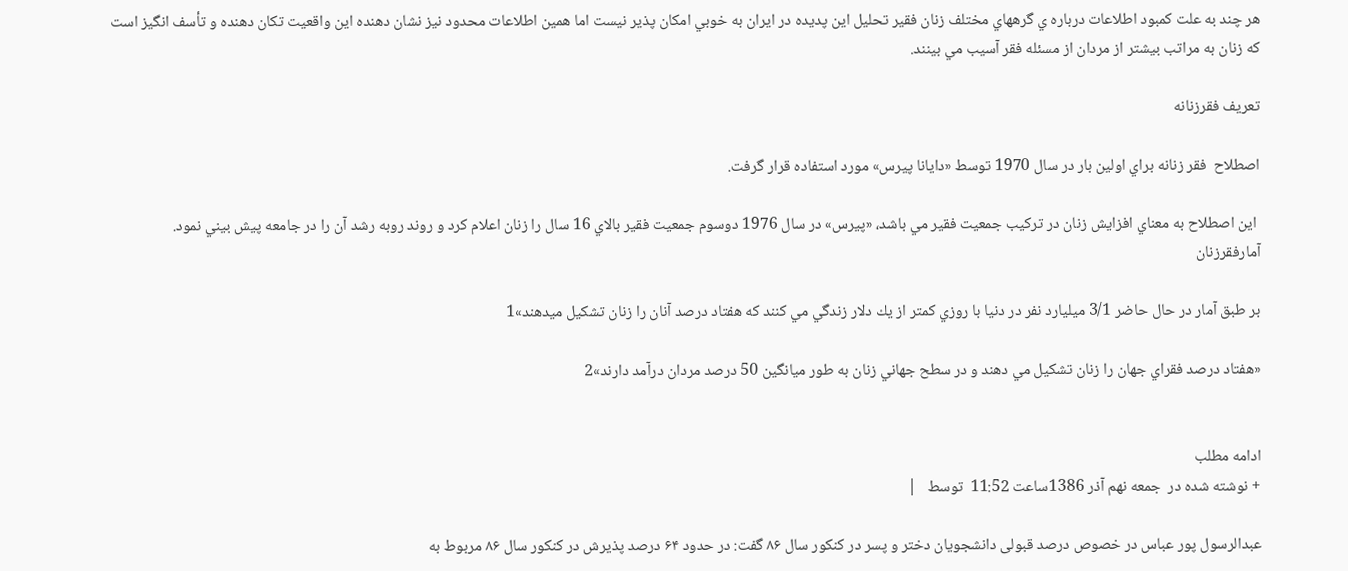هر چند به علت كمبود اطلاعات درباره ي گرههاي مختلف زنان فقير تحليل اين پديده در ايران به خوبي امكان پذير نيست اما همين اطلاعات محدود نيز نشان دهنده اين واقعيت تكان دهنده و تأسف انگيز است كه زنان به مراتب بيشتر از مردان از مسئله فقر آسيب مي بينند.

تعريف فقرزنانه

اصطلاح  فقر زنانه براي اولين بار در سال 1970 توسط «دايانا پيرس» مورد استفاده قرار گرفت.

 اين اصطلاح به معناي افزايش زنان در تركيب جمعيت فقير مي باشد، «پيرس» در سال 1976 دوسوم جمعيت فقير بالاي 16 سال را زنان اعلام كرد و روند روبه رشد آن را در جامعه پيش بيني نمود.                  آمارفقرزنان

بر طبق آمار در حال حاضر 3/1 ميليارد نفر در دنيا با روزي كمتر از يك دلار زندگي مي كنند كه هفتاد درصد آنان را زنان تشكيل ميدهند»1

«هفتاد درصد فقراي جهان را زنان تشكيل مي دهند و در سطح جهاني زنان به طور ميانگين 50 درصد مردان درآمد دارند»2


ادامه مطلب
+ نوشته شده در  جمعه نهم آذر 1386ساعت 11:52  توسط   |

عبدالرسول پور عباس در خصوص درصد قبولی دانشجویان دختر و پسر در کنکور سال ۸۶ گفت: در حدود ۶۴ درصد پذیرش در کنکور سال ۸۶ مربوط به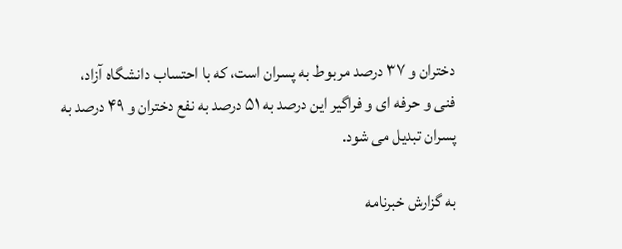دختران و ۳۷ درصد مربوط به پسران است، که با احتساب دانشگاه آزاد، فنی و حرفه ای و فراگیر این درصد به ۵۱ درصد به نفع دختران و ۴۹ درصد به پسران تبدیل می شود.

به گزارش خبرنامه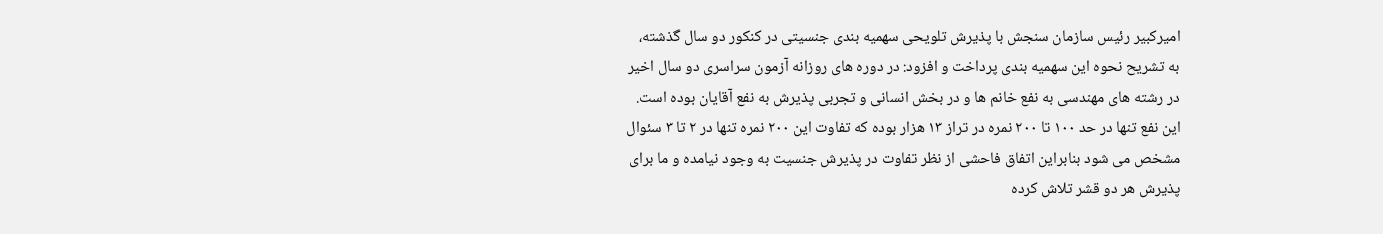امیرکبیر رئیس سازمان سنجش با پذیرش تلویحی سهمیه بندی جنسیتی در کنکور دو سال گذشته، به تشریح نحوه این سهمیه بندی پرداخت و افزود: در دوره های روزانه آزمون سراسری دو سال اخیر در رشته های مهندسی به نفع خانم ها و در بخش انسانی و تجربی پذیرش به نفع آقایان بوده است. این نفع تنها در حد ۱۰۰ تا ۲۰۰ نمره در تراز ۱۳ هزار بوده که تفاوت این ۲۰۰ نمره تنها در ۲ تا ۳ سئوال مشخص می شود بنابراین اتفاق فاحشی از نظر تفاوت در پذیرش جنسیت به وجود نیامده و ما برای پذیرش هر دو قشر تلاش کرده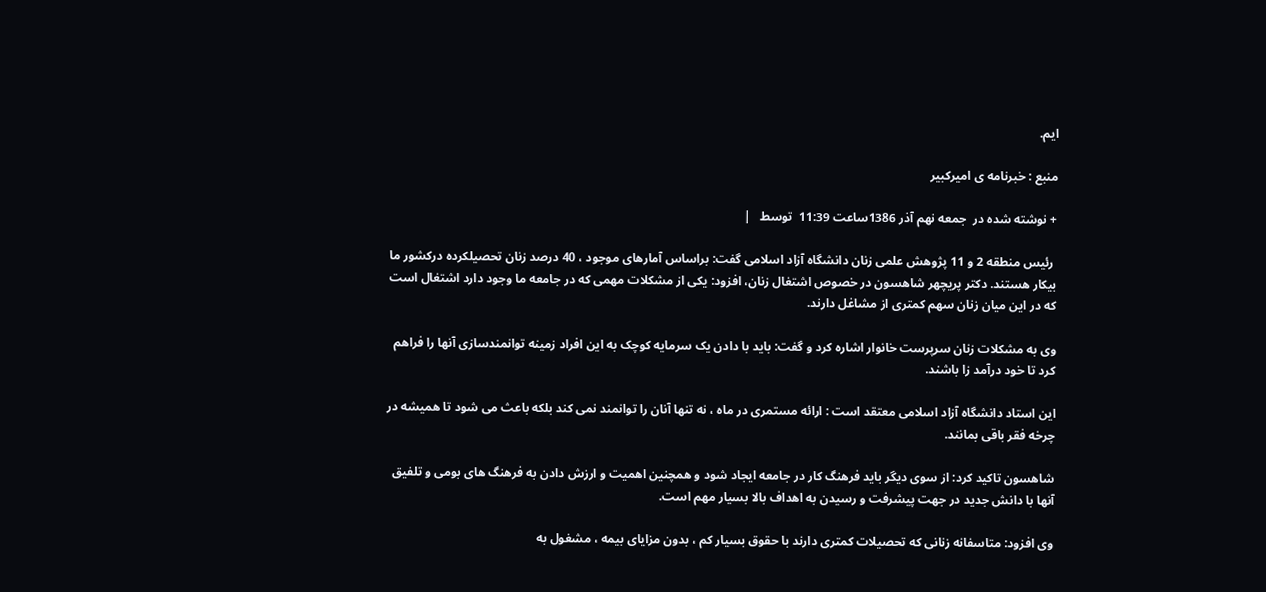ایم.

منبع : خبرنامه ی امیرکبیر

+ نوشته شده در  جمعه نهم آذر 1386ساعت 11:39  توسط   |

 رئیس منطقه 2 و 11 پژوهش علمی زنان دانشگاه آزاد اسلامی گفت: براساس آمارهای موجود ، 40 درصد زنان تحصیلکرده درکشور ما بیکار هستند. دکتر پریچهر شاهسون در خصوص اشتغال زنان، افزود: یکی از مشکلات مهمی که در جامعه ما وجود دارد اشتغال است که در این میان زنان سهم کمتری از مشاغل دارند.

وی به مشکلات زنان سرپرست خانوار اشاره کرد و گفت: باید با دادن یک سرمایه کوچک به این افراد زمینه توانمندسازی آنها را فراهم کرد تا خود درآمد زا باشند.

این استاد دانشگاه آزاد اسلامی معتقد است : ارائه مستمری در ماه ، نه تنها آنان را توانمند نمی کند بلکه باعث می شود تا همیشه در چرخه فقر باقی بمانند.

شاهسون تاکید کرد: از سوی دیگر باید فرهنگ کار در جامعه ایجاد شود و همچنین اهمیت و ارزش دادن به فرهنگ های بومی و تلفیق آنها با دانش جدید در جهت پیشرفت و رسیدن به اهداف بالا بسیار مهم است.

وی افزود: متاسفانه زنانی که تحصیلات کمتری دارند با حقوق بسیار کم ، بدون مزایای بیمه ، مشغول به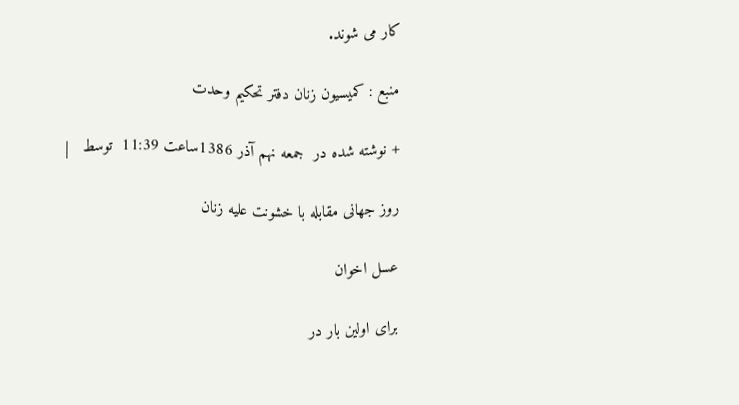کار می شوند.

منبع : کمیسیون زنان دفتر تحکیم وحدت

+ نوشته شده در  جمعه نهم آذر 1386ساعت 11:39  توسط   |

روز جهانی مقابله با خشونت علیه زنان

عسل اخوان

برای اولین بار در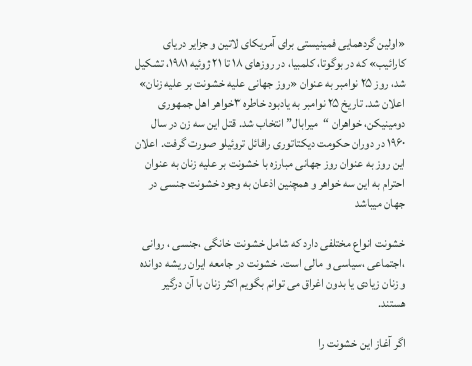«اولین گردهمایی فمینیستی برای آمریکای لاتین و جزایر دریای کارائیب» که در بوگوتا، کلمبیا، در روزهای ۱۸ تا ۲۱ ژوئیه ۱۹۸۱، تشکیل شد، روز ۲۵ نوامبر به عنوان «روز جهانی علیه خشونت بر علیه زنان» اعلان شد. تاریخ ۲۵ نوامبر به یادبود خاطره ۳خواهر اهل جمهوری دومینیکن، خواهران “میرابال” انتخاب شد. قتل این سه زن در سال ۱۹۶۰ در دوران حکومت دیکتاتوری رافائل تروئیلو صورت گرفت. اعلان این روز به عنوان روز جهانی مبارزه با خشونت بر علیه زنان به عنوان احترام به این سه خواهر و همچنین اذعان به وجود خشونت جنسی در جهان میباشد

خشونت انواع مختلفی دارد که شامل خشونت خانگی ،جنسی ، روانی ،اجتماعی ،سیاسی و مالی است. خشونت در جامعه ایران ریشه دوانده و زنان زیادی یا بدون اغراق می توانم بگویم اکثر زنان با آن درگیر هستند.

اگر آغاز این خشونت را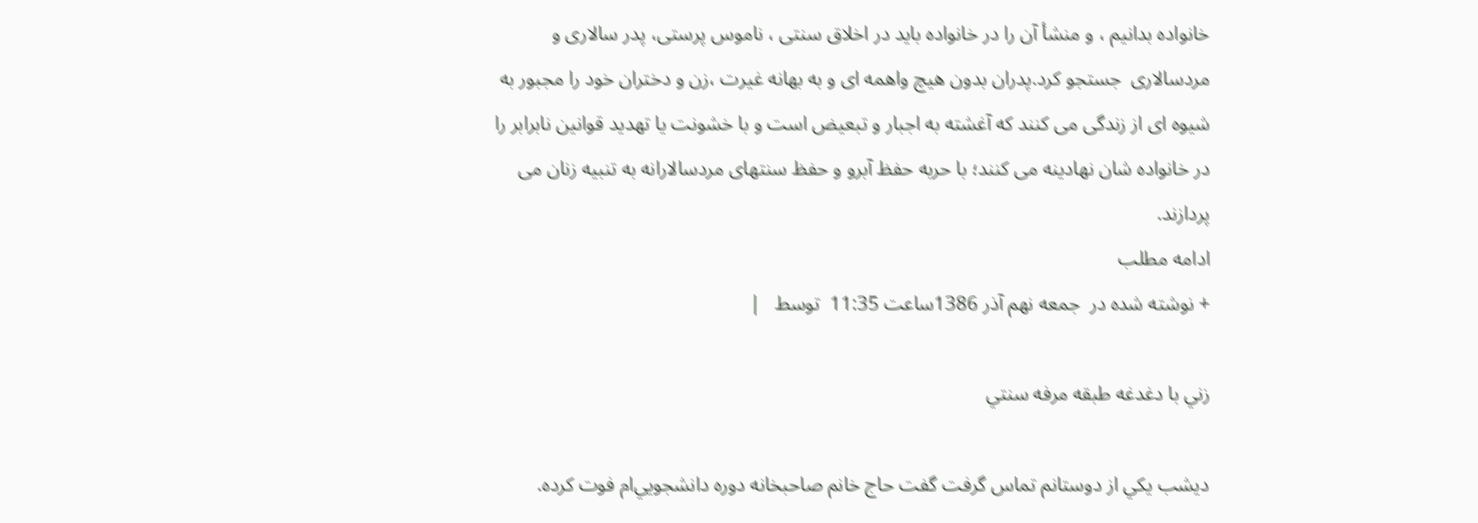خانواده بدانیم ، و منشأ آن را در خانواده باید در اخلاق سنتی ، ناموس پرستی، پدر سالاری و مردسالاری  جستجو کرد.پدران بدون هیچ واهمه ای و به بهانه غیرت ،زن و دختران خود را مجبور به شیوه ای از زندگی می کنند که آغشته به اجبار و تبعیض است و با خشونت یا تهدید قوانین نابرابر را در خانواده شان نهادینه می کنند؛ با حربه حفظ آبرو و حفظ سنتهای مردسالارانه به تنبیه زنان می پردازند.
ادامه مطلب
+ نوشته شده در  جمعه نهم آذر 1386ساعت 11:35  توسط   |

زني با دغدغه طبقه مرفه سنتي

ديشب يكي از دوستانم تماس گرفت گفت حاج خانم صاحبخانه دوره دانشجويي‌ام فوت كرده.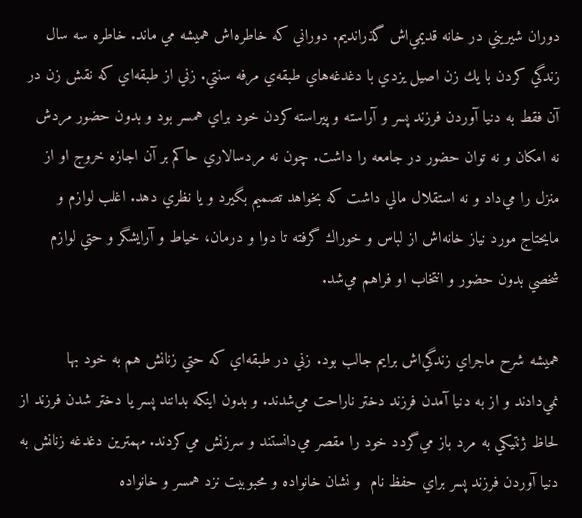دوران شيريني در خانه قديمي‌اش گذرانديم. دوراني كه خاطره‌اش هميشه مي ماند. خاطره سه سال زندگي كردن با يك زن اصيل يزدي با دغدغه‌هاي طبقه‌ي مرفه سنتي. زني از طبقه‌اي كه نقش زن در آن فقط به دنيا آوردن فرزند پسر و آراسته و پيراسته كردن خود براي همسر بود و بدون حضور مردش نه امكان و نه توان حضور در جامعه را داشت. چون نه مردسالاري حاكم بر آن اجازه خروج او از منزل را مي‌داد و نه استقلال مالي داشت كه بخواهد تصميم بگيرد و يا نظري دهد. اغلب لوازم و مايحتاج مورد نياز خانه‌اش از لباس و خوراك گرفته تا دوا و درمان، خياط و آرايشگر و حتي لوازم شخصي بدون حضور و انتخاب او فراهم مي‌شد.

هميشه شرح ماجراي زندگي‌اش برايم جالب بود. زني در طبقه‌اي كه حتي زنانش هم به خود بها نمي‌دادند و از به دنيا آمدن فرزند دختر ناراحت مي‌شدند. و بدون اينكه بدانند پسر يا دختر شدن فرزند از لحاظ ژنتيكي به مرد باز مي‌گردد خود را مقصر مي‌دانستند و سرزنش مي‌كردند. مهمترين دغدغه زنانش به دنيا آوردن فرزند پسر براي حفظ نام  و نشان خانواده و محبوبيت نزد همسر و خانواده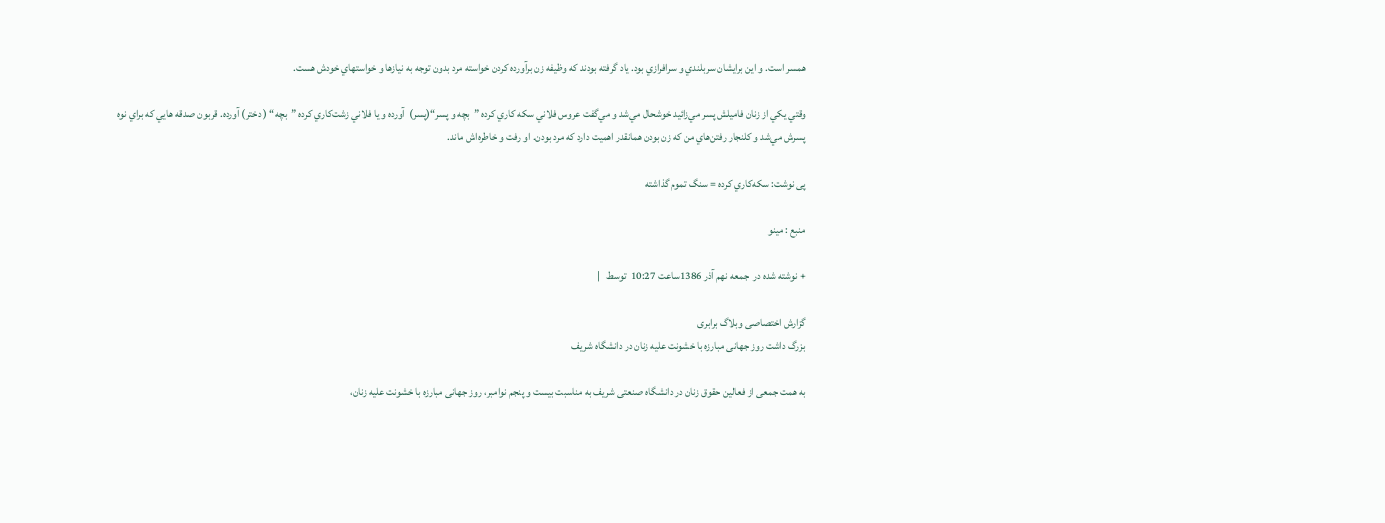همسر است. و اين برايشان سربلندي و سرافرازي بود. ياد گرفته بودند كه وظيفه زن برآورده كردن خواسته‌ مرد بدون توجه به نيازها و خواستهاي خودش هست.

وقتي يكي از زنان فاميلش پسر مي‌زائيد خوشحال مي‌شد و مي‌گفت عروس فلاني سكه كاري كرده ”بچه و پسر“(پسر)  آورده و يا فلاني زشت‌كاري كرده ”بچه“ ( دختر) آورده. قربون صدقه هايي كه براي نوه پسرش مي‌شد و كلنجار رفتن‌هاي من كه زن بودن همانقدر اهميت دارد كه مرد بودن. او رفت و خاطره‌اش ماند.

پی نوشت: سكه‌كاري کرده = سنگ تموم گذاشته

منبع : مینو

+ نوشته شده در  جمعه نهم آذر 1386ساعت 10:27  توسط   |

گزارش اختصاصی وبلاگ برابری
بزرگ داشت روز جهانی مبارزه با خشونت علیه زنان در دانشگاه شریف

به همت جمعی از فعالین حقوق زنان در دانشگاه صنعتی شریف به مناسبت بیست و پنجم نوامبر، روز جهانی مبارزه با خشونت علیه زنان،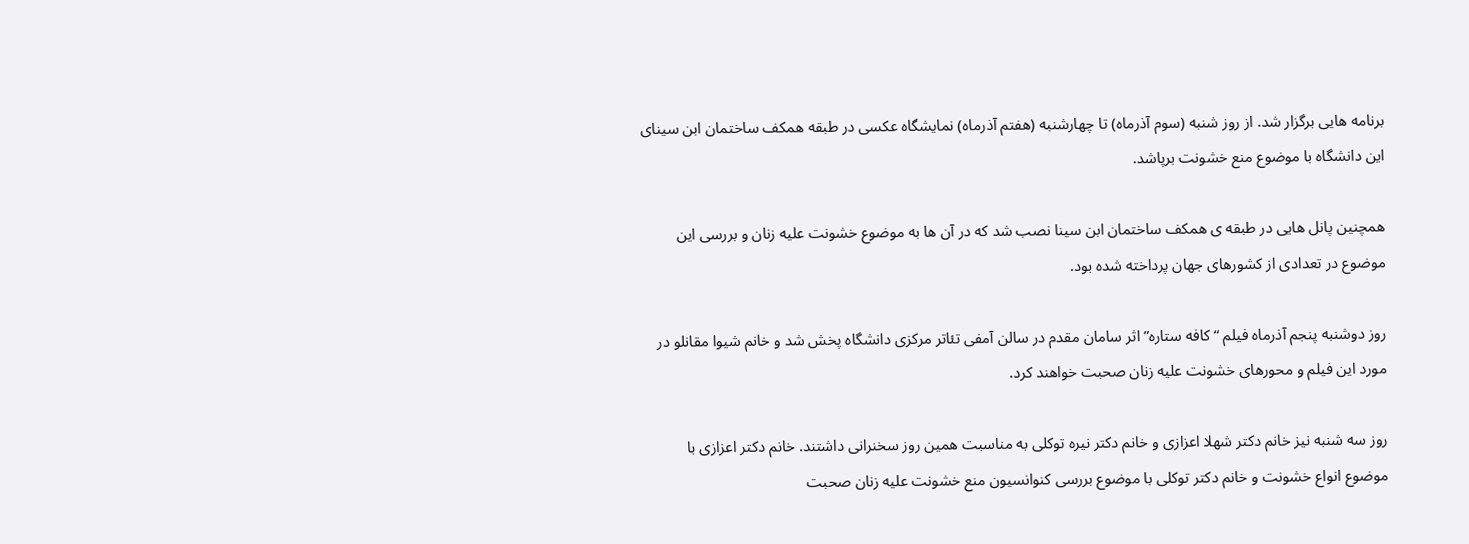برنامه هایی برگزار شد. از روز شنبه (سوم آذرماه) تا چهارشنبه (هفتم آذرماه) نمایشگاه عکسی در طبقه همکف ساختمان ابن سینای این دانشگاه با موضوع منع خشونت برپاشد.

همچنین پانل هایی در طبقه ی همکف ساختمان ابن سینا نصب شد که در آن ها به موضوع خشونت علیه زنان و بررسی این موضوع در تعدادی از کشورهای جهان پرداخته شده بود.

روز دوشنبه پنجم آذرماه فیلم “کافه ستاره” اثر سامان مقدم در سالن آمفی تئاتر مرکزی دانشگاه پخش شد و خانم شیوا مقانلو در مورد این فیلم و محورهای خشونت علیه زنان صحبت خواهند کرد.

روز سه شنبه نیز خانم دکتر شهلا اعزازی و خانم دکتر نیره توکلی به مناسبت همین روز سخنرانی داشتند. خانم دکتر اعزازی با موضوع انواع خشونت و خانم دکتر توکلی با موضوع بررسی کنوانسیون منع خشونت علیه زنان صحبت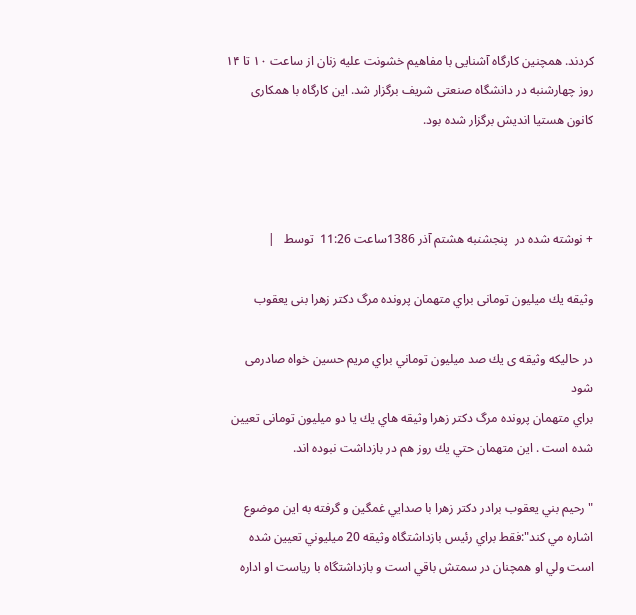کردند. همچنین کارگاه آشنایی با مفاهیم خشونت علیه زنان از ساعت ۱۰ تا ۱۴ روز چهارشنبه در دانشگاه صنعتی شریف برگزار شد. این کارگاه با همکاری کانون هستیا اندیش برگزار شده بود.



+ نوشته شده در  پنجشنبه هشتم آذر 1386ساعت 11:26  توسط   |

وثيقه يك ميليون تومانی براي متهمان پرونده مرگ دكتر زهرا بنی یعقوب

در حالیکه وثيقه ی يك صد ميليون توماني براي مريم حسین خواه صادرمی شود
براي متهمان پرونده مرگ دكتر زهرا وثيقه هاي يك يا دو ميليون تومانی تعيين شده است . اين متهمان حتي يك روز هم در بازداشت نبوده اند.

"رحيم بني يعقوب برادر دكتر زهرا با صدایي غمگين و گرفته به اين موضوع اشاره مي كند":فقط براي رئيس بازداشتگاه وثيقه 20 ميليوني تعيين شده است ولي او همچنان در سمتش باقي است و بازداشتگاه با رياست او اداره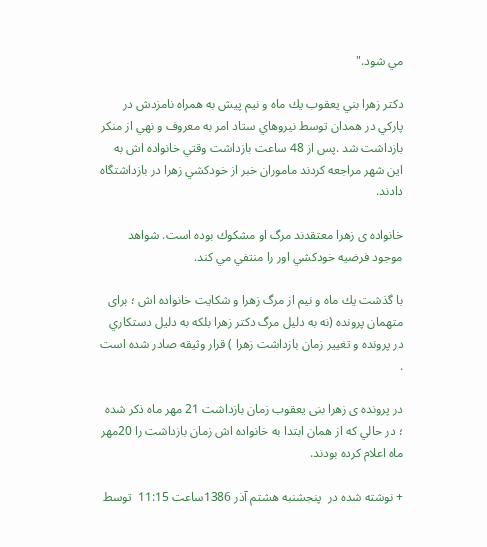مي شود."

دكتر زهرا بني يعقوب يك ماه و نيم پيش به همراه نامزدش در پاركي در همدان توسط نيروهاي ستاد امر به معروف و نهي از منكر بازداشت شد .پس از 48 ساعت بازداشت وقتي خانواده اش به اين شهر مراجعه كردند ماموران خبر از خودكشي زهرا در بازداشتگاه دادند.

خانواده ی زهرا معتقدند مرگ او مشكوك بوده است. شواهد موجود فرضيه خودكشي اور را منتفي مي كند.

با گذشت يك ماه و نيم از مرگ زهرا و شكايت خانواده اش ؛ برای متهمان پرونده (نه به دليل مرگ دكتر زهرا بلكه به دليل دستكاري در پرونده و تغییر زمان بازداشت زهرا ) قرار وثيقه صادر شده است .

در پرونده ی زهرا بنی یعقوب زمان بازداشت 21 مهر ماه ذكر شده ؛ در حالي كه از همان ابتدا به خانواده اش زمان بازداشت را 20مهر ماه اعلام كرده بودند.

+ نوشته شده در  پنجشنبه هشتم آذر 1386ساعت 11:15  توسط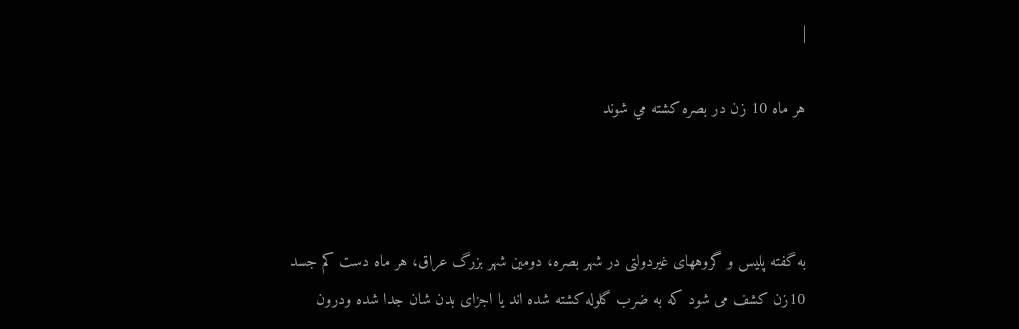|

هر ماه 10 زن در بصره كشته مي شوند



به گفته پلیس و گروههای غیردولتی در شهر بصره، دومین شهر بزرگ عراق، هر ماه دست کم جسد 10زن کشف می شود که به ضرب گلوله کشته شده اند یا اجزای بدن شان جدا شده ودرون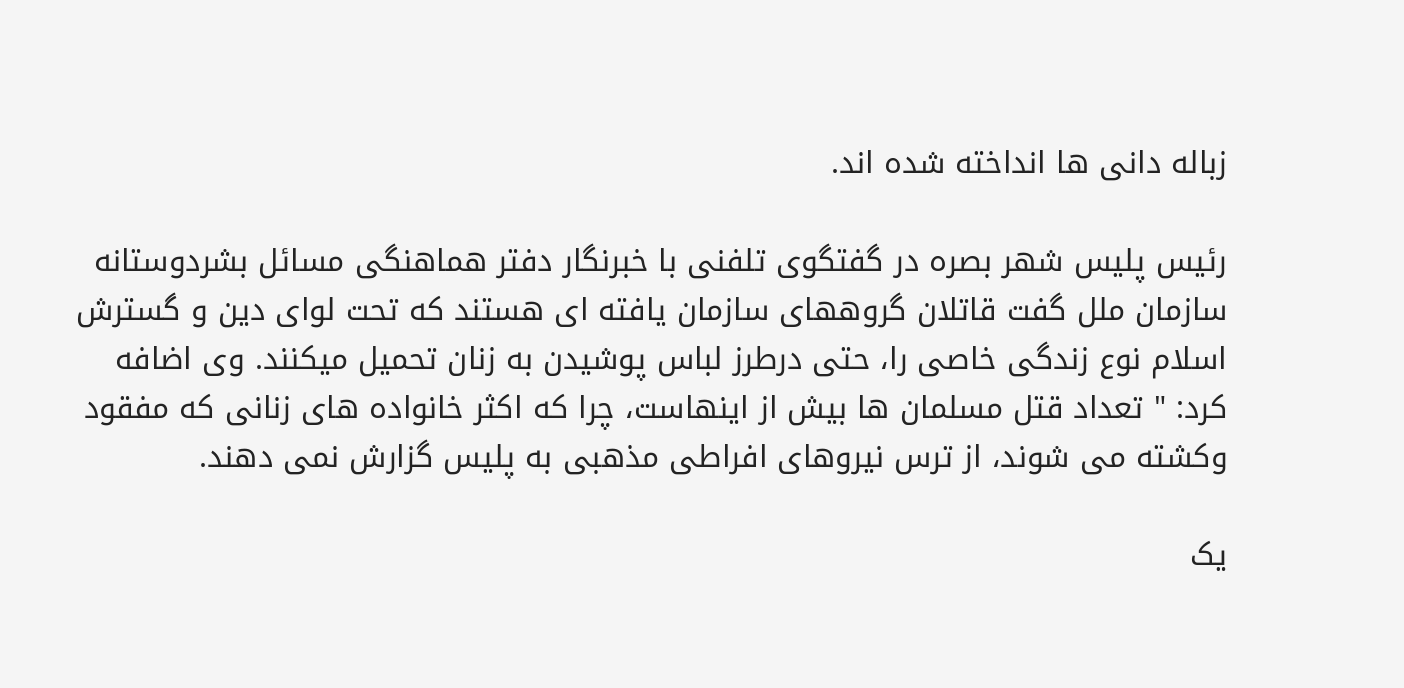زباله دانی ها انداخته شده اند.

رئیس پلیس شهر بصره در گفتگوی تلفنی با خبرنگار دفتر هماهنگی مسائل بشردوستانه سازمان ملل گفت قاتلان گروههای سازمان یافته ای هستند که تحت لوای دین و گسترش اسلام نوع زندگی خاصی را، حتی درطرز لباس پوشیدن به زنان تحمیل میکنند. وی اضافه کرد: " تعداد قتل مسلمان ها بیش از اینهاست، چرا که اکثر خانواده های زنانی که مفقود وکشته می شوند، از ترس نیروهای افراطی مذهبی به پلیس گزارش نمی دهند.

یک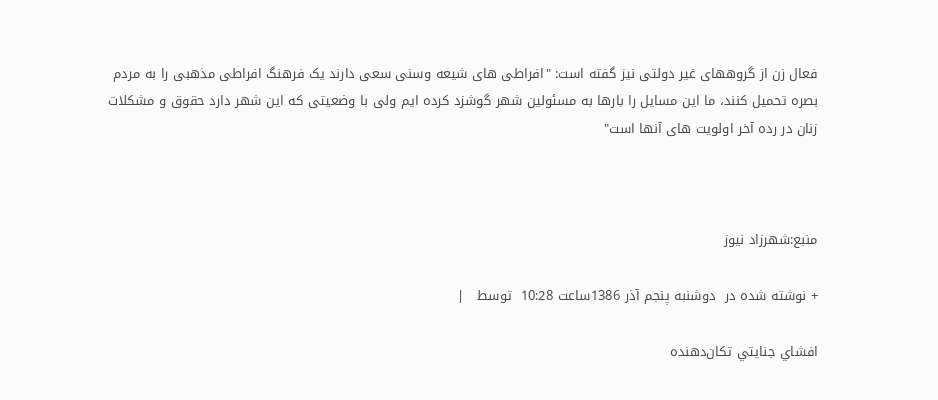فعال زن از گروههای غیر دولتی نیز گفته است: "افراطی های شیعه وسنی سعی دارند یک فرهنگ افراطی مذهبی را به مردم بصره تحمیل کنند، ما این مسایل را بارها به مسئولین شهر گوشزد کرده ایم ولی با وضعیتی که این شهر دارد حقوق و مشکلات زنان در رده آخر اولویت های آنها است"



منبع:شهرزاد نيوز

+ نوشته شده در  دوشنبه پنجم آذر 1386ساعت 10:28  توسط   |

افشاي جنايتي تكان‌دهنده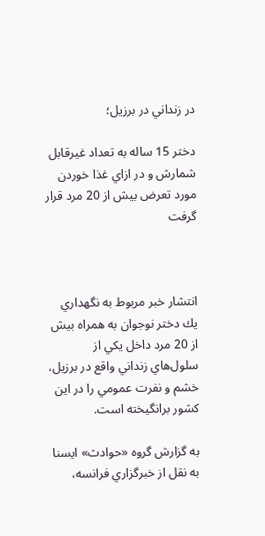در زنداني در برزيل؛

دختر 15 ساله به تعداد غيرقابل شمارش و در ازاي غذا خوردن مورد تعرض بيش از 20 مرد قرار گرفت



انتشار خبر مربوط به نگهداري يك دختر نوجوان به همراه بيش از 20 مرد داخل يكي از سلول‌هاي زنداني واقع در برزيل، خشم و نفرت عمومي را در اين كشور برانگيخته است.

به گزارش گروه «حوادث» ايسنا به نقل از خبرگزاري فرانسه،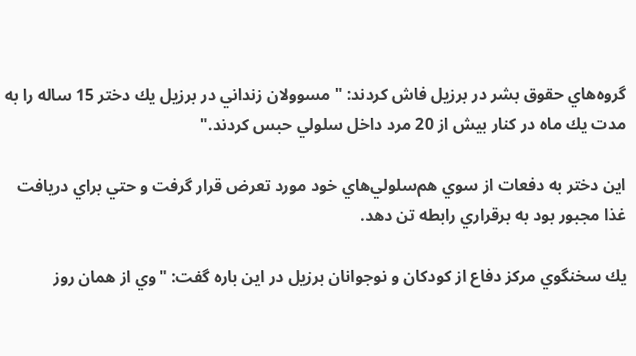گروه‌هاي حقوق بشر در برزيل فاش كردند: "مسوولان زنداني در برزيل يك دختر 15 ساله را به مدت يك ماه در كنار بيش از 20 مرد داخل سلولي حبس كردند."

اين دختر به دفعات از سوي هم‌سلولي‌هاي خود مورد تعرض قرار گرفت و حتي براي دريافت غذا مجبور بود به برقراري رابطه‌ تن دهد.

يك سخنگوي مركز دفاع از كودكان و نوجوانان برزيل در اين باره گفت: "وي از همان روز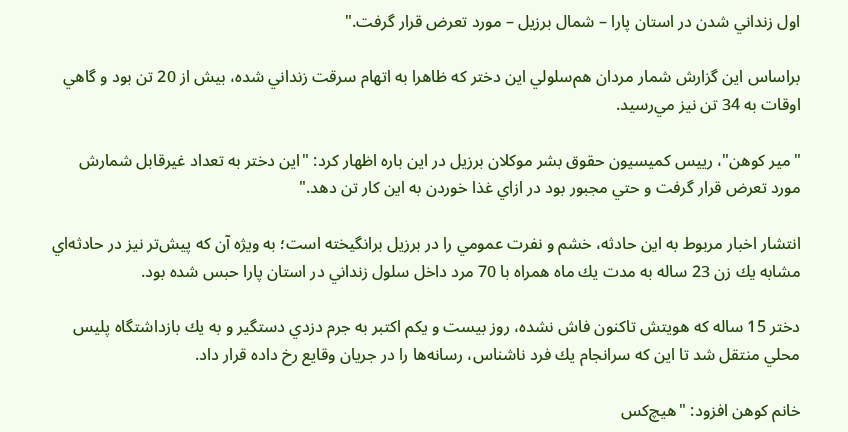اول زنداني شدن در استان پارا – شمال برزيل – مورد تعرض قرار گرفت."

براساس اين گزارش شمار مردان هم‌سلولي اين دختر كه ظاهرا به اتهام سرقت زنداني شده، بيش از 20 تن بود و گاهي اوقات به 34 تن نيز مي‌رسيد.

"مير كوهن"، رييس كميسيون حقوق بشر موكلان برزيل در اين باره اظهار كرد: "اين دختر به تعداد غيرقابل شمارش مورد تعرض قرار گرفت و حتي مجبور بود در ازاي غذا خوردن به اين کار تن دهد."

انتشار اخبار مربوط به اين حادثه، خشم و نفرت عمومي را در برزيل برانگيخته است؛ به ويژه آن كه پيش‌تر نيز در حادثه‌اي مشابه يك زن 23 ساله به مدت يك ماه همراه با 70 مرد داخل سلول زنداني در استان پارا حبس شده بود.

دختر 15 ساله كه هويتش تاكنون فاش نشده، روز بيست و يكم اكتبر به جرم دزدي دستگير و به يك بازداشتگاه پليس محلي منتقل شد تا اين كه سرانجام يك فرد ناشناس، رسانه‌ها را در جريان وقايع رخ داده قرار داد.

خانم كوهن افزود: "هيچ‌كس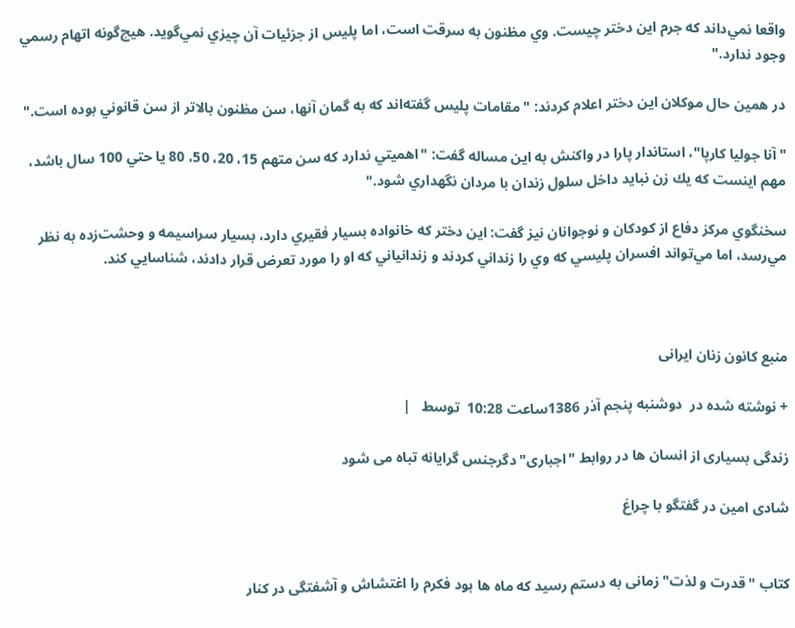واقعا نمي‌داند كه جرم اين دختر چيست. وي مظنون به سرقت است، اما پليس از جزئيات آن چيزي نمي‌گويد. هيچ‌گونه اتهام رسمي وجود ندارد."

در همين حال موكلان اين دختر اعلام كردند: "مقامات پليس گفته‌اند كه به گمان آنها، سن مظنون بالاتر از سن قانوني بوده است."

"آنا جوليا كارپا"، استاندار پارا در واكنش به اين مساله گفت: "اهميتي ندارد كه سن متهم 15، 20، 50، 80 يا حتي 100 سال باشد، مهم اينست كه يك زن نبايد داخل سلول زندان با مردان نگهداري شود."

سخنگوي مركز دفاع از كودكان و نوجوانان نيز گفت: اين دختر كه خانواده بسيار فقيري دارد، بسيار سراسيمه و وحشت‌زده به نظر مي‌رسد، اما مي‌تواند افسران پليسي كه وي را زنداني كردند و زندانياني كه او را مورد تعرض قرار دادند، شناسايي كند.



منبع کانون زنان ایرانی

+ نوشته شده در  دوشنبه پنجم آذر 1386ساعت 10:28  توسط   |

زندگی بسیاری از انسان ها در روابط "اجباری" دگرجنس گرایانه تباه می شود

شادی امین در گفتگو با چراغ


کتاب "قدرت و لذت" زمانی به دستم رسید که ماه ها بود فکرم را اغتشاش و آشفتگی در کنار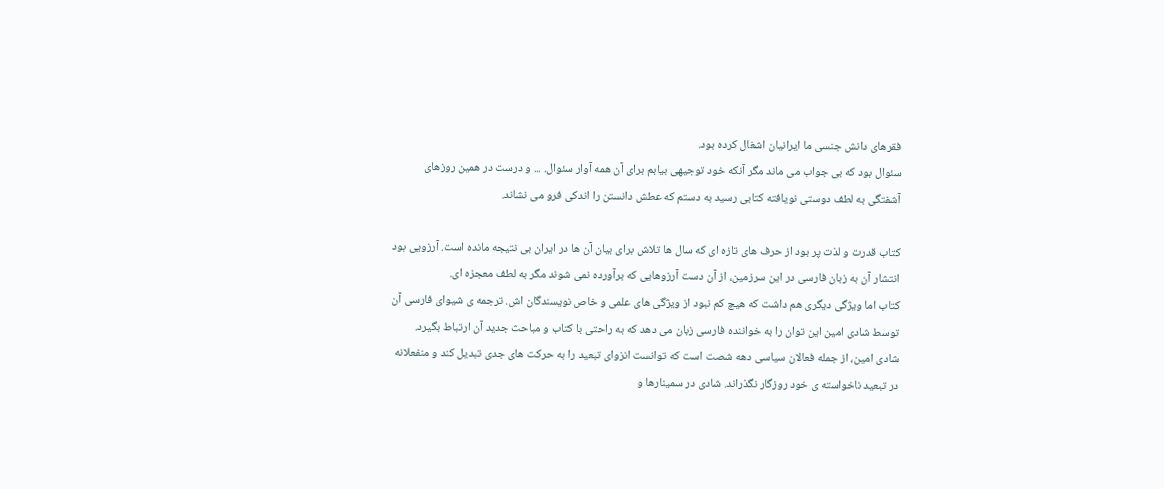فقرهای دانش جنسی ما ایرانیان اشغال کرده بود.
سئوال بود که بی جواب می ماند مگر آنکه خود توجیهی بیابم برای آن همه آوار سئوال. ... و درست در همین روزهای آشفتگی به لطف دوستی نویافته کتابی رسید به دستم که عطش دانستن را اندکی فرو می نشاند.

کتاب قدرت و لذت پر بود از حرف های تازه ای که سال ها تلاش برای بیان آن ها در ایران بی نتیجه مانده است. آرزویی بود انتشار آن به زبان فارسی در این سرزمین، از آن دست آرزوهایی که برآورده نمی شوند مگر به لطف معجزه ای.
کتاب اما ویژگی دیگری هم داشت که هیچ کم نبود از ویژگی های علمی و خاص نویسندگان اش. ترجمه ی شیوای فارسی آن توسط شادی امین این توان را به خواننده فارسی زبان می دهد که به راحتی با کتاب و مباحث جدید آن ارتباط بگیرد.
شادی امین، از جمله فعالان سیاسی دهه شصت است که توانست انزوای تبعید را به حرکت های جدی تبدیل کند و منفعلانه در تبعید ناخواسته ی خود روزگار نگذراند. شادی در سمينارها و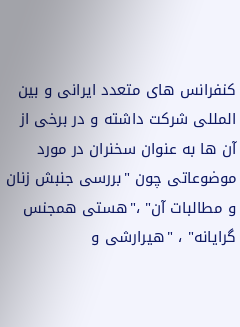کنفرانس های متعدد ايرانی و بين المللی شرکت داشته و در برخی از آن ها به عنوان سخنران در مورد موضوعاتی چون "بررسی جنبش زنان و مطالبات آن" ،"هستی همجنس گرايانه" ، "هيرارشی و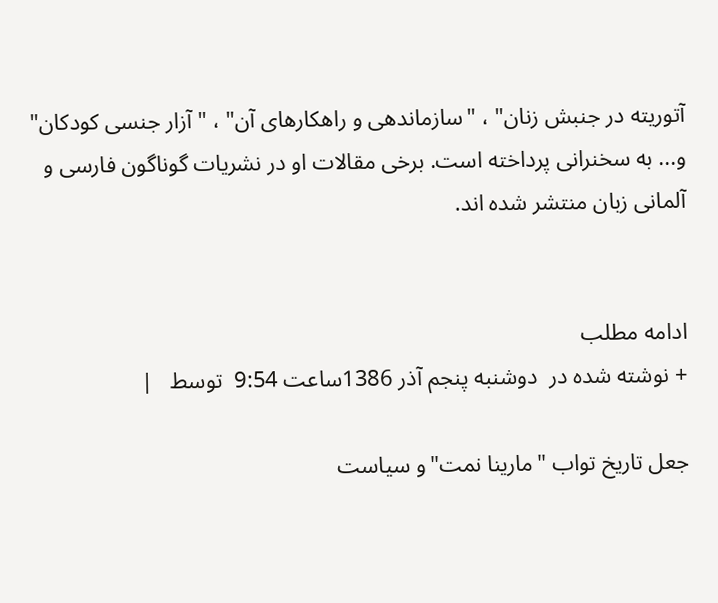آتوريته در جنبش زنان" ، "سازماندهی و راهکارهای آن" ، "آزار جنسی کودکان" و... به سخنرانی پرداخته است. برخی مقالات او در نشريات گوناگون فارسی و آلمانی زبان منتشر شده اند.


ادامه مطلب
+ نوشته شده در  دوشنبه پنجم آذر 1386ساعت 9:54  توسط   |

جعل تاریخ تواب "مارینا نمت"و سیاست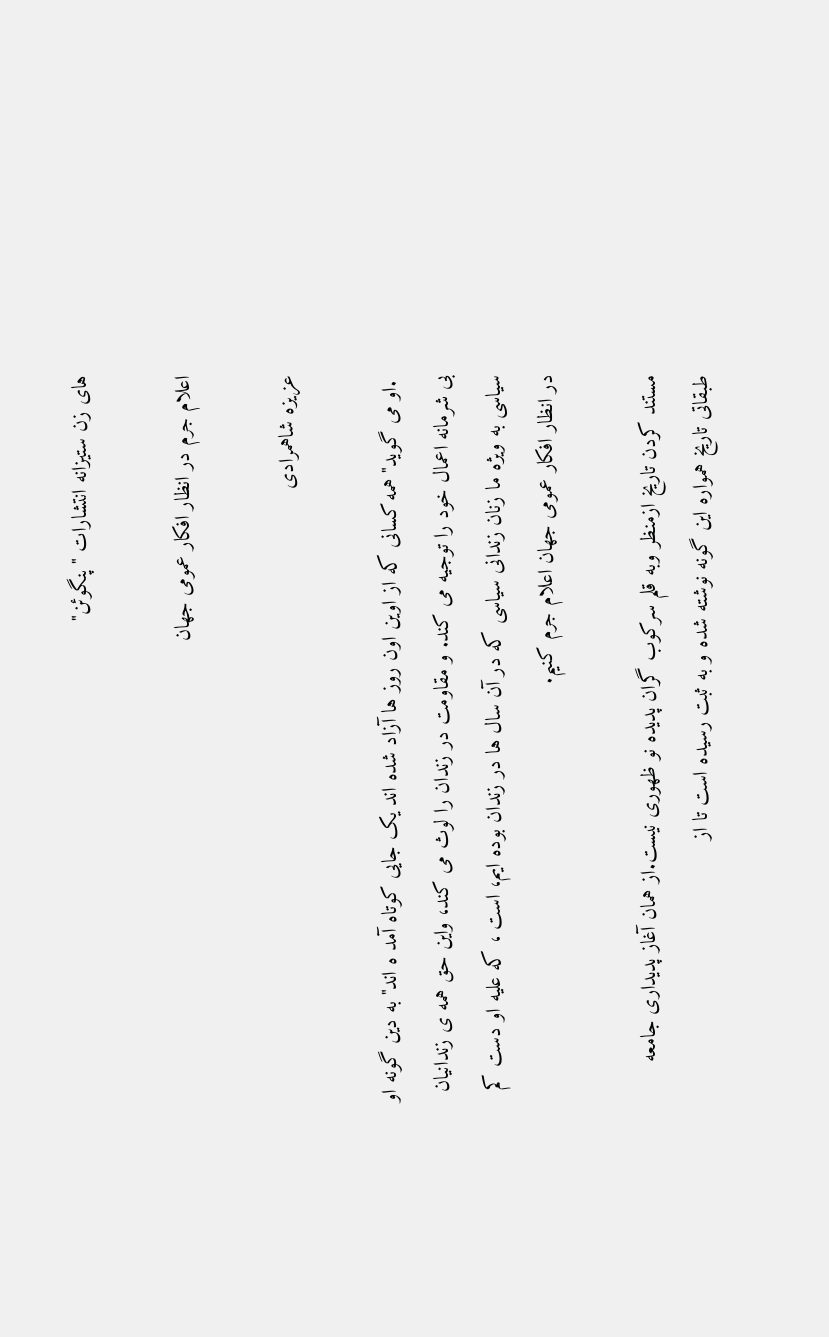های زن ستیزانه انتشارات "پنگوئن"

اعلام جرم در انظار افکار عمومی جهان

عزیزه شاهمرادی

 .او می گوید" همه کسانی که از اوین اون روز ها آزاد شده اند یک جایی کوتاه آمد ه اند" به دین گونه او بی شرمانه اعمال خود را توجیه می کند. و مقاومت در زندان را لوث می کند، واین حق همه ی زندانیان سیاسی به ویژه ما زنان زندانی سیاسی که در آن سال ها در زندان بوده ایم، است ، که علیه او دست کم در انظار افکار عمومی جهان اعلام جرم کنیم.

مستند کردن تاریخ ازمنظر وبه قلم سرکوب گران پدیده نو ظهوری نیست.از همان آغاز پدیداری جامعه طبقاتی تاریخ همواره این گونه نوشته شده و به ثبت رسیده است تا از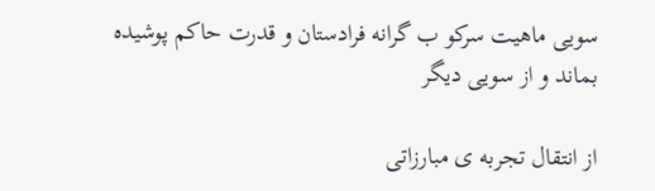سویی ماهیت سرکو ب گرانه فرادستان و قدرت حاکم پوشیده بماند و از سویی دیگر

از انتقال تجربه ی مبارزاتی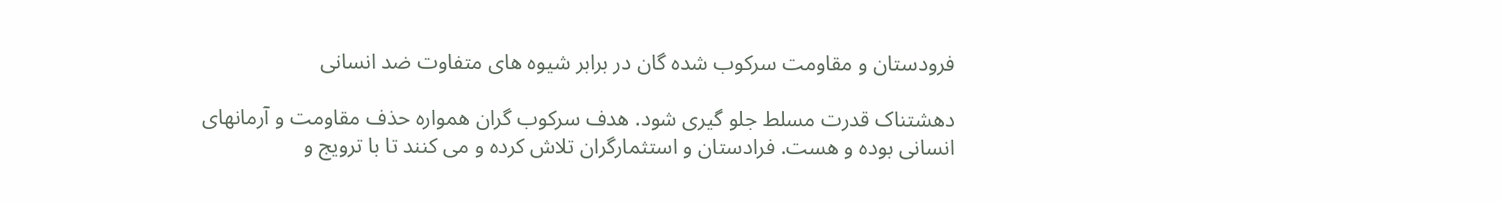فرودستان و مقاومت سرکوب شده گان در برابر شیوه های متفاوت ضد انسانی

دهشتناک قدرت مسلط جلو گیری شود. هدف سرکوب گران همواره حذف مقاومت و آرمانهای انسانی بوده و هست. فرادستان و استثمارگران تلاش کرده و می کنند تا با ترویج و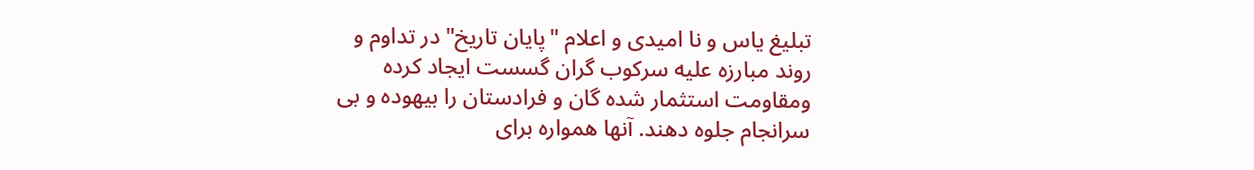تبلیغ یاس و نا امیدی و اعلام "پایان تاریخ" در تداوم و روند مبارزه علیه سرکوب گران گسست ایجاد کرده ومقاومت استثمار شده گان و فرادستان را بیهوده و بی سرانجام جلوه دهند. آنها همواره برای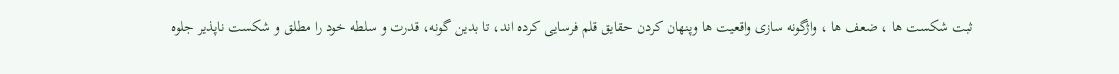ثبت شکست ها ، ضعف ها ، واژگونه سازی واقعیت ها وپنهان کردن حقایق قلم فرسایی کرده اند، تا بدین گونه، قدرت و سلطه خود را مطلق و شکست ناپذیر جلوه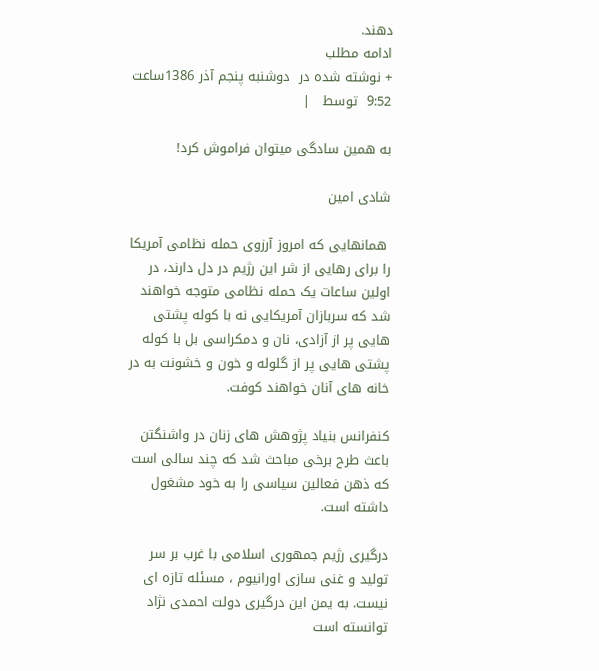دهند.
ادامه مطلب
+ نوشته شده در  دوشنبه پنجم آذر 1386ساعت 9:52  توسط   |

به همین سادگی میتوان فراموش کرد!

شادی امین

 همانهایی که امروز آرزوی حمله نظامی آمریکا را برای رهایی از شر این رژیم در دل دارند، در اولین ساعات یک حمله نظامی متوجه خواهند شد که سربازان آمریکایی نه با کوله پشتی هایی پر از آزادی، نان و دمکراسی بل با کوله پشتی هایی پر از گلوله و خون و خشونت به در خانه های آنان خواهند کوفت.

کنفرانس بنیاد پژوهش های زنان در واشنگتن باعث طرح برخی مباحث شد که چند سالی است که ذهن فعالین سیاسی را به خود مشغول داشته است.

درگیری رژیم جمهوری اسلامی با غرب بر سر تولید و غنی سازی اورانیوم ، مسئله تازه ای نیست. به یمن این درگیری دولت احمدی نژاد توانسته است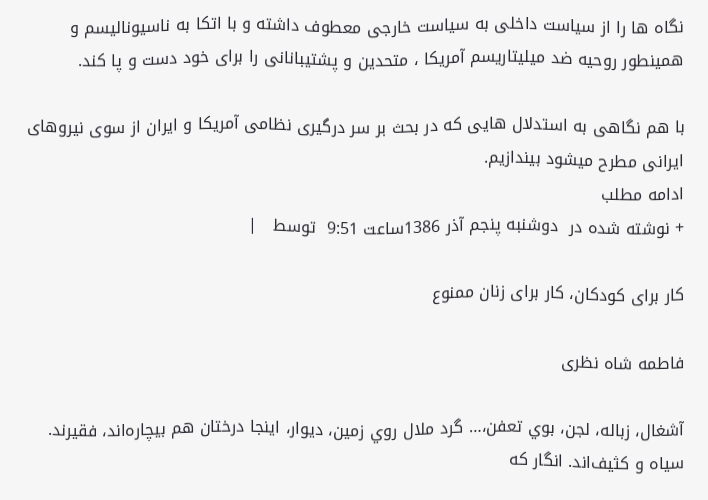نگاه ها را از سیاست داخلی به سیاست خارجی معطوف داشته و با اتکا به ناسیونالیسم و همینطور روحیه ضد میلیتاریسم آمریکا ، متحدین و پشتیبانانی را برای خود دست و پا کند.

با هم نگاهی به استدلال هایی که در بحث بر سر درگیری نظامی آمریکا و ایران از سوی نیروهای ایرانی مطرح میشود بیندازیم.
ادامه مطلب
+ نوشته شده در  دوشنبه پنجم آذر 1386ساعت 9:51  توسط   |

کار برای کودکان، کار برای زنان ممنوع

فاطمه شاه نظری

آشغال، زباله، لجن، بوي تعفن،… گرد ملال روي زمين، ديوار، اينجا درختان هم بيچاره‌اند، فقيرند. سياه و كثيف‌اند. انگار كه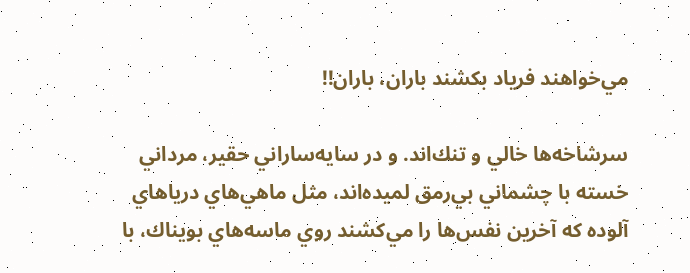مي‌خواهند فرياد بكشند باران، باران!!

سرشاخه‌ها خالي و تنك‌اند. و در سايه‌ساراني حقير، مرداني خسته با چشماني بي‌رمق لميده‌اند، مثل ماهي‌هاي دريا‌هاي آلوده كه آخرين نفس‌ها را مي‌كشند روي ماسه‌هاي بويناك، با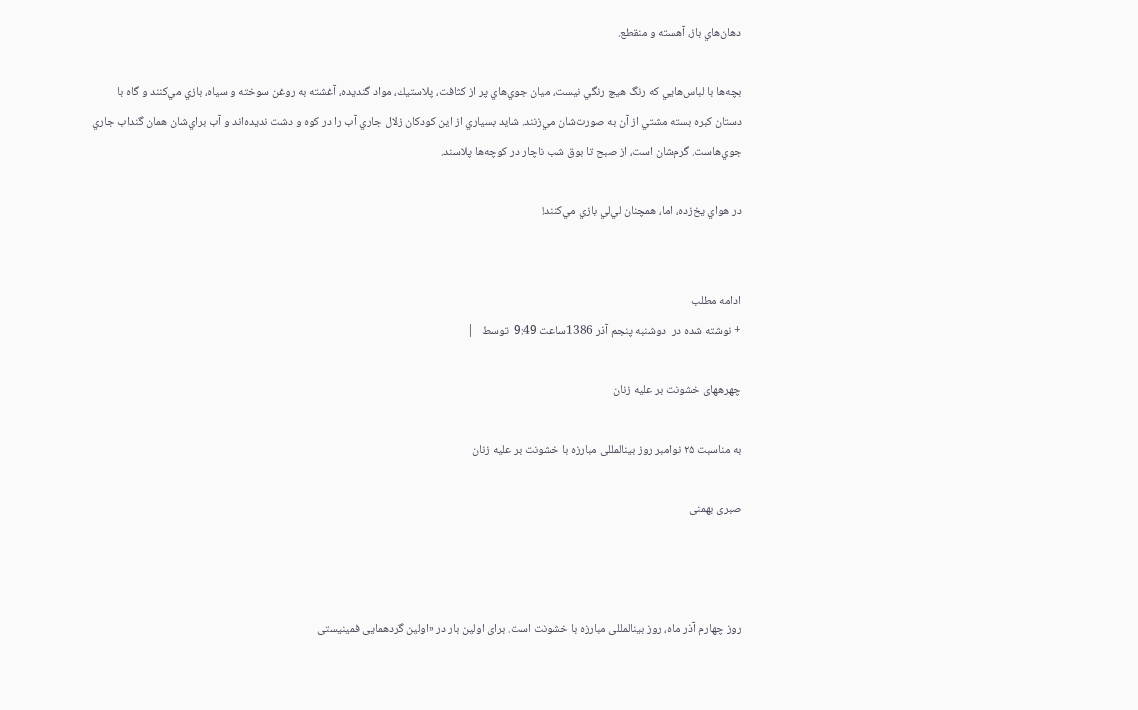دهان‌هاي باز، آهسته و منقطع.

بچه‌ها با لباس‌هايي كه رنگ هيچ رنگي نيست، ميان جوي‌هاي پر از كثافت، پلاستيك، مواد گنديده، آغشته به روغن سوخته و سياه، بازي مي‌كنند و گاه با دستان كبره بسته مشتي از آن به صورت‌شان مي‌زنند. شايد بسياري از اين كودكان زلال جاري آب را در كوه و دشت نديده‌اند و آب براي‌شان همان گنداب جاري جوي‌هاست. گرم‌شان است، از صبح تا بوق شب ناچار در كوچه‌ها پلاسند.

در هواي يخ‌زده، اما، همچنان لي‌لي بازي مي‌كنند!


ادامه مطلب
+ نوشته شده در  دوشنبه پنجم آذر 1386ساعت 9:49  توسط   |

چهرههای خشونت بر علیه زنان

به مناسبت ۲۵ نوامبر روز بینالمللی مبارزه با خشونت بر علیه زنان

صبری بهمنی



روز چهارم آذر ماه، روز بینالمللی مبارزه با خشونت است. برای اولین بار در «اولین گردهمایی فمینیستی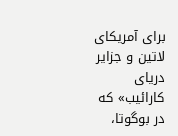برای آمریکای لاتین و جزایر دریای کارائیب» که در بوگوتا،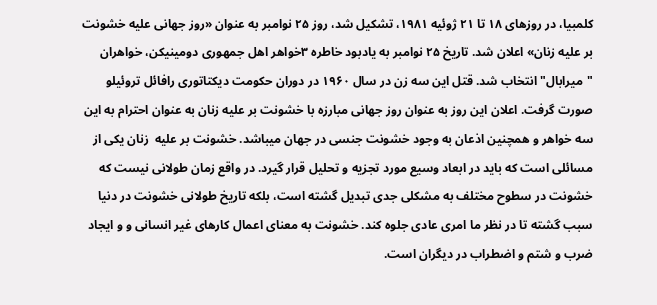کلمبیا، در روزهای ۱۸ تا ۲۱ ژوئیه ۱۹۸۱، تشکیل شد، روز ۲۵ نوامبر به عنوان «روز جهانی علیه خشونت بر علیه زنان» اعلان شد. تاریخ ۲۵ نوامبر به یادبود خاطره ۳خواهر اهل جمهوری دومینیکن، خواهران "میرابال" انتخاب شد. قتل این سه زن در سال ۱۹۶۰ در دوران حکومت دیکتاتوری رافائل تروئیلو صورت گرفت. اعلان این روز به عنوان روز جهانی مبارزه با خشونت بر علیه زنان به عنوان احترام به این سه خواهر و همچنین اذعان به وجود خشونت جنسی در جهان میباشد. خشونت بر علیه  زنان یکی از مسائلی است که باید در ابعاد وسیع مورد تجزیه و تحلیل قرار گیرد. در واقع زمان طولانی نیست که خشونت در سطوح مختلف به مشکلی جدی تبدیل گشته است، بلکه تاریخ طولانی خشونت در دنیا سبب گشته تا در نظر ما امری عادی جلوه کند. خشونت به معنای اعمال کارهای غیر انسانی و و ایجاد ضرب و شتم و اضطراب در دیگران است.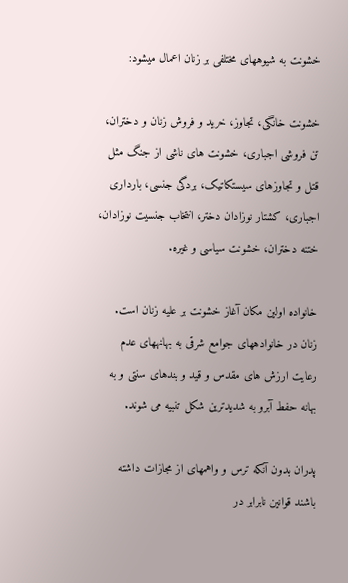خشونت به شیوههای مختلفی بر زنان اعمال میشود:

خشونت خانگی، تجاوز، خرید و فروش زنان و دختران، تن فروشی اجباری، خشونت های ناشی از جنگ مثل قتل و تجاوزهای سیستکاتیک، بردگی جنسی، بارداری اجباری، کشتار نوزادان دختر، انتخاب جنسیت نوزادان، ختنه دختران، خشونت سیاسی و غیره.

خانواده اولین مکان آغاز خشونت بر علیه زنان است. زنان در خانوادههای جوامع شرقی به بهانههای عدم رعایت ارزش های مقدس و قید و بندهای سنتی و به بهانه حفط آبرو به شدیدترین شکل تنبیه می شوند.

پدران بدون آنکه ترس و واهمهای از مجازات داشته باشند قوانین نابرابر در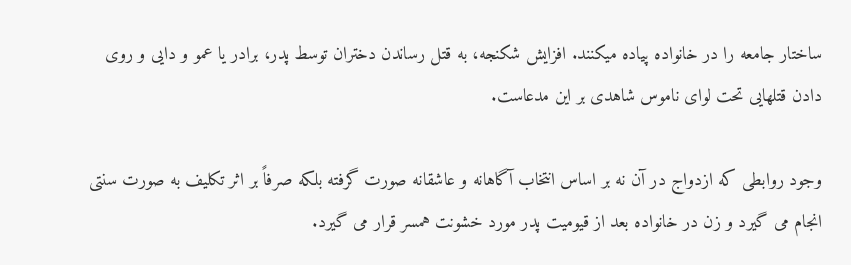ساختار جامعه را در خانواده پیاده میکنند. افزایش شکنجه، به قتل رساندن دختران توسط پدر، برادر یا عمو و دایی و روی دادن قتلهایی تحت لوای ناموس شاهدی بر این مدعاست.

وجود روابطی که ازدواج در آن نه بر اساس انتخاب آگاهانه و عاشقانه صورت گرفته بلکه صرفاً بر اثر تکلیف به صورت سنتی انجام می گیرد و زن در خانواده بعد از قیومیت پدر مورد خشونت همسر قرار می گیرد.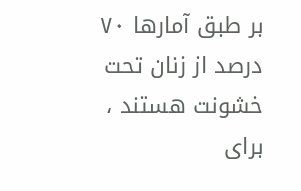بر طبق آمارها ۷۰ درصد از زنان تحت خشونت هستند ، برای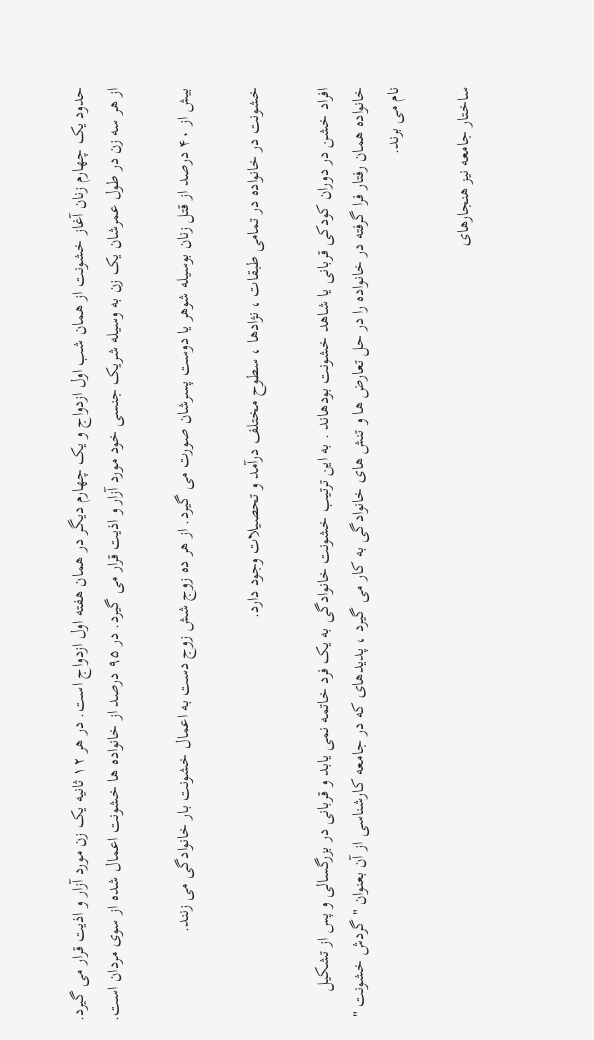حدود یک چهارم زنان آغاز خشونت از همان شب اول ازدواج و یک چهارم دیگر در همان هفته اول ازدواج است. در هر ۱۲ ثانیه یک زن مورد آزار و اذیت قرار می گیرد. از هر سه زن در طول عمرشان یک زن به وسیله شریک جنسی خود مورد آزار و اذیت قرار می گیرد. در ۹۵ درصد از خانواده ها خشونت اعمال شده از سوی مردان است.

بیش از ۴۰ درصد از قتل زنان بوسیله شوهر یا دوست پسرشان صورت می گیرد. از هر ده زوج شش زوج دست به اعمال خشونت بار خانوادگی می زنند.

خشونت در خانواده در تمامی طبقات ، نژادها ، سطوح مختلف درآمد و تحصیلات وجود دارد.

افراد خشن در دوران کودکی قربانی یا شاهد خشونت بودهاند . به این ترتیب خشونت خانوادگی به یک فرد خاتمه نمی یابد و قربانی در بزرگسالی و پس از تشکیل خانواده همان رفتار فرا گرفته در خانواده را در حل تعارض ها و تنش های خانوادگی به کار می گیرد ، پدیدهای که در جامعه کارشناسی از آن بعنوان " گردش خشونت " نام می برند.

ساختار جامعه نیز هنجارهای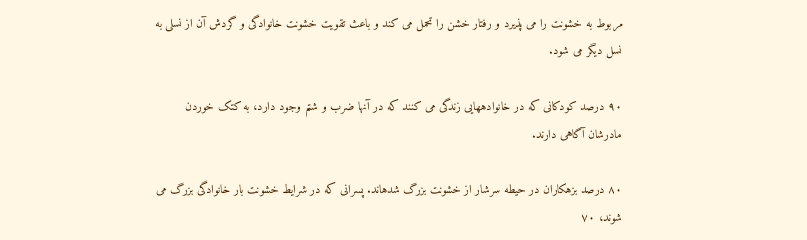مربوط به خشونت را می پذیرد و رفتار خشن را تحمل می کند و باعث تقویت خشونت خانوادگی و گردش آن از نسلی به نسل دیگر می شود.

۹۰ درصد کودکانی که در خانوادههایی زندگی می کنند که در آنها ضرب و شتم وجود دارد، به کتک خوردن مادرشان آگاهی دارند.

۸۰ درصد بزهکاران در حیطه سرشار از خشونت بزرگ شدهاند. پسرانی که در شرایط خشونت بار خانوادگی بزرگ می شوند، ۷۰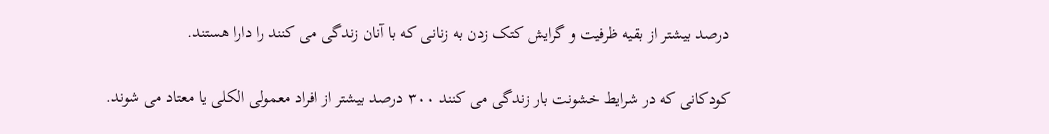درصد بیشتر از بقیه ظرفیت و گرایش کتک زدن به زنانی که با آنان زندگی می کنند را دارا هستند.

کودکانی که در شرایط خشونت بار زندگی می کنند ۳۰۰ درصد بیشتر از افراد معمولی الکلی یا معتاد می شوند.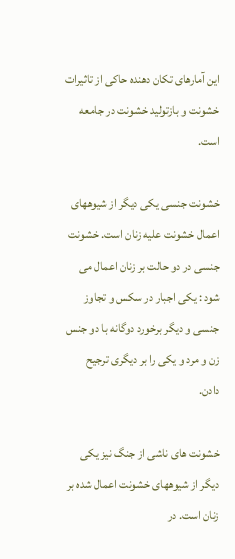این آمارهای تکان دهنده حاکی از تاثیرات خشونت و بازتولید خشونت در جامعه است.

خشونت جنسی یکی دیگر از شیوههای اعمال خشونت علیه زنان است. خشونت جنسی در دو حالت بر زنان اعمال می شود : یکی اجبار در سکس و تجاوز جنسی و دیگر برخورد دوگانه با دو جنس زن و مرد و یکی را بر دیگری ترجیح دادن.

خشونت های ناشی از جنگ نیز یکی دیگر از شیوههای خشونت اعمال شده بر زنان است. در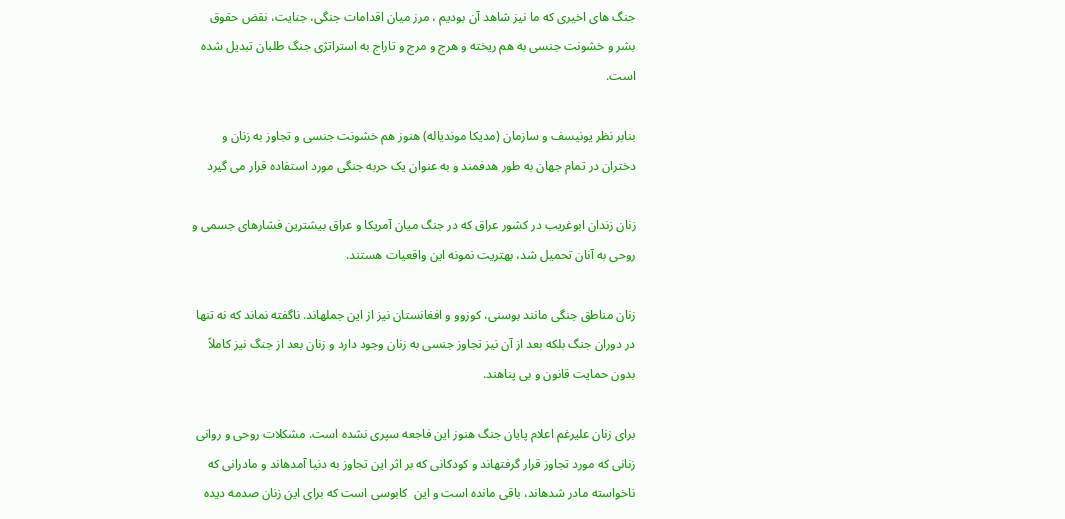جنگ های اخیری که ما نیز شاهد آن بودیم ، مرز میان اقدامات جنگی، جنایت، نقض حقوق بشر و خشونت جنسی به هم ریخته و هرج و مرج و تاراج به استراتژی جنگ طلبان تبدیل شده است.

بنابر نظر یونیسف و سازمان (مدیکا موندیاله) هنوز هم خشونت جنسی و تجاوز به زنان و دختران در تمام جهان به طور هدفمند و به عنوان یک حربه جنگی مورد استفاده قرار می گیرد

زنان زندان ابوغریب در کشور عراق که در جنگ میان آمریکا و عراق بیشترین فشارهای جسمی و روحی به آنان تحمیل شد، بهتریت نمونه این واقعیات هستند.

زنان مناطق جنگی مانند بوسنی، کوزوو و افغانستان نیز از این جملهاند. ناگفته نماند که نه تنها در دوران جنگ بلکه بعد از آن نیز تجاوز جنسی به زنان وجود دارد و زنان بعد از جنگ نیز کاملاً بدون حمایت قانون و بی پناهند.

برای زنان علیرغم اعلام پایان جنگ هنوز این فاجعه سپری نشده است. مشکلات روحی و روانی زنانی که مورد تجاوز قرار گرفتهاند و کودکانی که بر اثر این تجاوز به دنیا آمدهاند و مادرانی که ناخواسته مادر شدهاند، باقی مانده است و این  کابوسی است که برای این زنان صدمه دیده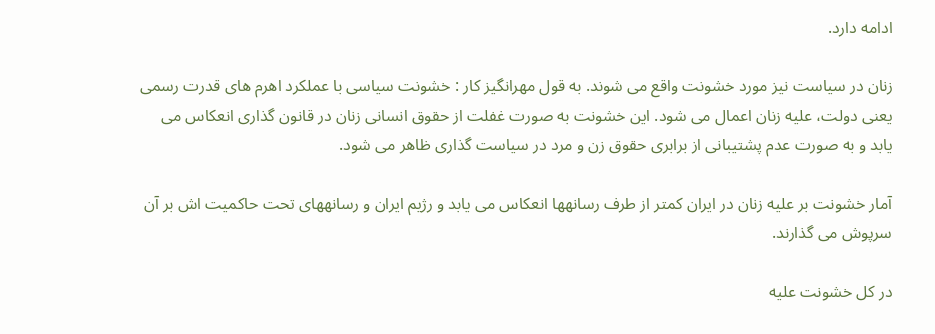ادامه دارد.

زنان در سیاست نیز مورد خشونت واقع می شوند. به قول مهرانگیز کار : خشونت سیاسی با عملکرد اهرم های قدرت رسمی یعنی دولت، علیه زنان اعمال می شود. این خشونت به صورت غفلت از حقوق انسانی زنان در قانون گذاری انعکاس می یابد و به صورت عدم پشتیبانی از برابری حقوق زن و مرد در سیاست گذاری ظاهر می شود.

آمار خشونت بر علیه زنان در ایران کمتر از طرف رسانهها انعکاس می یابد و رژیم ایران و رسانههای تحت حاکمیت اش بر آن سرپوش می گذارند.

در کل خشونت علیه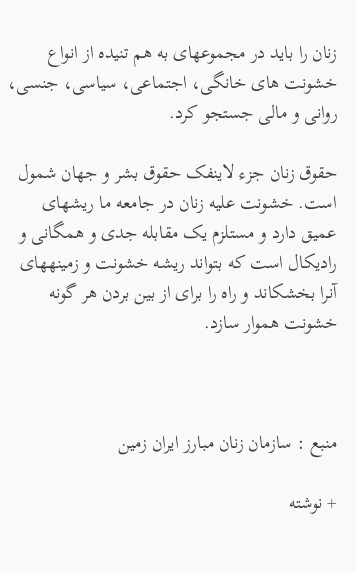زنان را باید در مجموعهای به هم تنیده از انواع خشونت های خانگی، اجتماعی، سیاسی، جنسی، روانی و مالی جستجو کرد.

حقوق زنان جزء لاینفک حقوق بشر و جهان شمول است. خشونت علیه زنان در جامعه ما ریشهای عمیق دارد و مستلزم یک مقابله جدی و همگانی و رادیکال است که بتواند ریشه خشونت و زمینههای آنرا بخشکاند و راه را برای از بین بردن هر گونه خشونت هموار سازد.



منبع : سازمان زنان مبارز ایران زمین

+ نوشته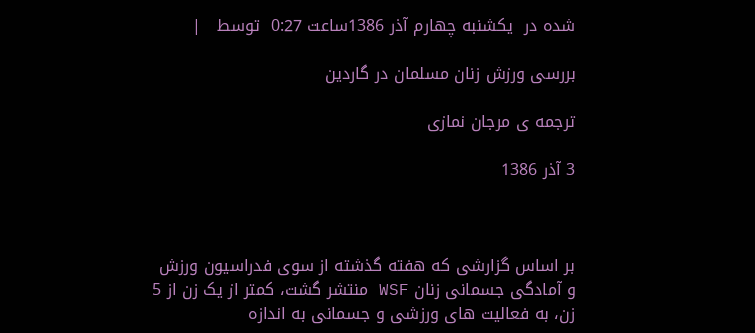شده در  یکشنبه چهارم آذر 1386ساعت 0:27  توسط   |

بررسی ورزش زنان مسلمان در گاردین

ترجمه ی مرجان نمازی

3 آذر 1386



بر اساس گزارشی که هفته گذشته از سوی فدراسیون ورزش و آمادگی جسمانی زنان WSF منتشر گشت، کمتر از یک زن از 5 زن، به فعالیت های ورزشی و جسمانی به اندازه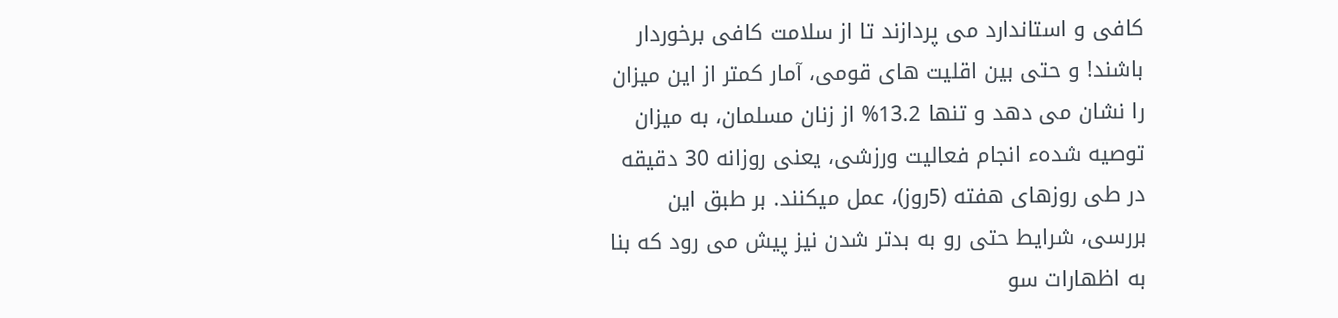کافی و استاندارد می پردازند تا از سلامت کافی برخوردار باشند! و حتی بین اقلیت های قومی، آمار کمتر از این میزان را نشان می دهد و تنها 13.2% از زنان مسلمان، به میزان توصیه شدهء انجام فعالیت ورزشی، یعنی روزانه 30 دقیقه در طی روزهای هفته (5روز)، عمل میکنند. بر طبق این بررسی، شرایط حتی رو به بدتر شدن نیز پیش می رود که بنا به اظهارات سو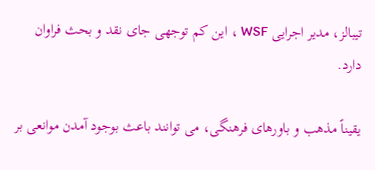تیبالز، مدیر اجرایی WSF ، این کم توجهی جای نقد و بحث فراوان دارد.

یقیناً مذهب و باورهای فرهنگی، می توانند باعث بوجود آمدن موانعی بر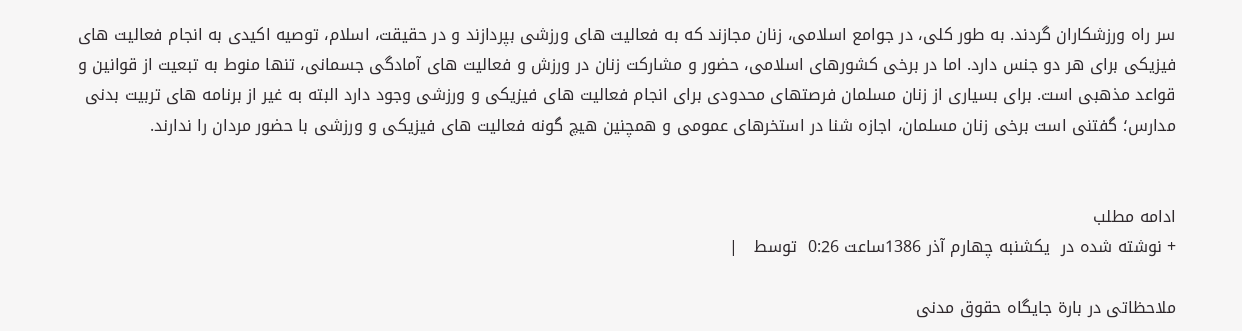سر راه ورزشکاران گردند. به طور کلی، در جوامع اسلامی، زنان مجازند که به فعالیت های ورزشی بپردازند و در حقیقت، اسلام، توصیه اکیدی به انجام فعالیت های فیزیکی برای هر دو جنس دارد. اما در برخی کشورهای اسلامی، حضور و مشارکت زنان در ورزش و فعالیت های آمادگی جسمانی، تنها منوط به تبعیت از قوانین و قواعد مذهبی است. برای بسیاری از زنان مسلمان فرصتهای محدودی برای انجام فعالیت های فیزیکی و ورزشی وجود دارد البته به غیر از برنامه های تربیت بدنی مدارس؛ گفتنی است برخی زنان مسلمان، اجازه شنا در استخرهای عمومی و همچنین هیچ گونه فعالیت های فیزیکی و ورزشی با حضور مردان را ندارند.


ادامه مطلب
+ نوشته شده در  یکشنبه چهارم آذر 1386ساعت 0:26  توسط   |

ملاحظاتی در بارة جایگاه حقوق مدنی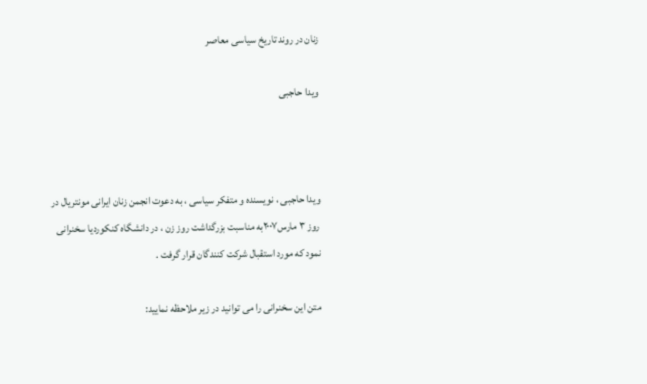زنان در روند تاریخ سیاسی معاصر

ویدا حاجبی



ویدا حاجبی ، نویسنده و متفکر سیاسی ، به دعوت انجمن زنان ایرانی مونتریال در روز ۳ مارس۲۰۰۷به مناسبت بزرگداشت روز زن ، در دانشگاه کنکوردیا سخنرانی نمود که مورد استقبال شرکت کنندگان قرار گرفت .

متن این سخنرانی را می توانید در زیر ملاحظه نمایید: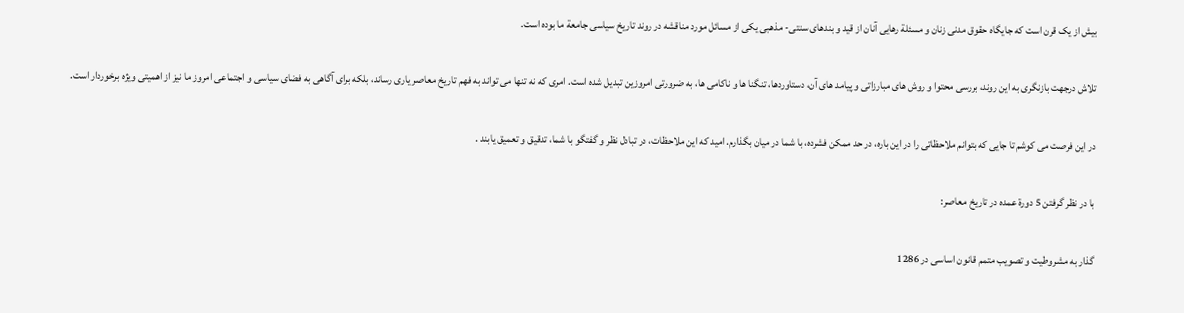بیش از یک قرن است که جایگاه حقوق مدنی زنان و مسئلة رهایی آنان از قید و بندهای سنتی- مذهبی یکی از مسائل مورد مناقشه در روند تاریخ سیاسی جامعة ما بوده است.

تلاش درجهت بازنگری به این روند، بررسی محتوا و روش ‌های مبارزاتی‌‌‌ و پیامد های آن‌، دستاوردها، تنگنا ها و ناکامی ‌ها، به ضرورتی امروزین تبدیل شده است. امری که نه تنها می ‌تواند به فهم تاریخ معاصر یاری رساند، بلکه برای آگاهی به فضای سیاسی و اجتماعی امروز ما نیز از اهمیتی ویژه برخوردار است.

در این فرصت می ‌کوشم تا جایی که بتوانم ملاحظاتی را در این باره، در حد ممکن فشرده، با شما در میان بگذارم. امید که این ملاحظات، در تبادل نظر و گفتگو با شما، تدقیق و تعمیق یابند .

با در نظر گرفتن 5 دورة عمده در تاریخ معاصر‌:

گذار به مشروطیت و تصویب متمم قانون اساسی در 1286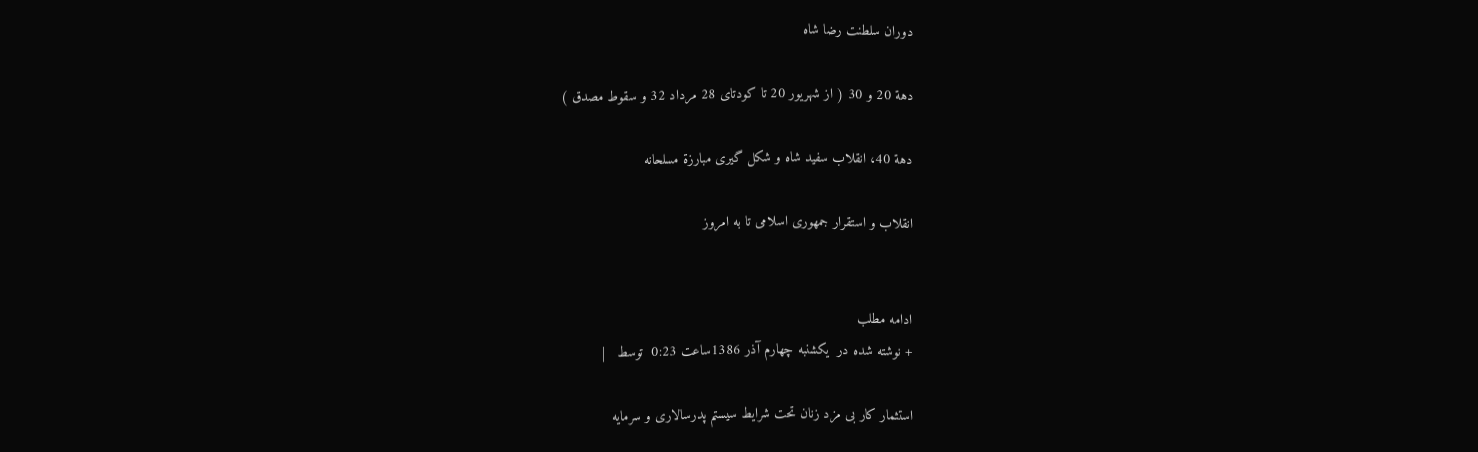دوران سلطنت رضا شاه

دهة 20 و 30 ( از شهریور 20 تا کودتای 28 مرداد 32 و سقوط مصدق )

دهة 40، انقلاب سفید شاه و شکل گیری مبارزة مسلحانه

انقلاب و استقرار جمهوری اسلامی تا به امروز


ادامه مطلب
+ نوشته شده در  یکشنبه چهارم آذر 1386ساعت 0:23  توسط   |

استثمار کار بی مزد زنان تحت شرایط سیستم پدرسالاری و سرمایه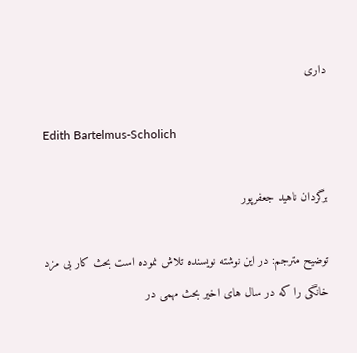داری

Edith Bartelmus-Scholich

برگردان ناهید جعفرپور

توضیح مترجم: در این نوشته نویسنده تلاش نموده است بحث کار بی مزد خانگی را که در سال های اخیر بحث مهمی در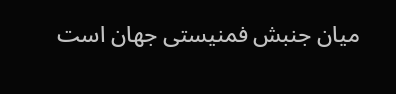میان جنبش فمنیستی جهان است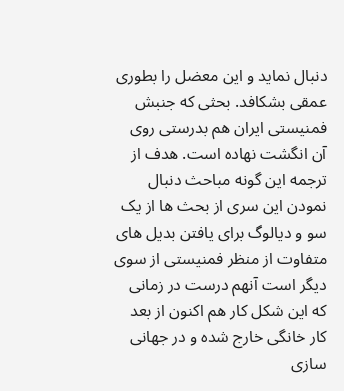دنبال نماید و این معضل را بطوری عمقی بشکافد. بحثی که جنبش فمنیستی ایران هم بدرستی روی آن انگشت نهاده است. هدف از ترجمه این گونه مباحث دنبال نمودن این سری از بحث ها از یک سو و دیالوگ برای یافتن بدیل های متفاوت از منظر فمنیستی از سوی دیگر است آنهم درست در زمانی که این شکل کار هم اکنون از بعد کار خانگی خارج شده و در جهانی سازی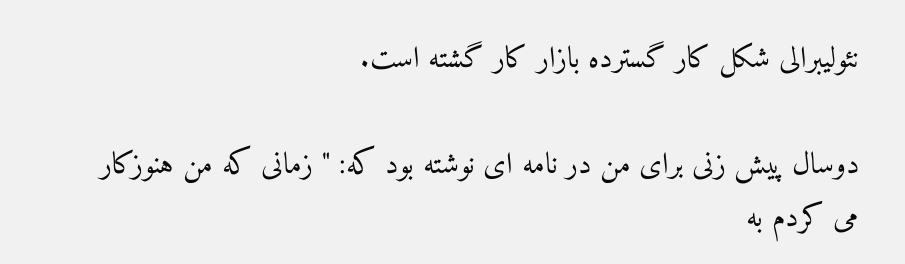نئولیبرالی شکل کار گسترده بازار کار گشته است.

دوسال پیش زنی برای من در نامه ای نوشته بود که: " زمانی که من هنوزکار می کردم به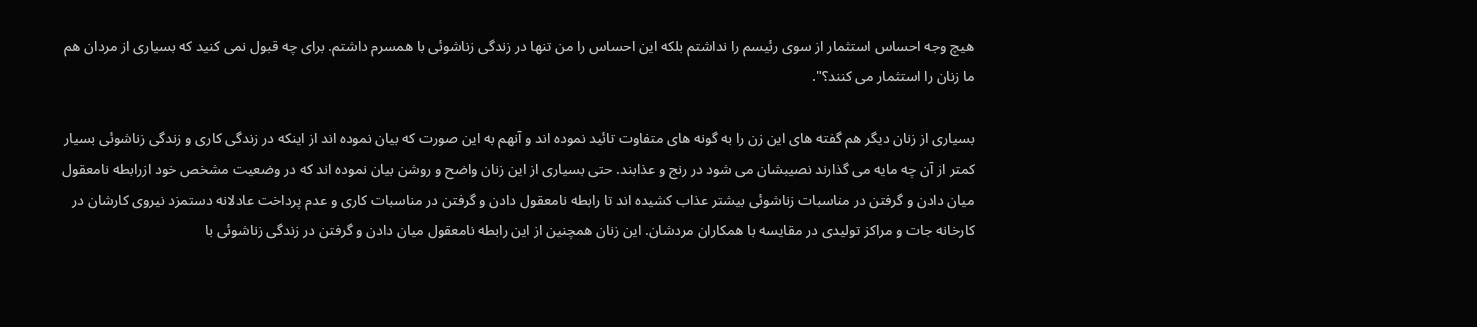هیچ وجه احساس استثمار از سوی رئیسم را نداشتم بلکه این احساس را من تنها در زندگی زناشوئی با همسرم داشتم. برای چه قبول نمی کنید که بسیاری از مردان هم ما زنان را استثمار می کنند؟".

بسیاری از زنان دیگر هم گفته های این زن را به گونه های متفاوت تائید نموده اند و آنهم به این صورت که بیان نموده اند از اینکه در زندگی کاری و زندگی زناشوئی بسیار کمتر از آن چه مایه می گذارند نصیبشان می شود در رنج و عذابند. حتی بسیاری از این زنان واضح و روشن بیان نموده اند که در وضعیت مشخص خود ازرابطه نامعقول میان دادن و گرفتن در مناسبات زناشوئی بیشتر عذاب کشیده اند تا رابطه نامعقول دادن و گرفتن در مناسبات کاری و عدم پرداخت عادلانه دستمزد نیروی کارشان در کارخانه جات و مراکز تولیدی در مقایسه با همکاران مردشان. این زنان همچنین از این رابطه نامعقول میان دادن و گرفتن در زندگی زناشوئی با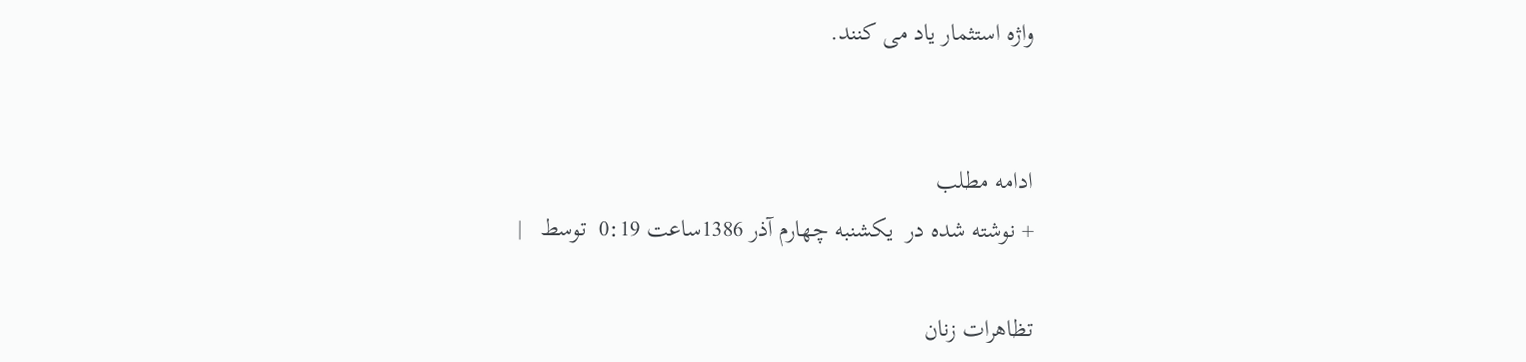واژه استثمار یاد می کنند.


ادامه مطلب
+ نوشته شده در  یکشنبه چهارم آذر 1386ساعت 0:19  توسط   |

تظاهرات زنان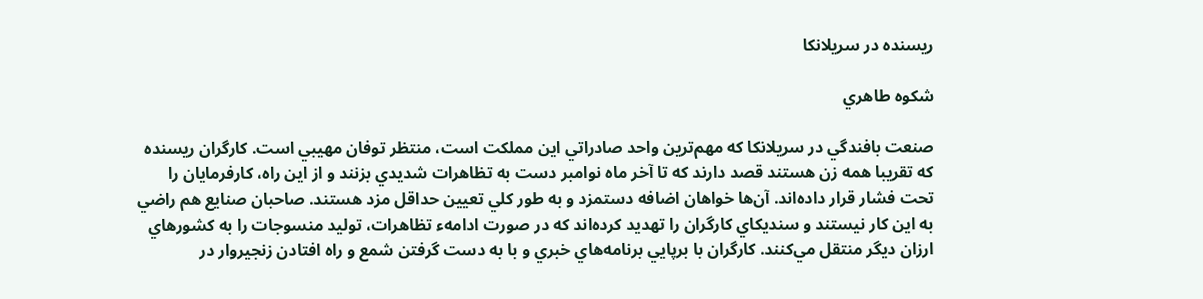ريسنده در سريلانكا

شكوه طاهري

صنعت بافندگي در سريلانكا كه مهم‌ترين واحد صادراتي اين مملكت است، منتظر توفان مهيبي است. كارگران ريسنده كه تقريبا همه زن هستند قصد دارند كه تا آخر ماه نوامبر دست به تظاهرات شديدي بزنند و از اين راه، كارفرمايان را تحت فشار قرار داده‌اند. آن‌ها خواهان اضافه دستمزد و به طور كلي تعيين حداقل مزد هستند. صاحبان صنايع هم راضي به اين كار نيستند و سنديكاي كارگران را تهديد كرده‌اند كه در صورت ادامهء تظاهرات، توليد منسوجات را به كشورهاي ارزان ديگر منتقل مي‌كنند. كارگران با برپايي برنامه‌هاي خبري و با به دست گرفتن شمع و راه افتادن زنجيروار در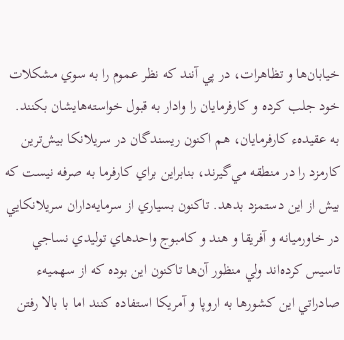خيابان‌ها و تظاهرات، در پي آنند كه نظر عموم را به سوي مشكلات خود جلب كرده و كارفرمايان را وادار به قبول خواسته‌هايشان بكنند. به عقيدهء كارفرمايان، هم اكنون ريسندگان در سريلانكا بيش‌ترين كارمزد را در منطقه مي‌گيرند، بنابراين براي كارفرما به صرفه نيست كه بيش از اين دستمزد بدهد. تاكنون بسياري از سرمايه‌داران سريلانكايي در خاورميانه و آفريقا و هند و كامبوج واحد‌هاي توليدي نساجي تاسيس كرده‌اند ولي منظور آن‌ها تاكنون اين بوده كه از سهميهء صادراتي اين كشورها به اروپا و آمريكا استفاده كنند اما با بالا رفتن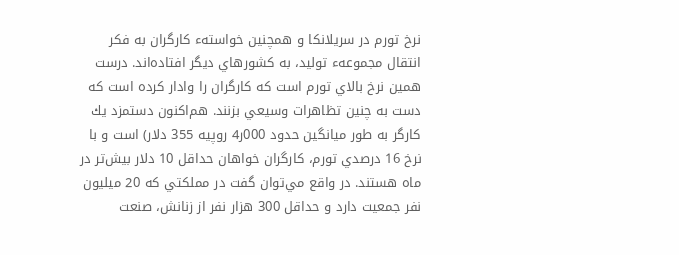نرخ تورم در سريلانكا و همچنين خواستهء كارگران به فكر انتقال مجموعهء توليد، به كشور‌هاي ديگر افتاده‌اند. درست همين نرخ بالاي تورم است كه كارگران را وادار كرده است كه دست به چنين تظاهرات وسيعي بزنند. هم‌اكنون دستمزد يك كارگر به طور ميانگين حدود 000ر4 روپيه 355 دلار) است و با نرخ 16 درصدي تورم، كارگران خواهان حداقل 10 دلار بيش‌تر در ماه هستند. در واقع مي‌توان گفت در مملكتي كه 20 ميليون نفر جمعيت دارد و حداقل 300 هزار نفر از زنانش، صنعت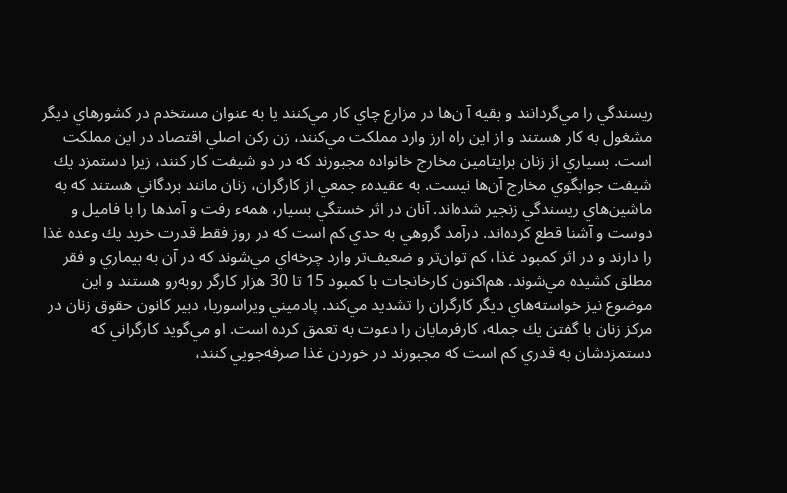ريسندگي را مي‌گردانند و بقيه آ ن‌ها در مزارع چاي كار مي‌كنند يا به عنوان مستخدم در كشورهاي ديگر مشغول به كار هستند و از اين راه ارز وارد مملكت مي‌كنند، زن ركن اصلي اقتصاد در اين مملكت است. بسياري از زنان برايتامين مخارج خانواده مجبورند كه در دو شيفت كار كنند، زيرا دستمزد يك شيفت جوابگوي مخارج آن‌ها نيست. به عقيدهء جمعي از كارگران، زنان مانند بردگاني هستند كه به ماشين‌هاي ريسندگي زنجير شده‌اند. آنان در اثر خستگي بسيار، همهء رفت و آمد‌ها را با فاميل و دوست و آشنا قطع كرده‌اند. درآمد گروهي به حدي كم است كه در روز فقط قدرت خريد يك وعده غذا را دارند و در اثر كمبود غذا، كم توان‌تر و ضعيف‌تر وارد چرخه‌اي مي‌شوند كه در آن به بيماري و فقر مطلق كشيده مي‌شوند. هم‌اكنون كارخانجات با كمبود 15 تا 30 هزار كارگر روبه‌رو هستند و اين موضوع نيز خواسته‌هاي ديگر كارگران را تشديد مي‌كند. پادميني ويراسوريا، دبير كانون حقوق زنان در مركز زنان با گفتن يك جمله، كارفرمايان را دعوت به تعمق كرده است. او مي‌گويد كارگراني كه دستمزدشان به قدري كم است كه مجبورند در خوردن غذا صرفه‌جويي كنند،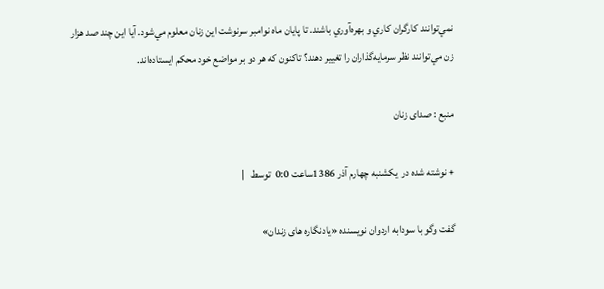نمي‌توانند كارگران كاري و بهره‌‌آوري باشند. تا پايان ماه نوامبر سرنوشت اين زنان معلوم مي‌شود. آيا اين چند صد هزار زن مي‌توانند نظر سرمايه‌گذاران را تغيير دهند؟ تاكنون كه هر دو بر مواضع خود محكم ايستاده‌اند.

منبع : صدای زنان

+ نوشته شده در  یکشنبه چهارم آذر 1386ساعت 0:0  توسط   |

گفت وگو با سودابه اردوان نویسنده «یادنگاره های زندان»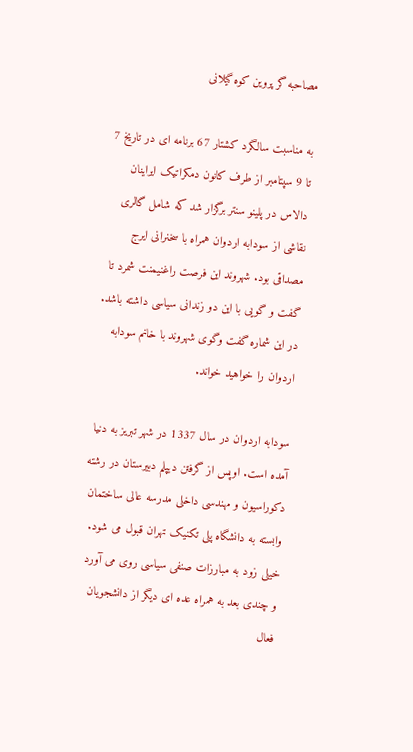مصاحبه گر پروین کوه گیلانی

به مناسبت سالگرد کشتار 67 برنامه ای در تاریخ 7 تا 9 سپتامبر از طرف کانون دمکراتیک ایراینان دالاس در پلینو سنتر برگزار شد که شامل گالری نقاشی از سودابه اردوان همراه با سخنرانی ایرج مصداقی بود. شهروند این فرصت راغنیمنت شمرد تا گفت و گویی با این دو زندانی سیاسی داشته باشد. در این شماره گفت وگوی شهروند با خانم سودابه اردوان را خواهید خواند.

سودابه اردوان در سال 1337 در شهر تبریز به دنیا آمده است. اوپس از گرفتن دیپلم دبیرستان در رشته دکوراسیون و مهندسی داخلی مدرسه عالی ساختمان وابسته به دانشگاه پلی تکنیک تهران قبول می شود. خیلی زود به مبارزات صنفی سیاسی روی می آورد و چندی بعد به همراه عده ای دیگر از دانشجویان فعال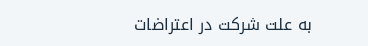به علت شرکت در اعتراضات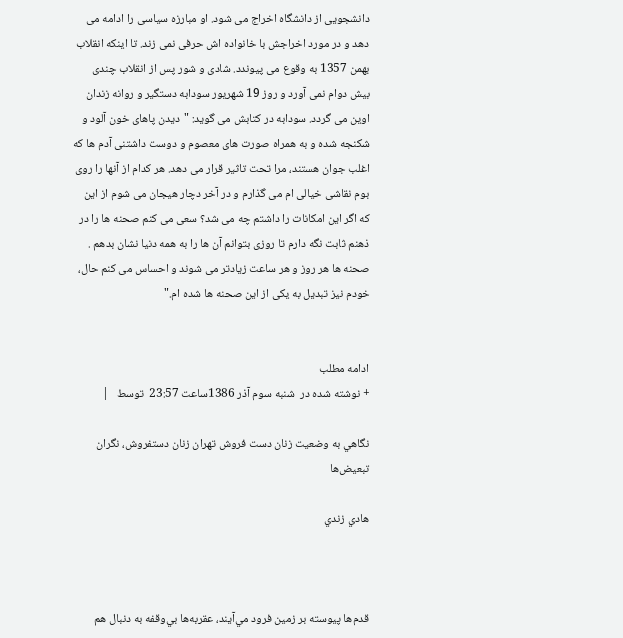دانشجویی از دانشگاه اخراج می شود. او مبارزه سیاسی را ادامه می دهد و در مورد اخراجش با خانواده اش حرفی نمی زند. تا اینکه انقلاب بهمن 1357 به وقوع می پیوندد. شادی و شور پس از انقلاب چندی بیش دوام نمی آورد و روز 19 شهریور سودابه دستگیر و روانه زندان اوین می گردد. سودابه در کتابش می گوید: "دیدن پاهای خون آلود و شکنجه شده و به همراه صورت های معصوم و دوست داشتنی آدم ها که اغلب جوان هستند، مرا تحت تاثیر قرار می دهد. هر کدام از آنها را روی بوم نقاشی خیالی ام می گذارم و در آخر دچار هیجان می شوم از این که اگر این امکانات را داشتم چه می شد؟ سعی می کنم صحنه ها را در ذهنم ثابت نگه دارم تا روزی بتوانم آن ها را به همه دنیا نشان بدهم . صحنه ها هر روز و هر ساعت زیادتر می شوند و احساس می کنم حال، خودم نیز تبدیل به یکی از این صحنه ها شده ام."


ادامه مطلب
+ نوشته شده در  شنبه سوم آذر 1386ساعت 23:57  توسط   |

نگاهي به وضعيت زنان دست فروش تهران زنان دستفروش، نگران تبعيض‌ها

هادي زندي



قدم‌ها پيوسته بر زمين فرود مي‌آيند، عقربه‌ها بي‌وقفه به دنبال هم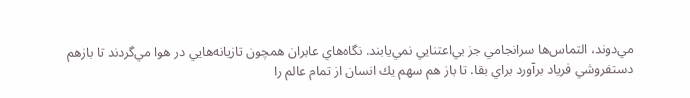مي‌دوند، التماس‌ها سرانجامي ‌جز بي‌اعتنايي نمي‌يابند. نگاه‌هاي عابران همچون تازيانه‌هايي در هوا مي‌گردند تا بازهم دستفروشي فرياد برآورد براي بقا. تا باز هم سهم يك انسان از تمام عالم را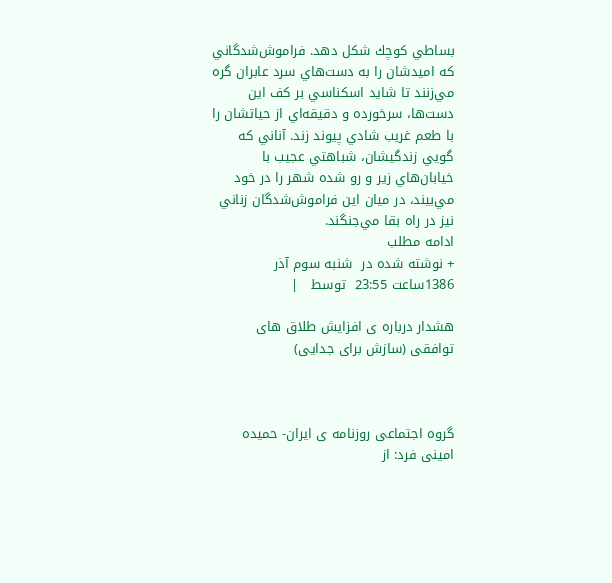بساطي كوچك شكل دهد. فراموش‌شدگاني كه اميدشان را به دست‌هاي سرد عابران گره مي‌زنند تا شايد اسكناسي بر كف اين دست‌ها، سرخورده و دقيقه‌اي از حياتشان را با طعم غريب شادي پيوند زند. آناني كه گويي زندگيشان، شباهتي عجيب با خيابان‌هاي زير و رو شده شهر را در خود مي‌بيند، در ميان اين فراموش‌شدگان زناني نيز در راه بقا مي‌جنگند.
ادامه مطلب
+ نوشته شده در  شنبه سوم آذر 1386ساعت 23:55  توسط   |

هشدار درباره ی افزايش طلاق هاى توافقى (سازش براى جدايى)



گروه اجتماعى روزنامه ی ایران- حميده امينى فرد: از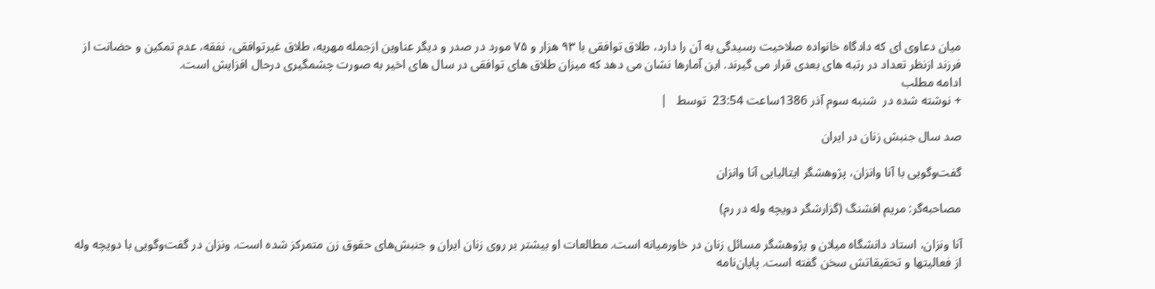ميان دعاوى اى كه دادگاه خانواده صلاحيت رسيدگى به آن را دارد، طلاق توافقى با ۹۳ هزار و ۷۵ مورد در صدر و ديگر عناوين ازجمله مهريه، طلاق غيرتوافقى، نفقه، عدم تمكين و حضانت از فرزند ازنظر تعداد در رتبه هاى بعدى قرار مى گيرند. اين آمارها نشان مى دهد كه ميزان طلاق هاى توافقى در سال هاى اخير به صورت چشمگيرى درحال افزايش است.
ادامه مطلب
+ نوشته شده در  شنبه سوم آذر 1386ساعت 23:54  توسط   |

صد سال جنبش زنان در ایران

گفت‌وگویی با آنا وانزان، پژوهشگر ایتالیایی آنا وانزان

مصاحبه‌گر: مریم افشنگ (گزارشگر دویچه وله در رم)

آنا ونزان، استاد دانشگاه میلان و پژوهشگر مسائل زنان در خاورمیانه است. مطالعات او بیشتر بر روی زنان ایران و جنبش‌های حقوق زن متمرکز شده است. ونزان در گفت‌وگویی با دویچه وله از فعالیتها و تحقیقاتش سخن گفته است. پایان‌نامه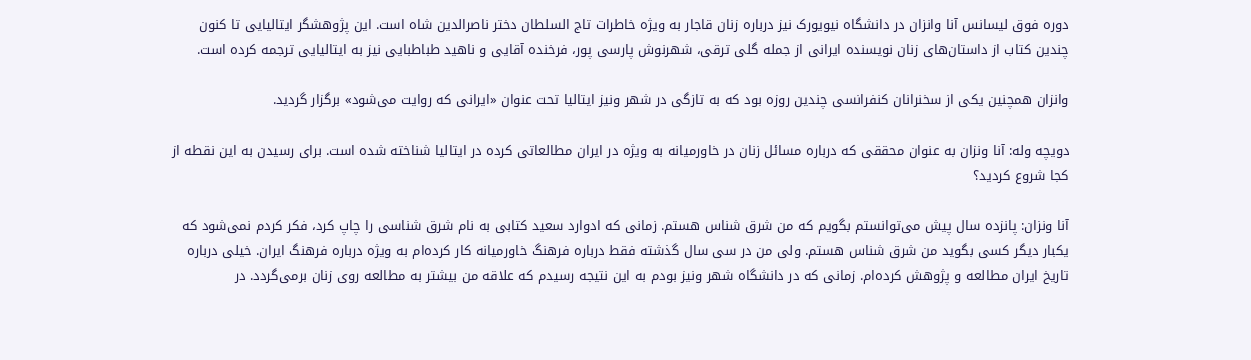دوره فوق لیسانس آنا وانزان در دانشگاه نیویورک نیز درباره زنان قاجار به ویژه خاطرات تاج السلطان دختر ناصرالدین شاه است. این پژوهشگر ایتالیایی تا کنون چندین کتاب از داستان‌های زنان نویسنده ایرانی از جمله گلی ترقی، شهرنوش پارسی پور، فرخنده آقایی و ناهید طباطبایی نیز به ایتالیایی ترجمه کرده است.

وانزان همچنین یکی از سخنرانان کنفرانسی چندین روزه بود که به تازگی در شهر ونیز ایتالیا تحت عنوان «ایرانی که روایت می‌شود» برگزار گردید.

دویچه وله: آنا ونزان به عنوان محققی که درباره مسائل زنان در خاورمیانه به ویژه در ایران مطالعاتی کرده در ایتالیا شناخته شده است. برای رسیدن به این نقطه از کجا شروع کردید؟

آنا ونزان: پانزده سال پیش می‌توانستم بگویم که من شرق شناس هستم. زمانی که ادوارد سعید کتابی به نام شرق شناسی را چاپ کرد، فکر کردم نمی‌شود که یکبار دیگر کسی بگوید من شرق شناس هستم. ولی من در سی سال گذشته فقط درباره فرهنگ خاورمیانه کار کرده‌ام به ویژه درباره فرهنگ ایران. خیلی درباره تاریخ ایران مطالعه و پژوهش کرده‌ام. زمانی که در دانشگاه شهر ونیز بودم به این نتیجه رسیدم که علاقه من بیشتر به مطالعه روی زنان برمی‌گردد. در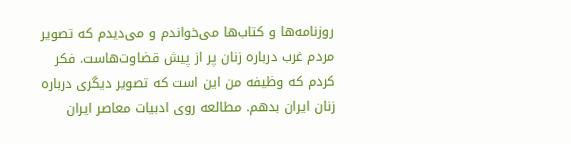روزنامه‌ها و کتاب‌ها می‌خواندم و می‌دیدم که تصویر مردم غرب درباره زنان پر از پیش قضاوت‌هاست. فکر کردم که وظیفه من این است که تصویر دیگری درباره زنان ایران بدهم. مطالعه روی ادبیات معاصر ایران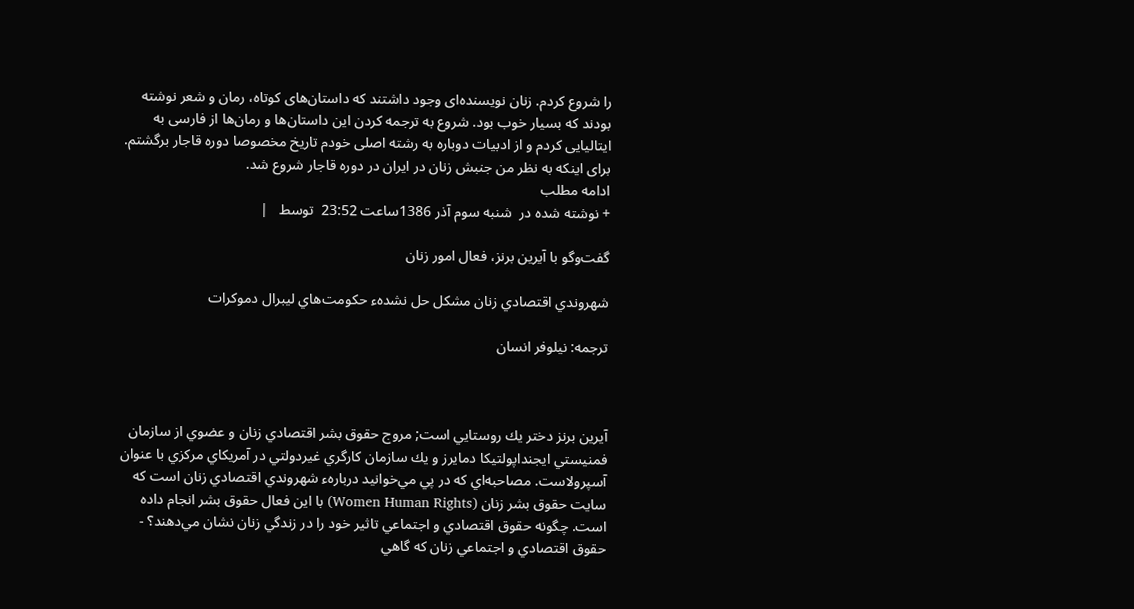را شروع کردم. زنان نویسنده‌ای وجود داشتند که داستان‌های کوتاه، رمان و شعر نوشته بودند که بسیار خوب بود. شروع به ترجمه کردن این داستان‌ها و رمان‌ها از فارسی به ایتالیایی کردم و از ادبیات دوباره به رشته اصلی خودم تاریخ مخصوصا دوره قاجار برگشتم. برای اینکه به نظر من جنبش زنان در ایران در دوره قاجار شروع شد.
ادامه مطلب
+ نوشته شده در  شنبه سوم آذر 1386ساعت 23:52  توسط   |

گفت‌وگو با آيرين برنز، فعال امور زنان

شهروندي اقتصادي زنان مشكل حل نشدهء حكومت‌هاي ليبرال دموكرات

ترجمه: نيلوفر انسان



آيرين برنز دختر يك روستايي است; مروج حقوق بشر اقتصادي زنان و عضوي از سازمان فمنيستي ايجندا‌پولتيكا دمايرز و يك سازمان كارگري غيردولتي در آمريكاي مركزي با عنوان آسپرولاست. مصاحبه‌اي كه در پي مي‌خوانيد دربارهء شهروندي اقتصادي زنان است كه سايت حقوق بشر زنان (Women Human Rights) با اين فعال حقوق بشر انجام داده است. چگونه حقوق اقتصادي و اجتماعي تاثير خود را در زندگي زنان نشان مي‌دهند؟ - حقوق اقتصادي و اجتماعي زنان كه گاهي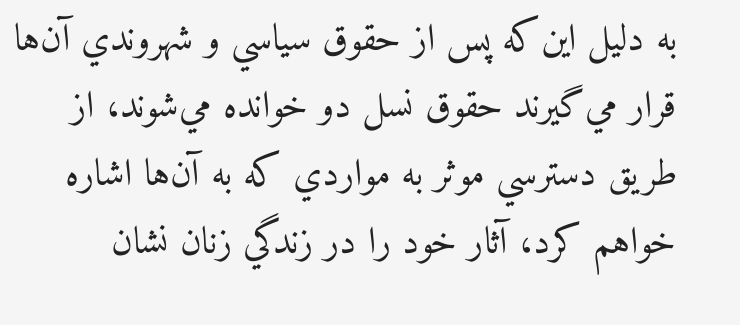به دليل اين‌كه پس از حقوق سياسي و شهروندي آن‌ها قرار مي‌گيرند حقوق نسل دو خوانده مي‌شوند، از طريق دسترسي موثر به مواردي كه به آن‌ها اشاره خواهم كرد، آثار خود را در زندگي زنان نشان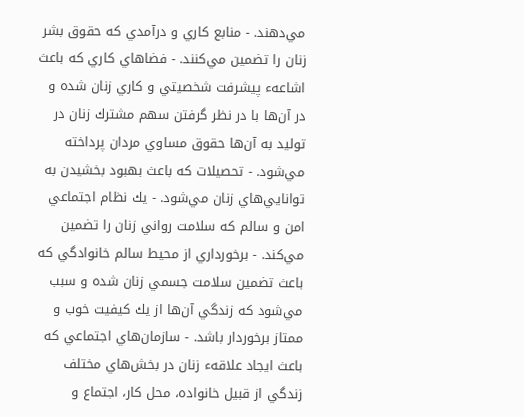مي‌دهند. - منابع كاري و درآمدي كه حقوق بشر زنان را تضمين مي‌كنند. - فضاهاي كاري كه باعث اشاعهء پيشرفت شخصيتي و كاري زنان شده و در آن‌ها با در نظر گرفتن سهم مشترك زنان در توليد به آن‌ها حقوق مساوي مردان پرداخته مي‌شود. - تحصيلات كه باعث بهبود بخشيدن به توانايي‌هاي زنان مي‌شود. - يك نظام اجتماعي امن و سالم كه سلامت رواني زنان را تضمين مي‌كند. - برخورداري از محيط سالم خانوادگي كه باعث تضمين سلامت جسمي زنان شده و سبب مي‌شود كه زندگي آن‌ها از يك كيفيت خوب و ممتاز برخوردار باشد. - سازمان‌هاي اجتماعي كه باعث ايجاد علاقهء زنان در بخش‌هاي مختلف زندگي از قبيل خانواده، محل كار، اجتماع و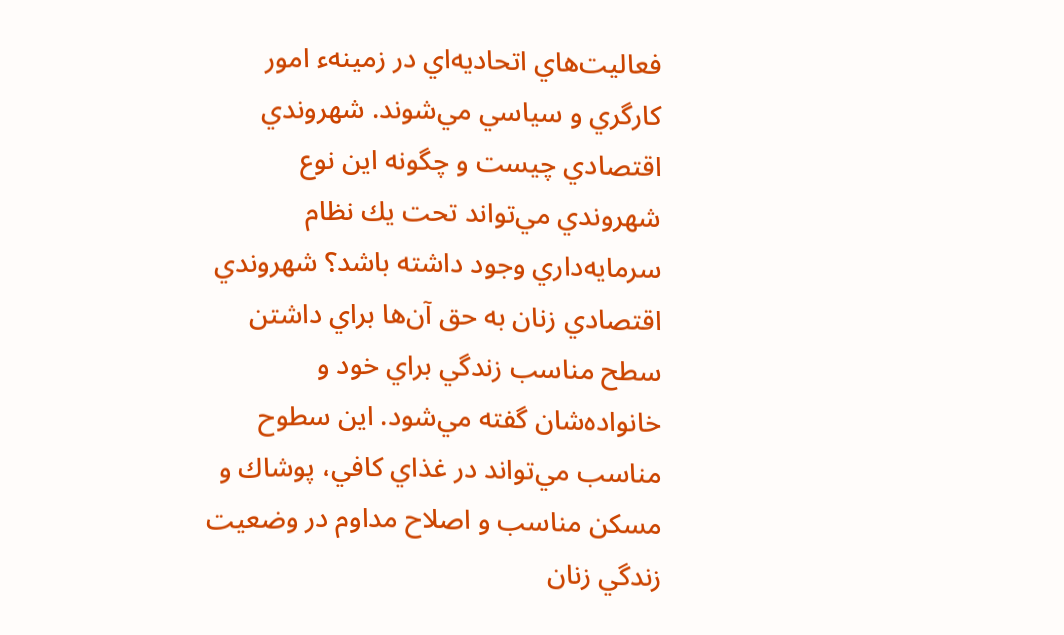فعاليت‌هاي اتحاديه‌اي در زمينهء امور كارگري و سياسي مي‌شوند. شهروندي اقتصادي چيست و چگونه اين نوع شهروندي مي‌تواند تحت يك نظام سرمايه‌داري وجود داشته باشد؟ شهروندي اقتصادي زنان به حق آن‌ها براي داشتن سطح مناسب زندگي براي خود و خانواده‌شان گفته مي‌شود. اين سطوح مناسب مي‌تواند در غذاي كافي، پوشاك و مسكن مناسب و اصلاح مداوم در وضعيت زندگي زنان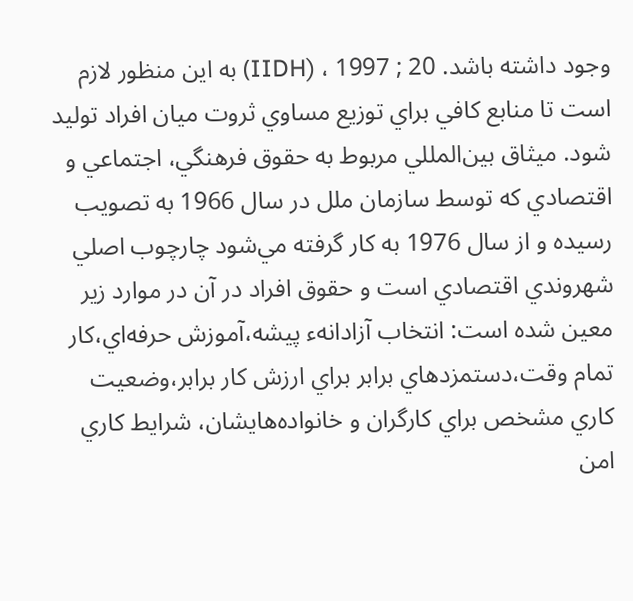وجود داشته باشد. IIDH) ، 1997 ; 20) به اين منظور لازم است تا منابع كافي براي توزيع مساوي ثروت ميان افراد توليد شود. ميثاق بين‌المللي مربوط به حقوق فرهنگي، اجتماعي و اقتصادي كه توسط سازمان ملل در سال 1966 به تصويب رسيده و از سال 1976 به كار گرفته مي‌شود چارچوب اصلي شهروندي اقتصادي است و حقوق افراد در آن در موارد زير معين شده است: انتخاب آزادانهء پيشه،آموزش حرفه‌اي،كار تمام وقت،دستمزدهاي برابر براي ارزش كار برابر،وضعيت كاري مشخص براي كارگران و خانواده‌هايشان، شرايط كاري امن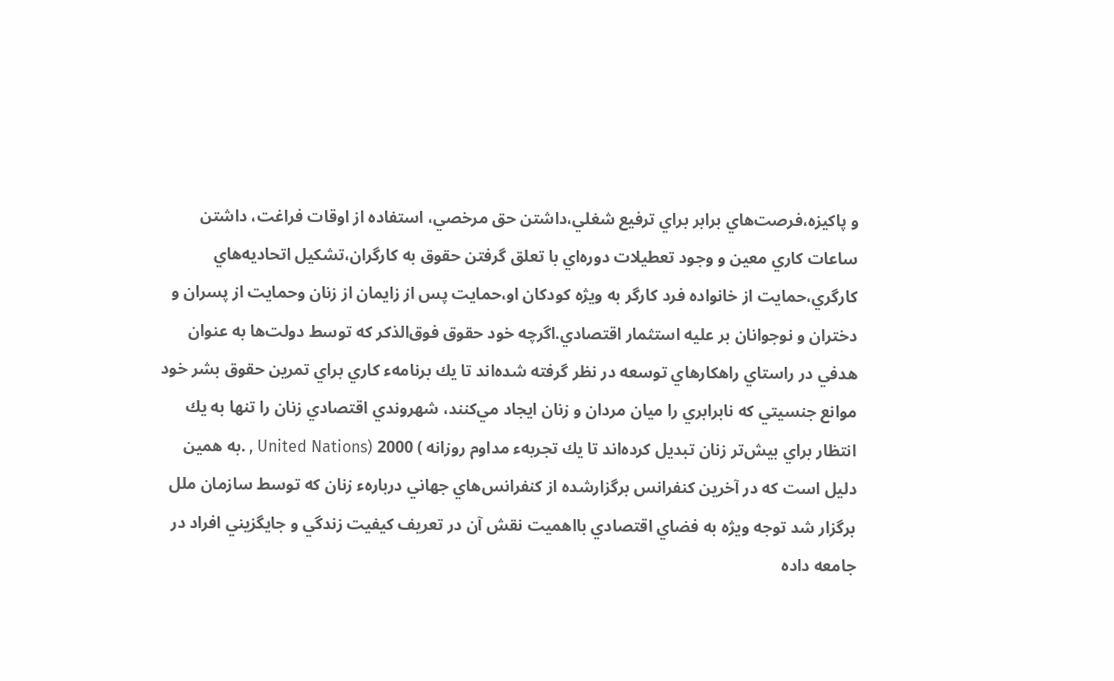و پاكيزه،فرصت‌هاي برابر براي ترفيع شغلي،داشتن حق مرخصي، استفاده از اوقات فراغت، داشتن ساعات كاري معين و وجود تعطيلات دوره‌اي با تعلق گرفتن حقوق به كارگران،تشكيل اتحاديه‌هاي كارگري،حمايت از خانواده فرد كارگر به ويژه كودكان او،حمايت پس از زايمان از زنان وحمايت از پسران و دختران و نوجوانان بر عليه استثمار اقتصادي.اگرچه خود حقوق فوق‌الذكر كه توسط دولت‌ها به عنوان هدفي در راستاي راهكارهاي توسعه در نظر گرفته شده‌اند تا يك برنامهء كاري براي تمرين حقوق بشر خود موانع جنسيتي كه نابرابري را ميان مردان و زنان ايجاد مي‌كنند، شهروندي اقتصادي زنان را تنها به يك انتظار براي بيش‌تر زنان تبديل كرده‌اند تا يك تجربهء مداوم روزانه ) 2000 (United Nations , .به همين دليل است كه در آخرين كنفرانس برگزارشده از كنفرانس‌هاي جهاني دربارهء زنان كه توسط سازمان ملل برگزار شد توجه ويژه به فضاي اقتصادي بااهميت نقش آن در تعريف كيفيت زندگي و جايگزيني افراد در جامعه داده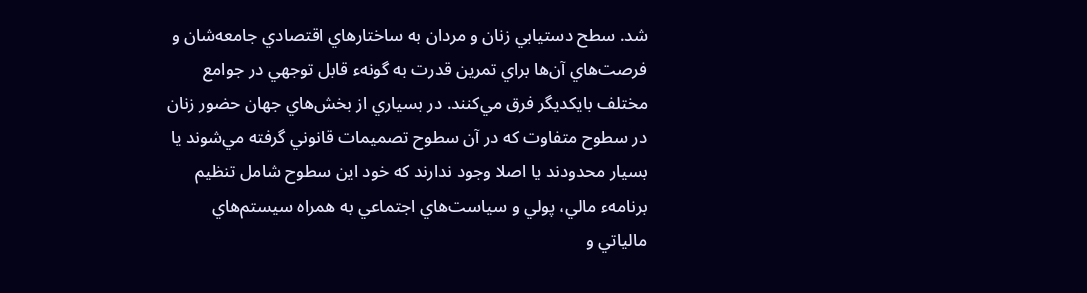شد. سطح دستيابي زنان و مردان به ساختارهاي اقتصادي جامعه‌شان و فرصت‌هاي آن‌ها براي تمرين قدرت به گونهء قابل توجهي در جوامع مختلف بايكديگر فرق مي‌كنند. در بسياري از بخش‌هاي جهان حضور زنان در سطوح متفاوت كه در آن سطوح تصميمات قانوني گرفته مي‌شوند يا بسيار محدودند يا اصلا وجود ندارند كه خود اين سطوح شامل تنظيم برنامهء مالي، پولي و سياست‌هاي اجتماعي به همراه سيستم‌هاي مالياتي و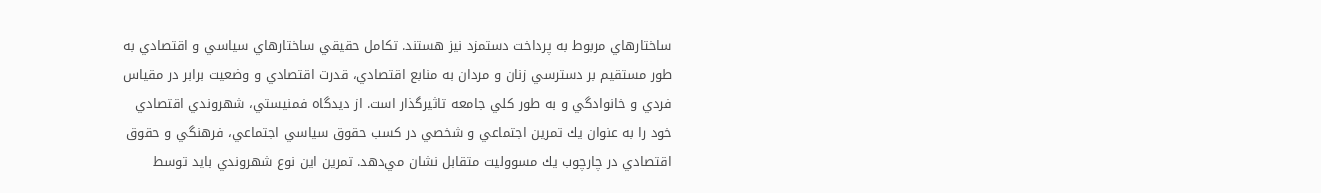ساختارهاي مربوط به پرداخت دستمزد نيز هستند. تكامل حقيقي ساختارهاي سياسي و اقتصادي به طور مستقيم بر دسترسي زنان و مردان به منابع اقتصادي، قدرت اقتصادي و وضعيت برابر در مقياس فردي و خانوادگي و به طور كلي جامعه تاثيرگذار است. از ديدگاه فمنيستي، شهروندي اقتصادي خود را به عنوان يك تمرين اجتماعي و شخصي در كسب حقوق سياسي اجتماعي، فرهنگي و حقوق اقتصادي در چارچوب يك مسووليت متقابل نشان مي‌دهد. تمرين اين نوع شهروندي بايد توسط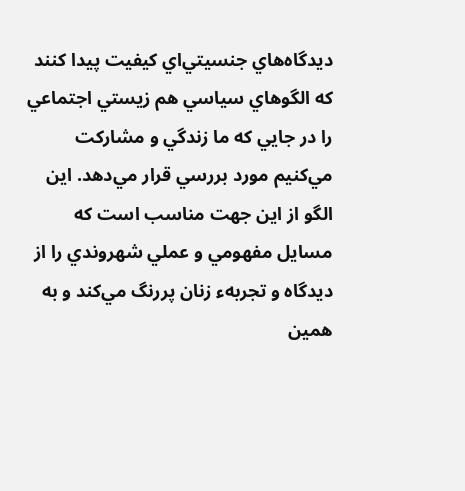ديدگاه‌هاي جنسيتي‌اي كيفيت پيدا كنند كه الگوهاي سياسي هم زيستي اجتماعي را در جايي كه ما زندگي و مشاركت مي‌كنيم مورد بررسي قرار مي‌دهد. اين الگو از اين جهت مناسب است كه مسايل مفهومي و عملي شهروندي را از ديدگاه و تجربهء زنان پررنگ مي‌كند و به همين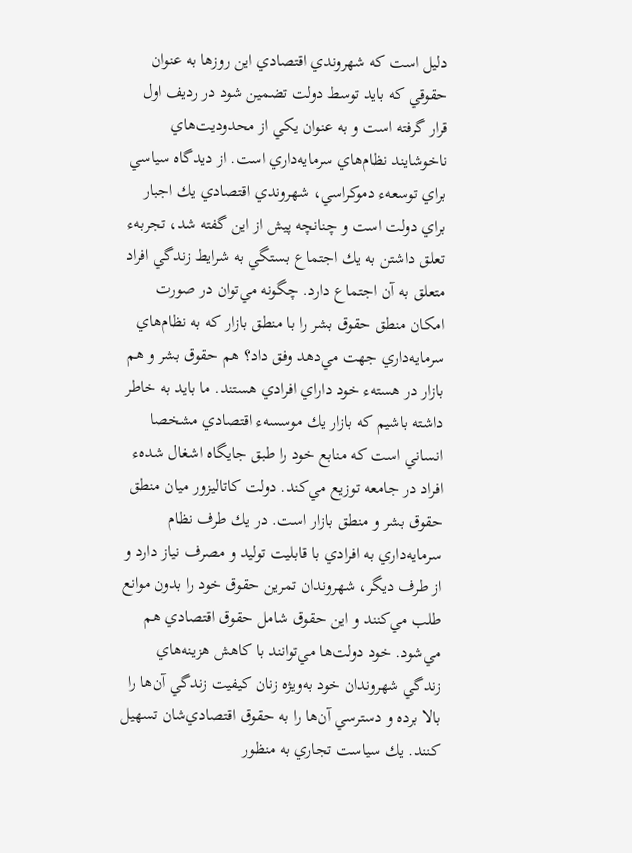دليل است كه شهروندي اقتصادي اين روزها به عنوان حقوقي كه بايد توسط دولت تضمين شود در رديف اول قرار گرفته است و به عنوان يكي از محدوديت‌هاي ناخوشايند نظام‌هاي سرمايه‌داري است. از ديدگاه سياسي براي توسعهء دموكراسي، شهروندي اقتصادي يك اجبار براي دولت است و چنانچه پيش از اين گفته شد، تجربهء تعلق داشتن به يك اجتماع بستگي به شرايط زندگي افراد متعلق به آن اجتماع دارد. چگونه مي‌توان در صورت امكان منطق حقوق بشر را با منطق بازار كه به نظام‌هاي سرمايه‌داري جهت مي‌دهد وفق داد؟ هم حقوق بشر و هم بازار در هستهء خود داراي افرادي هستند. ما بايد به خاطر داشته باشيم كه بازار يك موسسهء اقتصادي مشخصا انساني است كه منابع خود را طبق جايگاه اشغال شدهء افراد در جامعه توزيع مي‌كند. دولت كاتاليزور ميان منطق حقوق بشر و منطق بازار است. در يك طرف نظام سرمايه‌داري به افرادي با قابليت توليد و مصرف نياز دارد و از طرف ديگر، شهروندان تمرين حقوق خود را بدون موانع طلب مي‌كنند و اين حقوق شامل حقوق اقتصادي هم مي‌شود. خود دولت‌ها مي‌توانند با كاهش هزينه‌هاي زندگي شهروندان خود به‌ويژه زنان كيفيت زندگي آن‌ها را بالا برده و دسترسي آن‌ها را به حقوق اقتصادي‌شان تسهيل كنند. يك سياست تجاري به منظور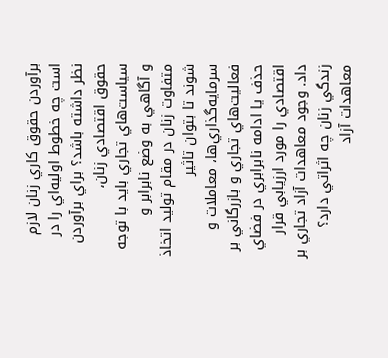برآوردن حقوق كاري زنان لازم است چه خطوط اوليه‌اي را در نظر داشته باشد؟ براي برآوردن حقوق اقتصادي زنان، سياست‌هاي تجاري بايد با توجه و آگاهي به وضع نابرابر و متفاوت زنان در مقام توليد اتخاذ شوند تا بتوان تاثير سرمايه‌گذاري‌ها، معاملات و فعاليت‌هاي تجاري و بازرگاني بر حذف يا ادامه نابرابري در فضاي اقتصادي را مورد ارزيابي قرار داد. وجود معاهدات آزاد تجاري بر زندگي زنان چه اثراتي دارد؟ معاهدات آزاد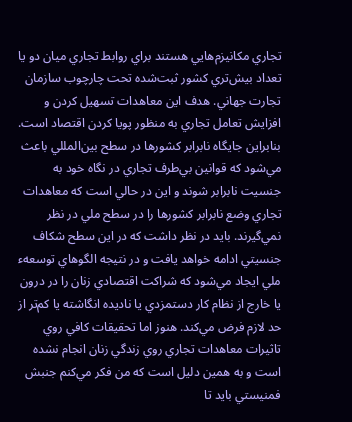تجاري مكانيزم‌‌هايي هستند براي روابط تجاري ميان دو يا تعداد بيش‌تري كشور ثبت‌شده تحت چارچوب سازمان تجارت جهاني. هدف اين معاهدات تسهيل كردن و افزايش تعامل تجاري به منظور پويا كردن اقتصاد است. بنابراين جايگاه نابرابر كشورها در سطح بين‌المللي باعث مي‌شود كه قوانين بي‌طرف تجاري در نگاه خود به جنسيت نابرابر شوند و اين در حالي است كه معاهدات تجاري وضع نابرابر كشورها را در سطح ملي در نظر نمي‌گيرند. بايد در نظر داشت كه در اين سطح شكاف جنسيتي ادامه خواهد يافت و در نتيجه الگوهاي توسعهء ملي ايجاد مي‌شود كه شراكت اقتصادي زنان را در درون يا خارج از نظام كار دستمزدي يا ناديده انگاشته يا كم‌تر از حد لازم فرض مي‌كند. هنوز اما تحقيقات كافي روي تاثيرات معاهدات تجاري روي زندگي زنان انجام نشده است و به همين دليل است كه من فكر مي‌كنم جنبش فمنيستي بايد تا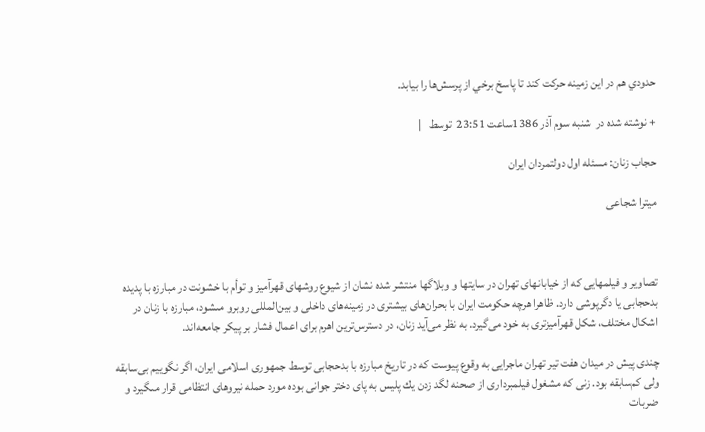حدودي هم در اين زمينه حركت كند تا پاسخ برخي از پرسش‌ها را بيابد.

+ نوشته شده در  شنبه سوم آذر 1386ساعت 23:51  توسط   |

حجاب زنان: مسئله اول دولتمردان ایران

میترا شجاعى



تصاویر و فیلمهایى كه از خیابانهاى تهران در سایتها و وبلاگها منتشر شده نشان از شیوع روشهاى قهرآمیز و توأم با خشونت در مبارزه با پدیده بدحجابى یا دگرپوشى دارد. ظاهرا هرچه حكومت ایران با بحران‌هاى بیشترى در زمینه‌هاى داخلى و بین‌المللى روبرو مىشود، مبارزه با زنان در اشكال مختلف، شكل قهرآمیزترى به خود مى‌گیرد. به نظر مى‌آید زنان، در دسترس‌ترین اهرم براى اعمال فشار بر پیكر جامعه‌اند.

چندی پیش در میدان هفت تیر تهران ماجرایى به وقوع پیوست كه در تاریخ مبارزه با بدحجابى توسط جمهورى اسلامى ایران، اگر نگوییم بى‌سابقه ولى كم‌سابقه بود. زنى كه مشغول فیلمبردارى از صحنه لگد زدن یك پلیس به پاى دختر جوانى بوده مورد حمله نیروهاى انتظامى قرار مىگیرد و ضربات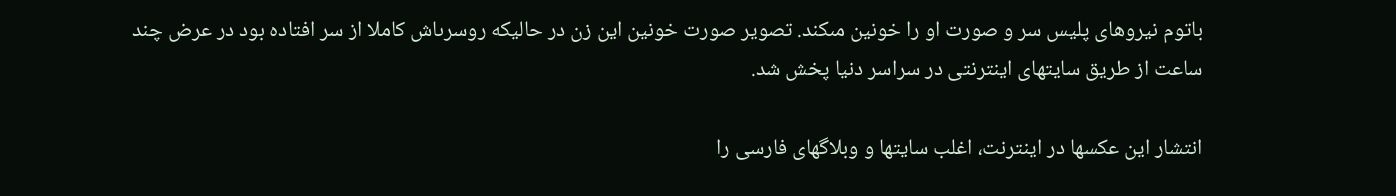باتوم نیروهاى پلیس سر و صورت او را خونین مىكند. تصویر صورت خونین این زن در حالیكه روسرىاش كاملا از سر افتاده بود در عرض چند ساعت از طریق سایتهاى اینترنتى در سراسر دنیا پخش شد.

انتشار این عكسها در اینترنت، اغلب سایتها و وبلاگهاى فارسى را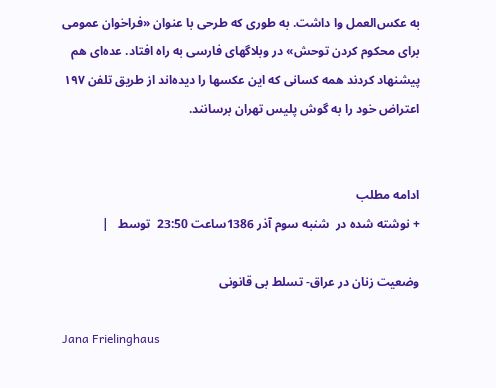به عكس‌العمل وا داشت. به طورى كه طرحى با عنوان «فراخوان عمومى براى محكوم كردن توحش» در وبلاگهاى فارسى به راه افتاد. عده‌اى هم پیشنهاد كردند همه كسانى كه این عكسها را دیده‌اند از طریق تلفن ۱۹۷ اعتراض خود را به گوش پلیس تهران برسانند.


ادامه مطلب
+ نوشته شده در  شنبه سوم آذر 1386ساعت 23:50  توسط   |

وضعیت زنان در عراق- تسلط بی قانونی

Jana Frielinghaus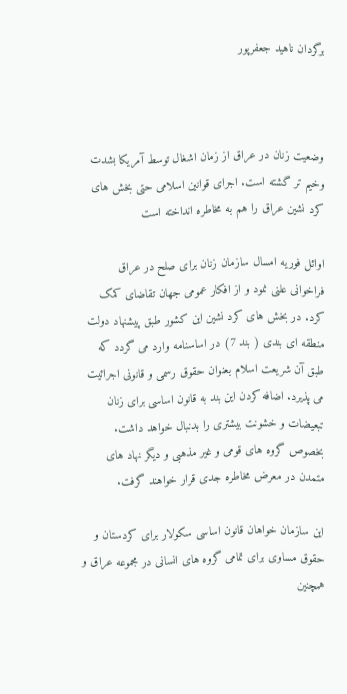برگردان ناهید جعفرپور



وضعیت زنان در عراق از زمان اشغال توسط آمریکا بشدت وخیم تر گشته است. اجرای قوانین اسلامی حتی بخش های کرد نشین عراق را هم به مخاطره انداخته است

اوائل فوریه امسال سازمان زنان برای صلح در عراق فراخوانی علنی نمود و از افکار عمومی جهان تقاضای کمک کرد. در بخش های کرد نشین این کشور طبق پیشنهاد دولت منطقه ای بندی ( بند 7) در اساسنامه وارد می گردد که طبق آن شریعت اسلام بعنوان حقوق رسمی و قانونی اجرائیت می پذیرد. اضافه کردن این بند به قانون اساسی برای زنان تبعیضات و خشونت بیشتری را بدنبال خواهد داشت. بخصوص گروه های قومی و غیر مذهبی و دیگر نهاد های متمدن در معرض مخاطره جدی قرار خواهند گرفت.

این سازمان خواهان قانون اساسی سکولار برای کردستان و حقوق مساوی برای تمامی گروه های انسانی در مجموعه عراق و همچنین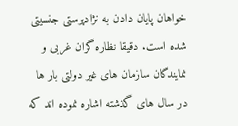خواهان پایان دادن به نژادپرستی جنسیتی شده است. دقیقا نظاره گران غربی و نمایندگان سازمان های غیر دولتی بار ها در سال های گذشته اشاره نموده اند که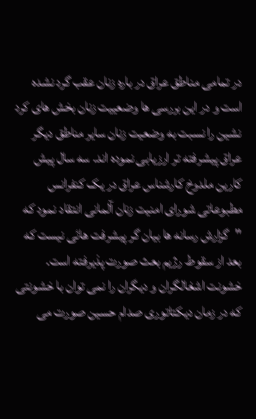در تمامی مناطق عراق در باره زنان عقب گرد نشده است و در این بررسی ها وضعییت زنان بخش های کرد نشین را نسبت به وضعیت زنان سایر مناطق دیگر عراق پیشرفته تر ارزیابی نموده اند. سه سال پیش کارین ملدوخ کارشناس عراق در یک کنفرانس مطبوعاتی شورای امنیت زنان آلمانی انتقاد نمود که "گزارش رسانه ها بیان گر پیشرفت هائی نیست که بعد از سقوط رژیم بعث صورت پذیرفته است. خشونت اشغالگران و دیگران را نمی توان با خشونتی که در زمان دیکتاتوری صدام حسین صورت می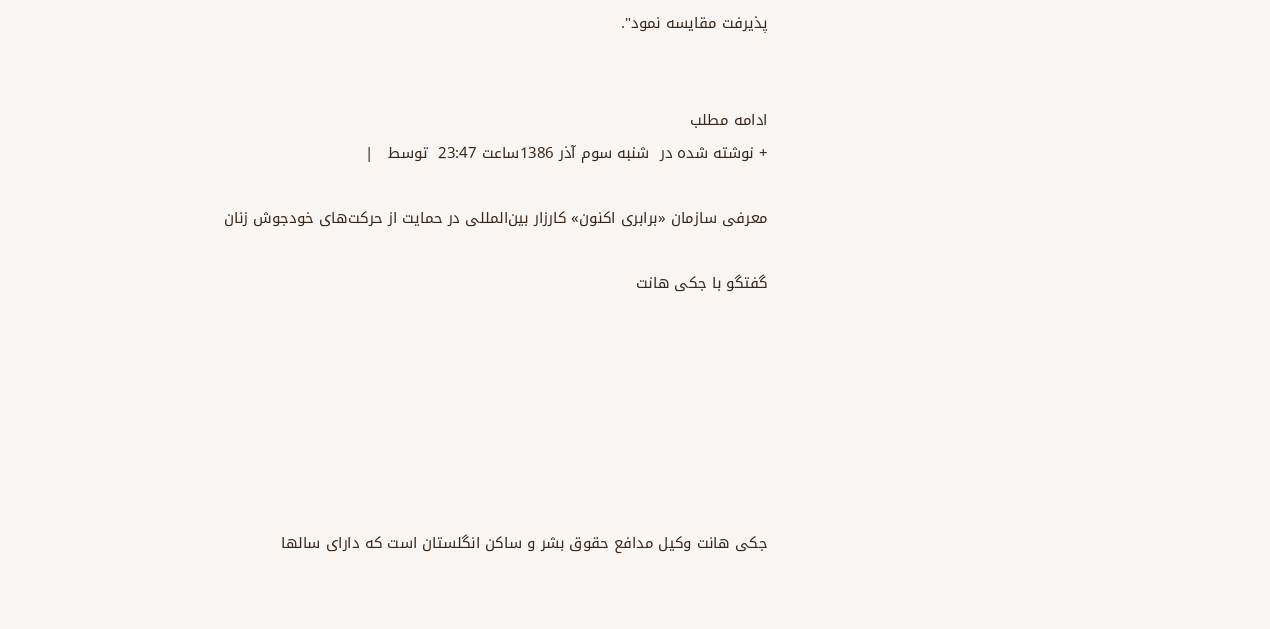پذیرفت مقایسه نمود".


ادامه مطلب
+ نوشته شده در  شنبه سوم آذر 1386ساعت 23:47  توسط   |

معرفی سازمان «برابری اکنون» کارزار بین‌المللی در حمایت از حرکت‌های خودجوش زنان

گفتگو با جکی هانت







جکی هانت وکیل مدافع حقوق بشر و ساکن انگلستان است که دارای سالها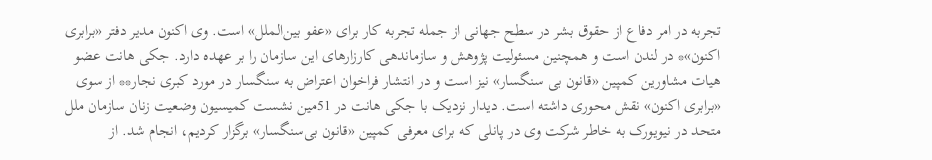تجربه در امر دفاع از حقوق بشر در سطح جهانی از جمله تجربه کار برای «عفو بین‌الملل» است. وی اکنون مدیر دفتر «برابری اکنون»* در لندن است و همچنین مسئولیت پژوهش و سازماندهی کارزارهای این سازمان را بر عهده دارد. جکی هانت عضو هیات مشاورین کمپین «قانون بی سنگسار» نیز است و در انتشار فراخوان اعتراض به سنگسار در مورد کبری نجار** از سوی «برابری اکنون» نقش محوری داشته است. دیدار نزدیک با جکی هانت در 51مین نشست کمیسیون وضعیت زنان سازمان ملل متحد در نیویورک به خاطر شرکت وی در پانلی که برای معرفی کمپین «قانون بی‌سنگسار» برگزار کردیم، انجام شد. از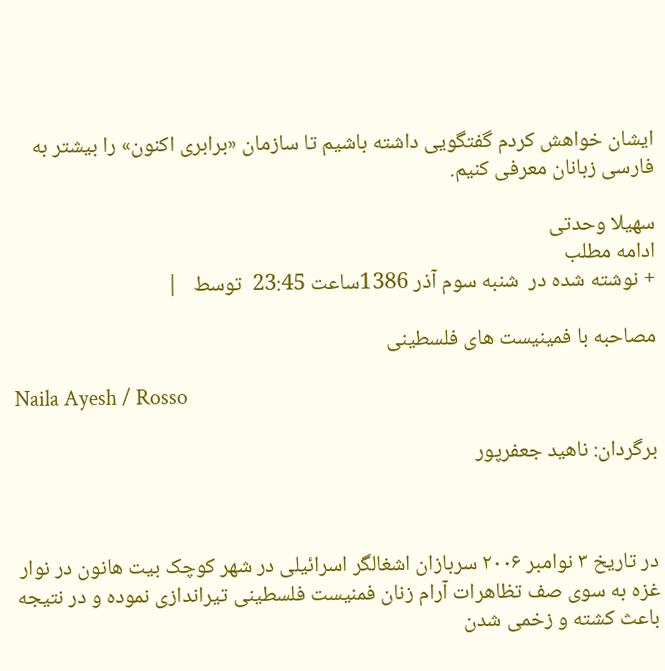ایشان خواهش کردم گفتگویی داشته باشیم تا سازمان «برابری اکنون» را بیشتر به فارسی زبانان معرفی کنیم.

سهیلا وحدتی
ادامه مطلب
+ نوشته شده در  شنبه سوم آذر 1386ساعت 23:45  توسط   |

مصاحبه با فمينيست هاى فلسطينى

Naila Ayesh / Rosso

برگردان: ناهيد جعفرپور



در تاريخ ۳ نوامبر ۲۰۰۶ سربازان اشغالگر اسرائيلی در شهر کوچک بيت هانون در نوار غزه به سوی صف تظاهرات آرام زنان فمنيست فلسطينی تيراندازی نموده و در نتيجه باعث کشته و زخمی شدن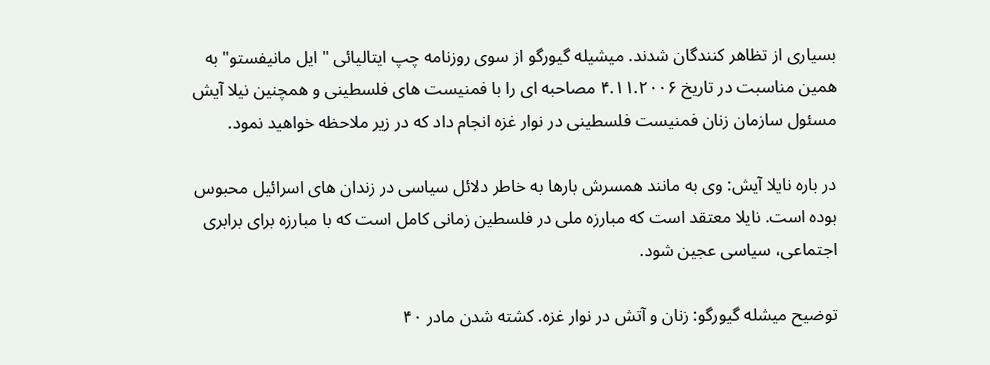بسياری از تظاهر کنندگان شدند. ميشيله گيورگو از سوی روزنامه چپ ايتاليائی " ايل مانيفستو" به همين مناسبت در تاريخ ۴.۱۱.۲۰۰۶ مصاحبه ای را با فمنيست های فلسطينی و همچنين نيلا آيش مسئول سازمان زنان فمنيست فلسطينی در نوار غزه انجام داد که در زير ملاحظه خواهيد نمود.

در باره نايلا آيش: وی به مانند همسرش بارها به خاطر دلائل سياسی در زندان های اسرائيل محبوس بوده است. نايلا معتقد است که مبارزه ملی در فلسطين زمانی کامل است که با مبارزه برای برابری اجتماعی، سياسی عجين شود.

توضيح ميشله گيورگو: زنان و آتش در نوار غزه. کشته شدن مادر ۴۰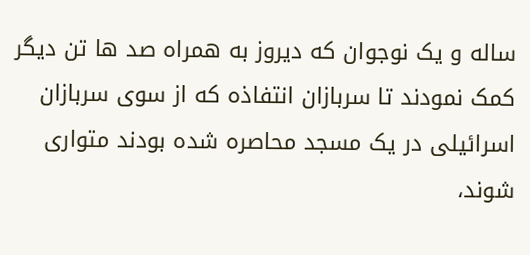ساله و يک نوجوان که ديروز به همراه صد ها تن ديگر کمک نمودند تا سربازان انتفاذه که از سوی سربازان اسرائيلی در يک مسجد محاصره شده بودند متواری شوند،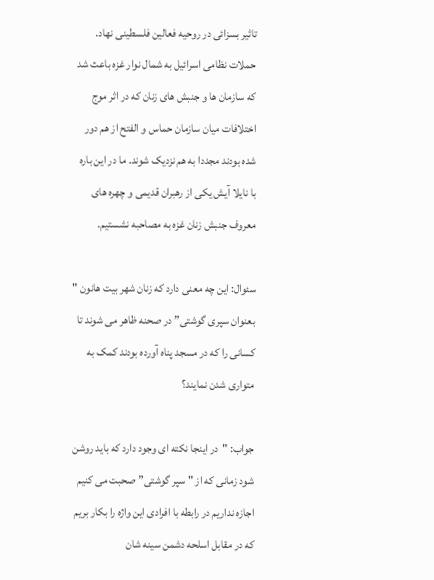تاثير بسزائی در روحيه فعالين فلسطينی نهاد. حملات نظامی اسرائيل به شمال نوار غزه باعث شد که سازمان ها و جنبش های زنان که در اثر موج اختلافات ميان سازمان حماس و الفتح از هم دور شده بودند مجددا به هم نزديک شوند. ما در اين باره با نايلا آيش يکی از رهبران قديمی و چهره های معروف جنبش زنان غزه به مصاحبه نشستيم.

سئوال: اين چه معنی دارد که زنان شهر بيت هانون " بعنوان سپری گوشتی” در صحنه ظاهر می شوند تا کسانی را که در مسجد پناه آورده بودند کمک به متواری شدن نمايند؟

جواب: "در اينجا نکته ای وجود دارد که بايد روشن شود زمانی که از " سپر گوشتی” صحبت می کنيم اجازه نداريم در رابطه با افرادی اين واژه را بکار بريم که در مقابل اسلحه دشمن سينه شان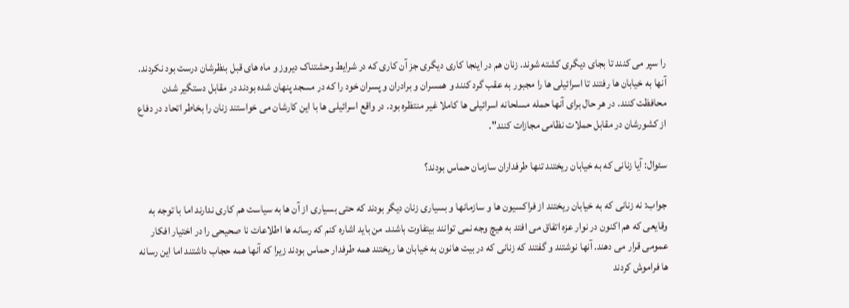را سپر می کنند تا بجای ديگری کشته شوند. زنان هم در اينجا کاری ديگری جز آن کاری که در شرايط وحشتناک ديروز و ماه های قبل بنظرشان درست بود نکردند. آنها به خيابان ها رفتند تا اسرائيلی ها را مجبور به عقب گرد کنند و همسران و برادران و پسران خود را که در مسجد پنهان شده بودند در مقابل دستگير شدن محافظت کنند. در هر حال برای آنها حمله مسلحانه اسرائيلی ها کاملا غير منتظره بود. در واقع اسرائيلی ها با اين کارشان می خواستند زنان را بخاطر اتحاد در دفاع از کشورشان در مقابل حملات نظامی مجازات کنند".

سئوال: آيا زنانی که به خيابان ريختند تنها طرفداران سازمان حماس بودند؟

جواب: نه زنانی که به خيابان ريختند از فراکسيون ها و سازمانها و بسياری زنان ديگر بودند که حتی بسياری از آن ها به سياست هم کاری ندارند اما با توجه به وقايعی که هم اکنون در نوار عزه اتفاق می افتد به هيچ وجه نمی توانند بيتفاوت باشند. من بايد اشاره کنم که رسانه ها اطلاعات نا صحيحی را در اختيار افکار عمومی قرار می دهند. آنها نوشتند و گفتند که زنانی که در بيت هانون به خيابان ها ريختند همه طرفدار حماس بودند زيرا که آنها همه حجاب داشتند اما اين رسانه ها فراموش کردند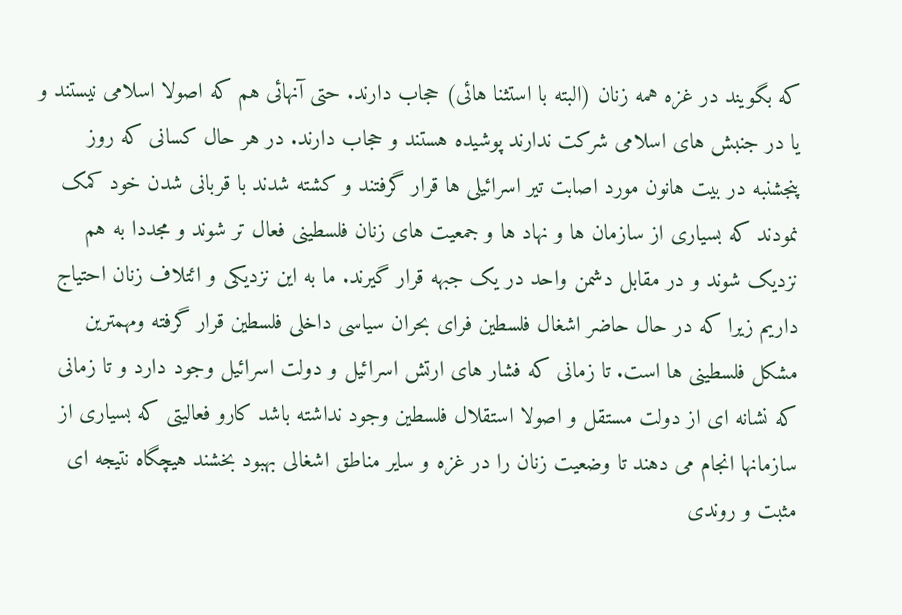که بگويند در غزه همه زنان (البته با استثنا هائی) حجاب دارند. حتی آنهائی هم که اصولا اسلامی نيستند و يا در جنبش های اسلامی شرکت ندارند پوشيده هستند و حجاب دارند. در هر حال کسانی که روز پنجشنبه در بيت هانون مورد اصابت تير اسرائيلی ها قرار گرفتند و کشته شدند با قربانی شدن خود کمک نمودند که بسياری از سازمان ها و نهاد ها و جمعيت های زنان فلسطينی فعال تر شوند و مجددا به هم نزديک شوند و در مقابل دشمن واحد در يک جبهه قرار گيرند. ما به اين نزديکی و ائتلاف زنان احتياج داريم زيرا که در حال حاضر اشغال فلسطين فرای بحران سياسی داخلی فلسطين قرار گرفته ومهمترين مشکل فلسطينی ها است. تا زمانی که فشار های ارتش اسرائيل و دولت اسرائيل وجود دارد و تا زمانی که نشانه ای از دولت مستقل و اصولا استقلال فلسطين وجود نداشته باشد کارو فعاليتی که بسياری از سازمانها انجام می دهند تا وضعيت زنان را در غزه و ساير مناطق اشغالی بهبود بخشند هيچگاه نتيجه ای مثبت و روندی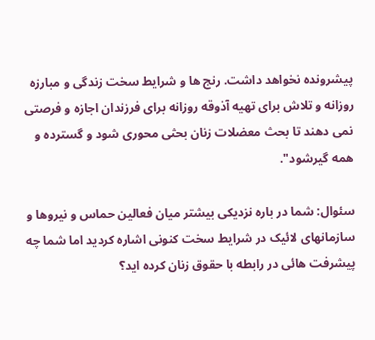پيشرونده نخواهد داشت. رنج ها و شرايط سخت زندگی و مبارزه روزانه و تلاش برای تهيه آذوقه روزانه برای فرزندان اجازه و فرصتی نمی دهند تا بحث معضلات زنان بحثی محوری شود و گسترده و همه گيرشود".

سئوال: شما در باره نزديکی بيشتر ميان فعالين حماس و نيروها و سازمانهای لائيک در شرايط سخت کنونی اشاره کرديد اما شما چه پيشرفت هائی در رابطه با حقوق زنان کرده ايد؟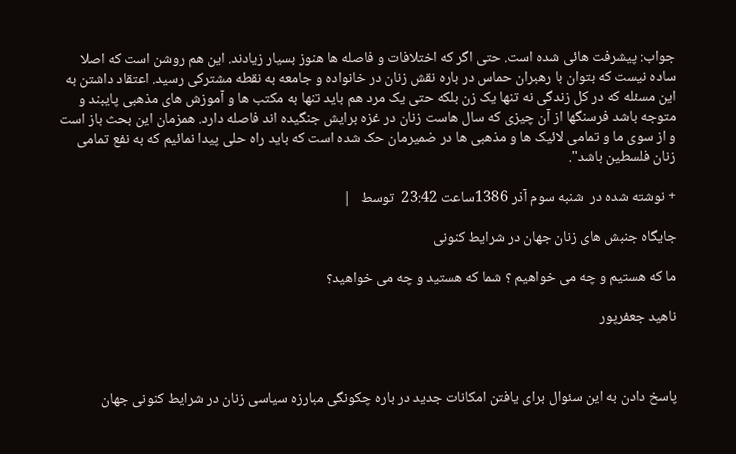جواب: پيشرفت هائی شده است. حتی اگر که اختلافات و فاصله ها هنوز بسيار زيادند. اين هم روشن است که اصلا ساده نيست که بتوان با رهبران حماس در باره نقش زنان در خانواده و جامعه به نقطه مشترکی رسيد. اعتقاد داشتن به اين مسئله که در کل زندگی نه تنها يک زن بلکه حتی يک مرد هم بايد تنها به مکتب ها و آموزش های مذهبی پايبند و متوجه باشد فرسنگها از آن چيزی که سال هاست زنان در غزه برايش جنگيده اند فاصله دارد. همزمان اين بحث باز است و از سوی ما و تمامی لائيک ها و مذهبی ها در ضميرمان حک شده است که بايد راه حلی پيدا نمائيم که به نفع تمامی زنان فلسطين باشد".

+ نوشته شده در  شنبه سوم آذر 1386ساعت 23:42  توسط   |

جایگاه جنبش های زنان جهان در شرایط کنونی

ما که هستیم و چه می خواهیم ؟ شما که هستید و چه می خواهید؟

ناهید جعفرپور



پاسخ دادن به این سئوال برای یافتن امکانات جدید در باره چکونگی مبارزه سیاسی زنان در شرایط کنونی جهان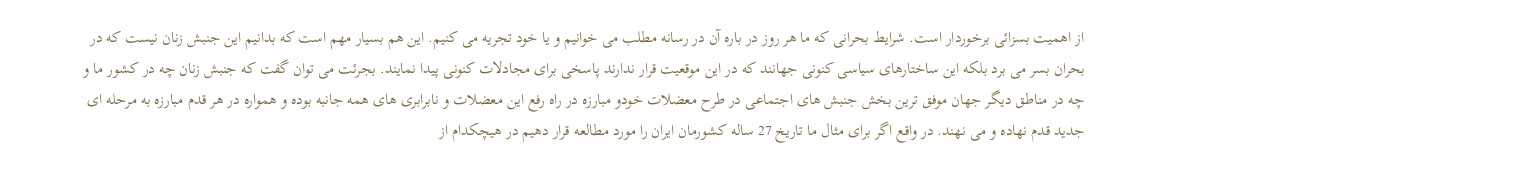از اهمیت بسزائی برخوردار است. شرایط بحرانی که ما هر روز در باره آن در رسانه مطلب می خوانیم و یا خود تجریه می کنیم. این هم بسیار مهم است که بدانیم این جنبش زنان نیست که در بحران بسر می برد بلکه این ساختارهای سیاسی کنونی جهانند که در این موقعیت قرار ندارند پاسخی برای مجادلات کنونی پیدا نمایند. بجرئت می توان گفت که جنبش زنان چه در کشور ما و چه در مناطق دیگر جهان موفق ترین بخش جنبش های اجتماعی در طرح معضلات خودو مبارزه در راه رفع این معضلات و نابرابری های همه جانبه بوده و همواره در هر قدم مبارزه به مرحله ای جدید قدم نهاده و می نهند. در واقع اگر برای مثال ما تاریخ 27 ساله کشورمان ایران را مورد مطالعه قرار دهیم در هیچکدام از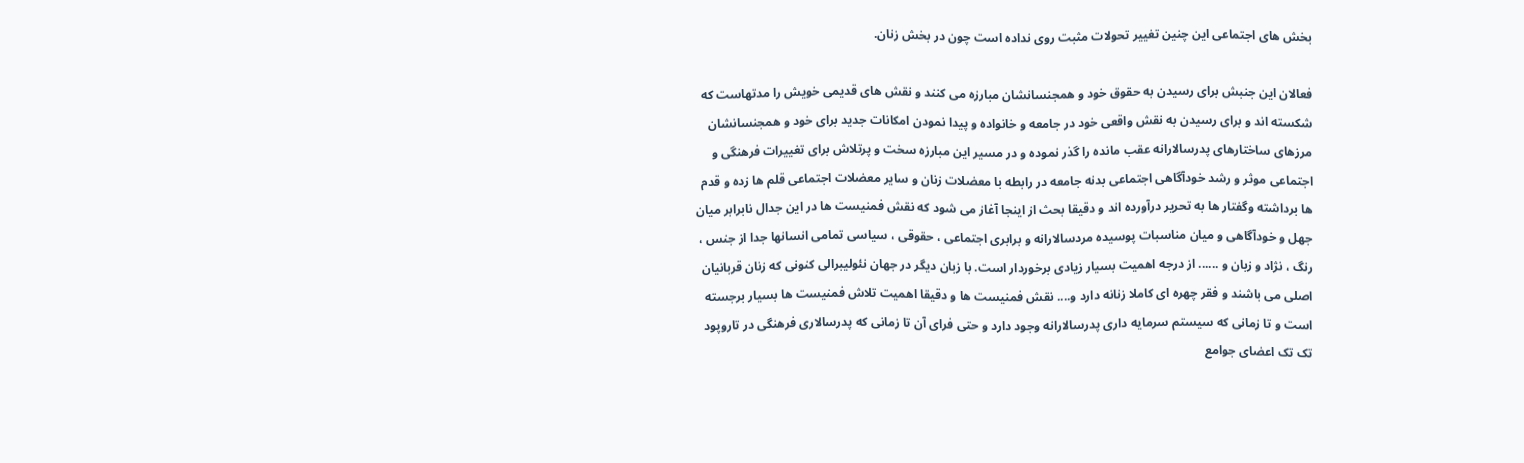بخش های اجتماعی این چنین تغییر تحولات مثبت روی نداده است چون در بخش زنان.

فعالان این جنبش برای رسیدن به حقوق خود و همجنسانشان مبارزه می کنند و نقش های قدیمی خویش را مدتهاست که شکسته اند و برای رسیدن به نقش واقعی خود در جامعه و خانواده و پیدا نمودن امکانات جدید برای خود و همجنسانشان مرزهای ساختارهای پدرسالارانه عقب مانده را گذر نموده و در مسیر این مبارزه سخت و پرتلاش برای تغییرات فرهنگی و اجتماعی موثر و رشد خودآگاهی اجتماعی بدنه جامعه در رابطه با معضلات زنان و سایر معضلات اجتماعی قلم ها زده و قدم ها برداشته وگفتار ها به تحریر درآورده اند و دقیقا بحث از اینجا آغاز می شود که نقش فمنیست ها در این جدال نابرابر میان جهل و خودآگاهی و میان مناسبات پوسیده مردسالارانه و برابری اجتماعی ، حقوقی ، سیاسی تمامی انسانها جدا از جنس ، رنگ ، نژاد و زبان و ...... از درجه اهمیت بسیار زیادی برخوردار است. با زبان دیگر در جهان نئولیبرالی کنونی که زنان قربانیان اصلی می باشند و فقر چهره ای کاملا زنانه دارد و.... نقش فمنیست ها و دقیقا اهمیت تلاش فمنیست ها بسیار برجسته است و تا زمانی که سیستم سرمایه داری پدرسالارانه وجود دارد و حتی فرای آن تا زمانی که پدرسالاری فرهنگی در تاروپود تک تک اعضای جوامع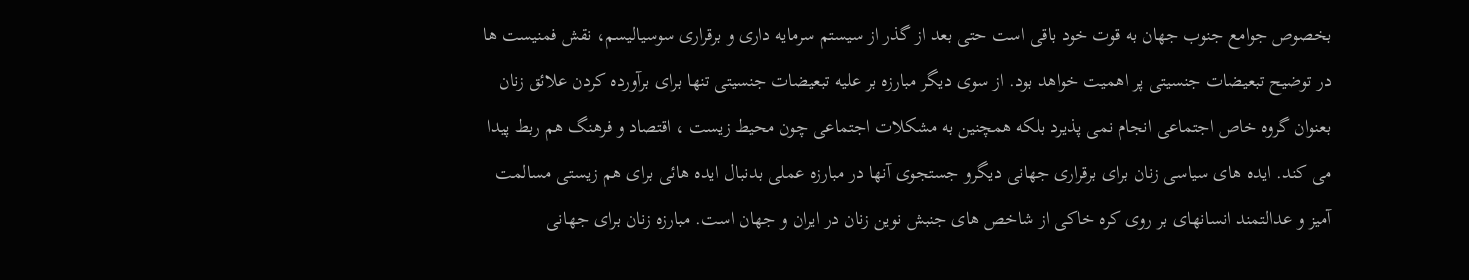بخصوص جوامع جنوب جهان به قوت خود باقی است حتی بعد از گذر از سیستم سرمایه داری و برقراری سوسیالیسم، نقش فمنیست ها در توضیح تبعیضات جنسیتی پر اهمیت خواهد بود. از سوی دیگر مبارزه بر علیه تبعیضات جنسیتی تنها برای برآورده کردن علائق زنان بعنوان گروه خاص اجتماعی انجام نمی پذیرد بلکه همچنین به مشکلات اجتماعی چون محیط زیست ، اقتصاد و فرهنگ هم ربط پیدا می کند. ایده های سیاسی زنان برای برقراری جهانی دیگرو جستجوی آنها در مبارزه عملی بدنبال ایده هائی برای هم زیستی مسالمت آمیز و عدالتمند انسانهای بر روی کره خاکی از شاخص های جنبش نوین زنان در ایران و جهان است. مبارزه زنان برای جهانی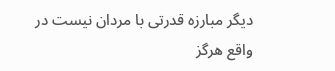دیگر مبارزه قدرتی با مردان نیست در واقع هرگز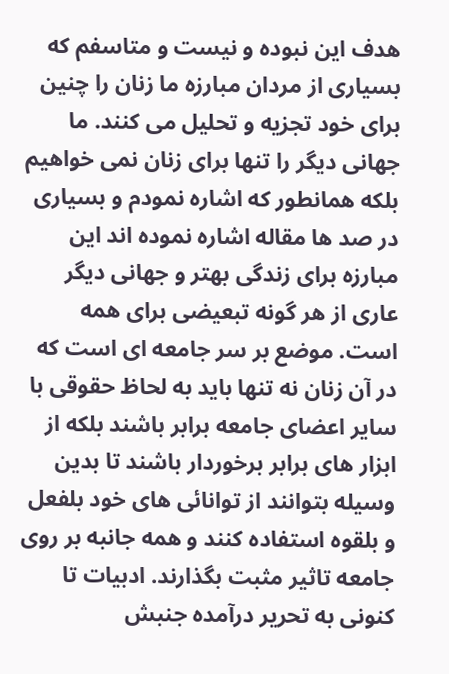هدف این نبوده و نیست و متاسفم که بسیاری از مردان مبارزه ما زنان را چنین برای خود تجزیه و تحلیل می کنند. ما جهانی دیگر را تنها برای زنان نمی خواهیم بلکه همانطور که اشاره نمودم و بسیاری در صد ها مقاله اشاره نموده اند این مبارزه برای زندگی بهتر و جهانی دیگر عاری از هر گونه تبعیضی برای همه است. موضع بر سر جامعه ای است که در آن زنان نه تنها باید به لحاظ حقوقی با سایر اعضای جامعه برابر باشند بلکه از ابزار های برابر برخوردار باشند تا بدین وسیله بتوانند از توانائی های خود بلفعل و بلقوه استفاده کنند و همه جانبه بر روی جامعه تاثیر مثبت بگذارند. ادبیات تا کنونی به تحریر درآمده جنبش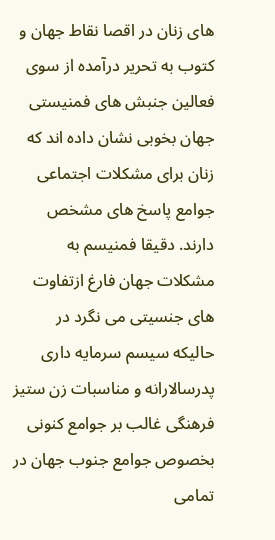های زنان در اقصا نقاط جهان و کتوب به تحریر درآمده از سوی فعالین جنبش های فمنیستی جهان بخوبی نشان داده اند که زنان برای مشکلات اجتماعی جوامع پاسخ های مشخص دارند. دقیقا فمنیسم به مشکلات جهان فارغ ازتفاوت های جنسیتی می نگرد در حالیکه سیسم سرمایه داری پدرسالارانه و مناسبات زن ستیز فرهنگی غالب بر جوامع کنونی بخصوص جوامع جنوب جهان در تمامی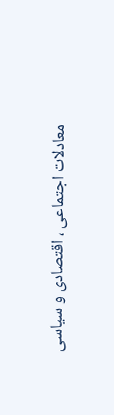معادلات اجتماعی ، اقتصادی و سیاسی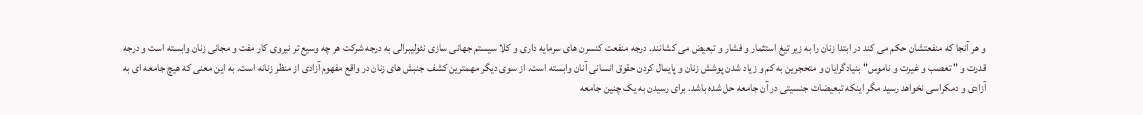و هر آنجا که منفعتشان حکم می کند در ابتدا زنان را به زیر تیغ استثمار و فشار و تبعیض می کشانند. درجه منفعت کنسرن های سرمایه داری و کلا سیستم جهانی سازی نئولیبرالی به درجه شرکت هر چه وسیع تر نیروی کار مفت و مجانی زنان وابسته است و درجه قدرت و " تعصب و غیرت و ناموس" بنیادگرایان و متحجرین به کم و زیاد شدن پوشش زنان و پایمال کردن حقوق انسانی آنان وابسته است. از سوی دیگر مهمترین کشف جنبش های زنان در واقع مفهوم آزادی از منظر زنانه است. به این معنی که هیچ جامعه ای به آزادی و دمکراسی نخواهد رسید مگر اینکه تبعیضات جنسیتی در آن جامعه حل شده باشد. برای رسیدن به یک چنین جامعه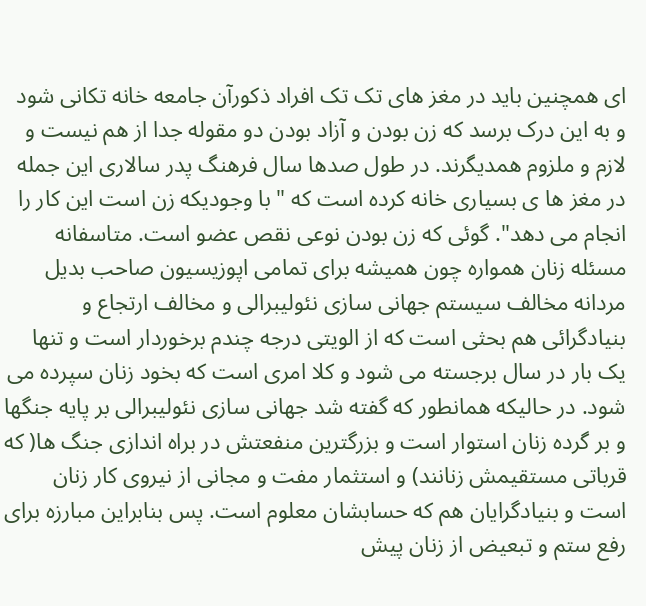ای همچنین باید در مغز های تک تک افراد ذکورآن جامعه خانه تکانی شود و به این درک برسد که زن بودن و آزاد بودن دو مقوله جدا از هم نیست و لازم و ملزوم همدیگرند. در طول صدها سال فرهنگ پدر سالاری این جمله در مغز ها ی بسیاری خانه کرده است که " با وجودیکه زن است این کار را انجام می دهد". گوئی که زن بودن نوعی نقص عضو است. متاسفانه مسئله زنان همواره چون همیشه برای تمامی اپوزیسیون صاحب بدیل مردانه مخالف سیستم جهانی سازی نئولیبرالی و مخالف ارتجاع و بنیادگرائی هم بحثی است که از الویتی درجه چندم برخوردار است و تنها یک بار در سال برجسته می شود و کلا امری است که بخود زنان سپرده می شود. در حالیکه همانطور که گفته شد جهانی سازی نئولیبرالی بر پایه جنگها و بر گرده زنان استوار است و بزرگترین منفعتش در براه اندازی جنگ ها( که قرباتی مستقیمش زنانند) و استثمار مفت و مجانی از نیروی کار زنان است و بنیادگرایان هم که حسابشان معلوم است. پس بنابراین مبارزه برای رفع ستم و تبعیض از زنان پیش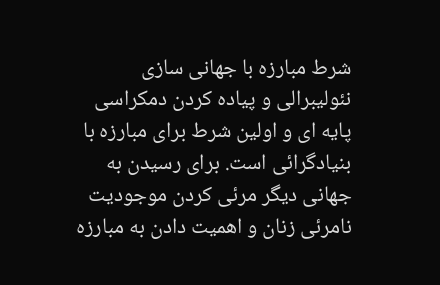شرط مبارزه با جهانی سازی نئولیبرالی و پیاده کردن دمکراسی پایه ای و اولین شرط برای مبارزه با بنیادگرائی است. برای رسیدن به جهانی دیگر مرئی کردن موجودیت نامرئی زنان و اهمیت دادن به مبارزه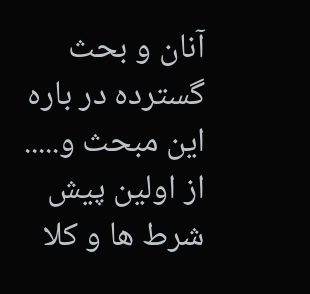آنان و بحث گسترده در باره این مبحث و..... از اولین پیش شرط ها و کلا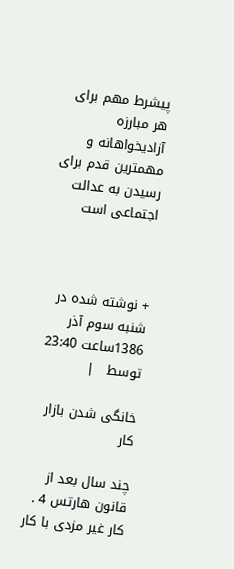پیشرط مهم برای هر مبارزه آزادیخواهانه و مهمترین قدم برای رسیدن به عدالت اجتماعی است



+ نوشته شده در  شنبه سوم آذر 1386ساعت 23:40  توسط   |

خانگی شدن بازار کار

چند سال بعد از قانون هارتس 4 . کار غیر مزدی با کار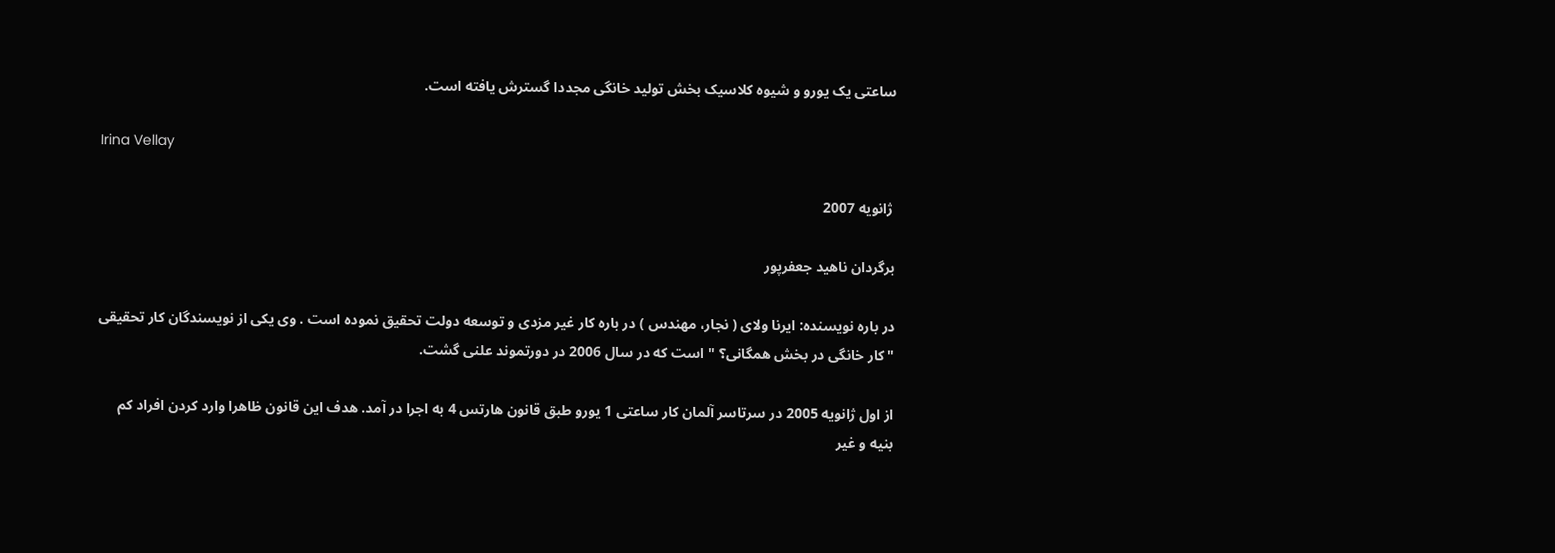ساعتی یک یورو و شیوه کلاسیک بخش تولید خانگی مجددا گسترش یافته است.

Irina Vellay

 ژانویه 2007

برگردان ناهید جعفرپور

در باره نویسنده: ایرنا ولای ( نجار، مهندس ) در باره کار غیر مزدی و توسعه دولت تحقیق نموده است . وی یکی از نویسندگان کار تحقیقی "کار خانگی در بخش همگانی؟ " است که در سال 2006 در دورتموند علنی گشت.

از اول ژانویه 2005 در سرتاسر آلمان کار ساعتی 1 یورو طبق قانون هارتس 4 به اجرا در آمد. هدف این قانون ظاهرا وارد کردن افراد کم بنیه و غیر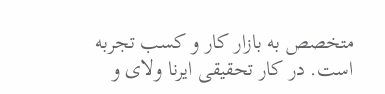متخصص به بازار کار و کسب تجربه است. در کار تحقیقی ایرنا ولای و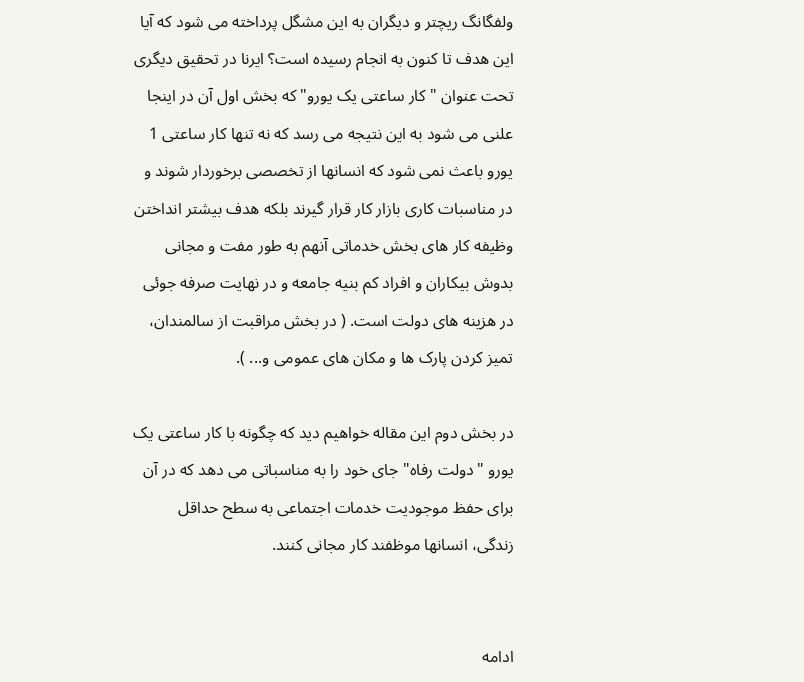ولفگانگ ریچتر و دیگران به این مشگل پرداخته می شود که آیا این هدف تا کنون به انجام رسیده است؟ ایرنا در تحقیق دیگری تحت عنوان " کار ساعتی یک یورو" که بخش اول آن در اینجا علنی می شود به این نتیجه می رسد که نه تنها کار ساعتی 1 یورو باعث نمی شود که انسانها از تخصصی برخوردار شوند و در مناسبات کاری بازار کار قرار گیرند بلکه هدف بیشتر انداختن وظیفه کار های بخش خدماتی آنهم به طور مفت و مجانی بدوش بیکاران و افراد کم بنیه جامعه و در نهایت صرفه جوئی در هزینه های دولت است. ( در بخش مراقبت از سالمندان، تمیز کردن پارک ها و مکان های عمومی و... ).

در بخش دوم این مقاله خواهیم دید که چگونه با کار ساعتی یک یورو "دولت رفاه" جای خود را به مناسباتی می دهد که در آن برای حفظ موجودیت خدمات اجتماعی به سطح حداقل زندگی، انسانها موظفند کار مجانی کنند.


ادامه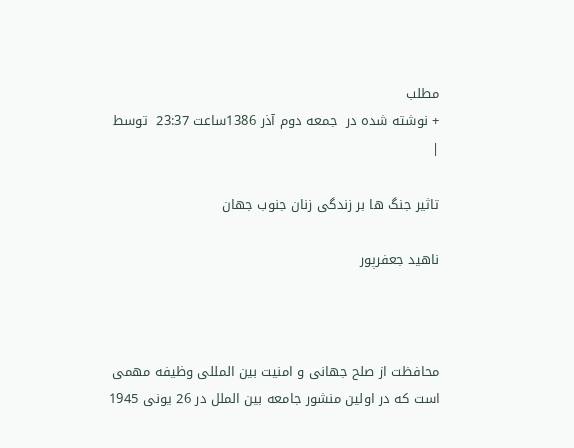مطلب
+ نوشته شده در  جمعه دوم آذر 1386ساعت 23:37  توسط   |

تاثیر جنگ ها بر زندگی زنان جنوب جهان

ناهید جعفرپور



محافظت از صلح جهانی و امنیت بین المللی وظیفه مهمی است که در اولین منشور جامعه بین الملل در 26 یونی 1945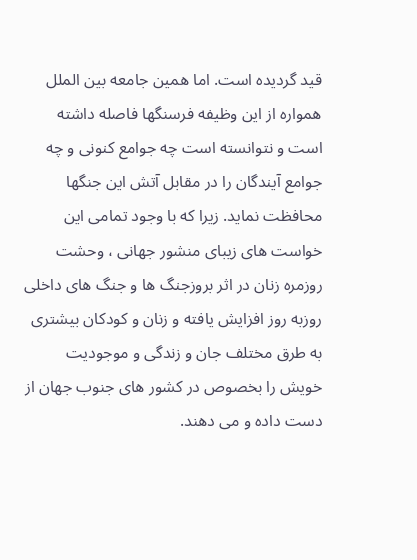قید گردیده است. اما همین جامعه بین الملل همواره از این وظیفه فرسنگها فاصله داشته است و نتوانسته است چه جوامع کنونی و چه جوامع آیندگان را در مقابل آتش این جنگها محافظت نماید. زیرا که با وجود تمامی این خواست های زیبای منشور جهانی ، وحشت روزمره زنان در اثر بروزجنگ ها و جنگ های داخلی روزبه روز افزایش یافته و زنان و کودکان بیشتری به طرق مختلف جان و زندگی و موجودیت خویش را بخصوص در کشور های جنوب جهان از دست داده و می دهند.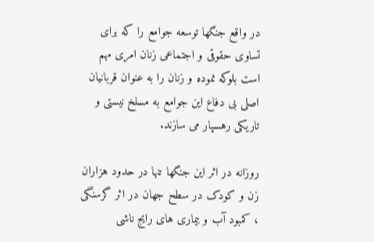در واقع جنگها توسعه جوامع را که برای تساوی حقوقی و اجتماعی زنان امری مهم است بلوکه نموده و زنان را به عنوان قربانیان اصلی بی دفاع این جوامع به مسلخ نیستی و تاریکی رهسپار می سازند.

روزانه در اثر این جنگها تنها در حدود هزاران زن و کودک در سطح جهان در اثر گرسنگی ، کمبود آب و بیماری های رایج ناشی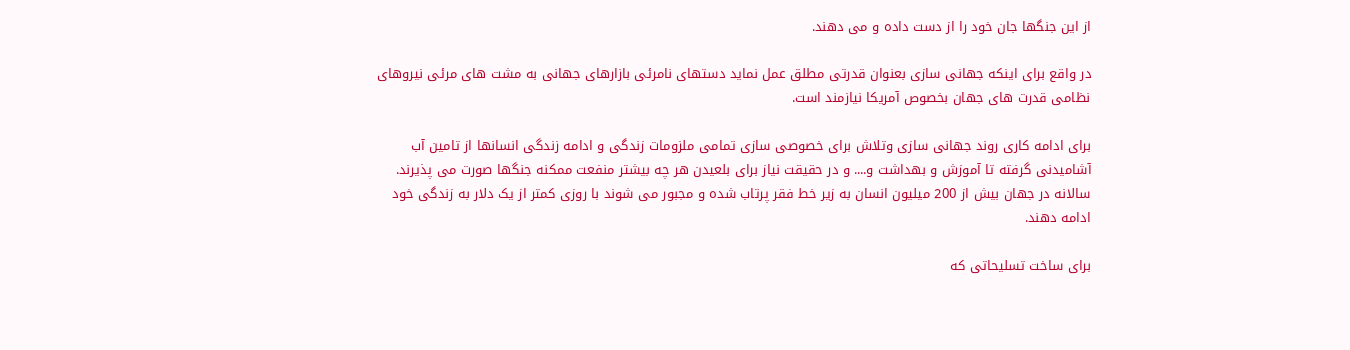از این جنگها جان خود را از دست داده و می دهند.

در واقع برای اینکه جهانی سازی بعنوان قدرتی مطلق عمل نماید دستهای نامرئی بازارهای جهانی به مشت های مرئی نیروهای نظامی قدرت های جهان بخصوص آمریکا نیازمند است.

برای ادامه کاری روند جهانی سازی وتلاش برای خصوصی سازی تمامی ملزومات زندگی و ادامه زندگی انسانها از تامین آب آشامیدنی گرفته تا آموزش و بهداشت و.... و در حقیقت نیاز برای بلعیدن هر چه بیشتر منفعت ممکنه جنگها صورت می پذیرند. سالانه در جهان بیش از 200 میلیون انسان به زیر خط فقر پرتاب شده و مجبور می شوند با روزی کمتر از یک دلار به زندگی خود ادامه دهند.

برای ساخت تسلیحاتی که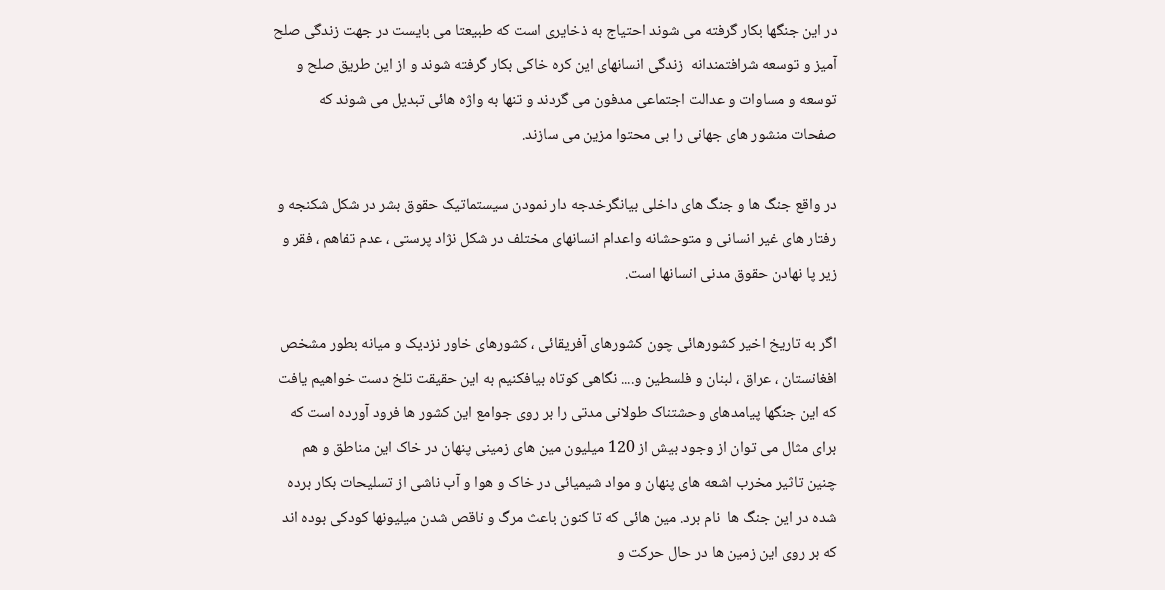در این جنگها بکار گرفته می شوند احتیاج به ذخایری است که طبیعتا می بایست در جهت زندگی صلح آمیز و توسعه شرافتمندانه  زندگی انسانهای این کره خاکی بکار گرفته شوند و از این طریق صلح و  توسعه و مساوات و عدالت اجتماعی مدفون می گردند و تنها به واژه هائی تبدیل می شوند که صفحات منشور های جهانی را بی محتوا مزین می سازند.

در واقع جنگ ها و جنگ های داخلی بیانگرخدجه دار نمودن سیستماتیک حقوق بشر در شکل شکنجه و رفتار های غیر انسانی و متوحشانه واعدام انسانهای مختلف در شکل نژاد پرستی ، عدم تفاهم ، فقر و زیر پا نهادن حقوق مدنی انسانها است.

اگر به تاریخ اخیر کشورهائی چون کشورهای آفریقائی ، کشورهای خاور نزدیک و میانه بطور مشخص افغانستان ، عراق ، لبنان و فلسطین و.... نگاهی کوتاه بیافکنیم به این حقیقت تلخ دست خواهیم یافت که این جنگها پیامدهای وحشتناک طولانی مدتی را بر روی جوامع این کشور ها فرود آورده است که برای مثال می توان از وجود بیش از 120 میلیون مین های زمینی پنهان در خاک این مناطق و هم چنین تاثیر مخرب اشعه های پنهان و مواد شیمیائی در خاک و هوا و آب ناشی از تسلیحات بکار برده شده در این جنگ ها  نام برد. مین هائی که تا کنون باعث مرگ و ناقص شدن میلیونها کودکی بوده اند که بر روی این زمین ها در حال حرکت و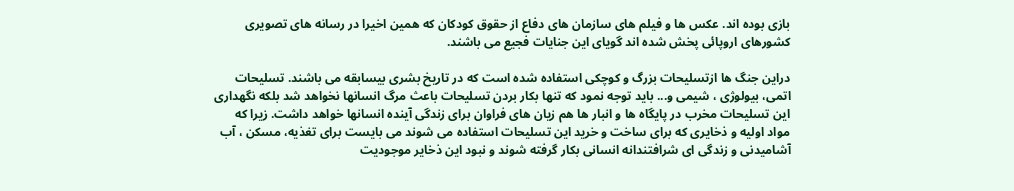بازی بوده اند. عکس ها و فیلم های سازمان های دفاع از حقوق کودکان که همین اخیرا در رسانه های تصویری کشورهای اروپائی پخش شده اند گویای این جنایات فجیع می باشند.

دراین جنگ ها ازتسلیحات بزرگ و کوچکی استفاده شده است که در تاریخ بشری بیسابقه می باشند. تسلیحات اتمی، بیولوژی ، شیمی و... باید توجه نمود که تنها بکار بردن تسلیحات باعث مرگ انسانها نخواهد شد بلکه نگهداری این تسلیحات مخرب در پایگاه ها و انبار ها هم زیان های فراوان برای زندگی آینده انسانها خواهد داشت. زیرا که مواد اولیه و ذخایری که برای ساخت و خرید این تسلیحات استفاده می شوند می بایست برای تغذیه، مسکن ، آب آشامیدنی و زندگی ای شرافتندانه انسانی بکار گرفته شوند و نبود این ذخایر موجودیت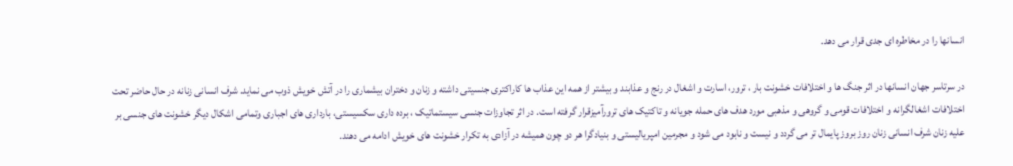انسانها را در مخاطره ای جدی قرار می دهد.

در سرتاسر جهان انسانها در اثر جنگ ها و اختلافات خشونت بار ، ترور، اسارت و اشغال در رنج و عذابند و بیشتر از همه این عذاب ها کاراکتری جنسیتی داشته و زنان و دختران بیشماری را در آتش خویش ذوب می نماید. شرف انسانی زنانه در حال حاضر تحت اختلافات اشغالگرانه و اختلافات قومی و گروهی و مذهبی مورد هدف های حمله جویانه و تاکتیک های ترورآمیزقرار گرفته است. در اثر تجاوزات جنسی سیستماتیک ، برده داری سکسیستی، بارداری های اجباری وتمامی اشکال دیگر خشونت های جنسی بر علیه زنان شرف انسانی زنان روز بروز پایمال تر می گردد و نیست و نابود می شود و مجرمین امپریالیستی و بنیادگرا هر دو چون همیشه در آزادی به تکرار خشونت های خویش ادامه می دهند.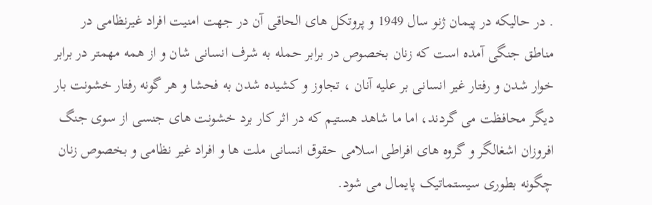. در حالیکه در پیمان ژنو سال 1949 و پروتکل های الحاقی آن در جهت امنیت افراد غیرنظامی در مناطق جنگی آمده است که زنان بخصوص در برابر حمله به شرف انسانی شان و از همه مهمتر در برابر خوار شدن و رفتار غیر انسانی بر علیه آنان ، تجاوز و کشیده شدن به فحشا و هر گونه رفتار خشونت بار دیگر محافظت می گردند، اما ما شاهد هستیم که در اثر کار برد خشونت های جنسی از سوی جنگ افروزان اشغالگر و گروه های افراطی اسلامی حقوق انسانی ملت ها و افراد غیر نظامی و بخصوص زنان چگونه بطوری سیستماتیک پایمال می شود.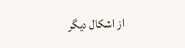از اشکال دیگر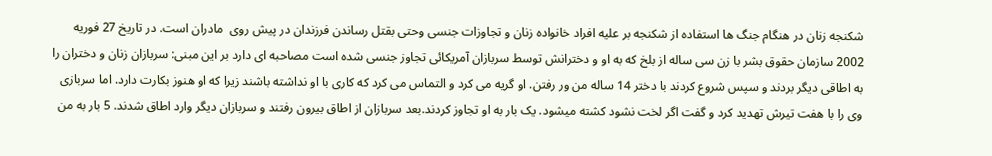شکنجه زنان در هنگام جنگ ها استفاده از شکنجه بر علیه افراد خانواده زنان و تجاوزات جنسی وحتی بقتل رساندن فرزندان در پیش روی  مادران است. در تاریخ 27 فوریه 2002 سازمان حقوق بشر با زن سی ساله از بلخ که به او و دخترانش توسط سربازان آمریکائی تجاوز جنسی شده است مصاحبه ای دارد بر این مبنی: سربازان زنان و دختران را به اطاقی دیگر بردند و سپس شروع کردند با دختر 14 ساله من ور رفتن. او گریه می کرد و التماس می کرد که کاری با او نداشته باشند زیرا که او هنوز بکارت دارد. اما سربازی وی را با هفت تیرش تهدید کرد و گفت اگر لخت نشود کشته میشود. یک بار به او تجاوز کردند.بعد سربازان از اطاق بیرون رفتند و سربازان دیگر وارد اطاق شدند. 5 بار به من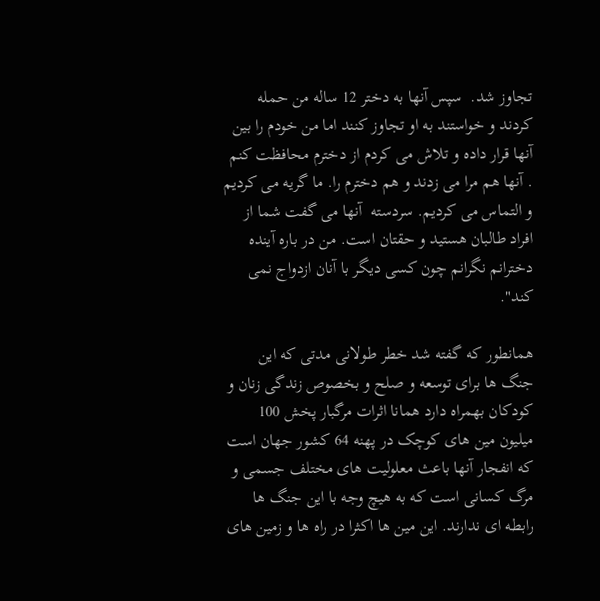تجاوز شد.  سپس آنها به دختر 12 ساله من حمله کردند و خواستند به او تجاوز کنند اما من خودم را بین آنها قرار داده و تلاش می کردم از دخترم محافظت کنم . آنها هم مرا می زدند و هم دخترم را. ما گریه می کردیم و التماس می کردیم. سردسته  آنها می گفت شما از افراد طالبان هستید و حقتان است. من در باره آینده دخترانم نگرانم چون کسی دیگر با آنان ازدواج نمی کند".

همانطور که گفته شد خطر طولانی مدتی که این جنگ ها برای توسعه و صلح و بخصوص زندگی زنان و کودکان بهمراه دارد همانا اثرات مرگبار پخش 100 میلیون مین های کوچک در پهنه 64 کشور جهان است که انفجار آنها باعث معلولیت های مختلف جسمی و مرگ کسانی است که به هیچ وجه با این جنگ ها رابطه ای ندارند. این مین ها اکثرا در راه ها و زمین های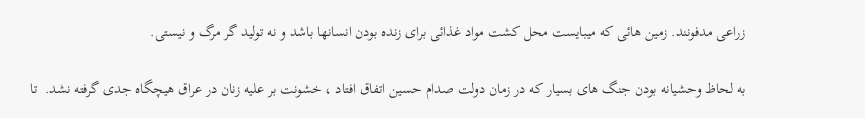زراعی مدفونند. زمین هائی که میبایست محل کشت مواد غذائی برای زنده بودن انسانها باشد و نه تولید گر مرگ و نیستی.

به لحاظ وحشیانه بودن جنگ های بسیار که در زمان دولت صدام حسین اتفاق افتاد ، خشونت بر علیه زنان در عراق هیچگاه جدی گرفته نشد.  تا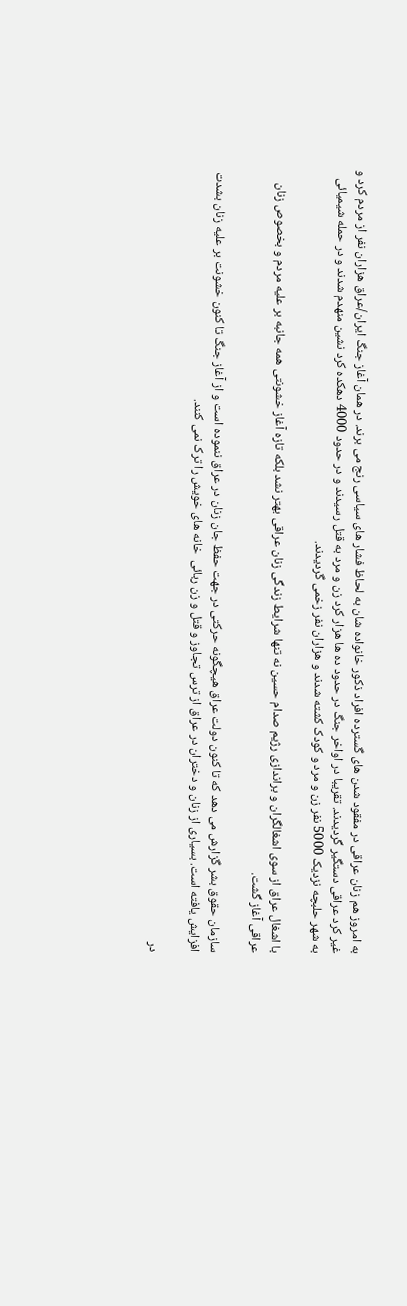به امروز هم زنان عراقی در مفقود شدن های گسترده افراد ذکور خانواده شان به لحاظ فشار های سیاسی رنج می برند. در همان آغاز جنگ ایران/عراق هزاران نفر از مردم کرد و غیر کرد عراقی دستگیر گردیدند. تقریبا در اواخر جنگ در حدود ده ها هزار کرد زن و مرد به قتل رسیدند و در حدود 4000 دهکده کرد نشین منهدم شدند و در حمله شیمیائی به شهر حلبچه نزدیک 5000 نفر زن و مرد و کودک کشته شدند و هزاران نفر زخمی گردیدند.

با اشغال عراق از سوی اشغالگران و براندازی رژیم صدام حسین نه تنها شرایط زندگی زنان عراقی بهتر نشد بلکه تازه آغاز خشونتی همه جانبه بر علیه مردم و بخصوص زنان عراقی آغاز گشت.

سازمان حقوق بشر گزارش می دهد که تا کنون دولت عراق هیچگونه حرکتی در جهت حفظ جان زنان در عراق ننموده است و از آغاز جنگ تا کنون خشونت بر علیه زنان بشدت افزایش یافته است. بسیاری از زنان و دختران در عراق از ترس تجاوز و قتل و زن ربائی  خانه های خویش را ترک نمی کنند.

در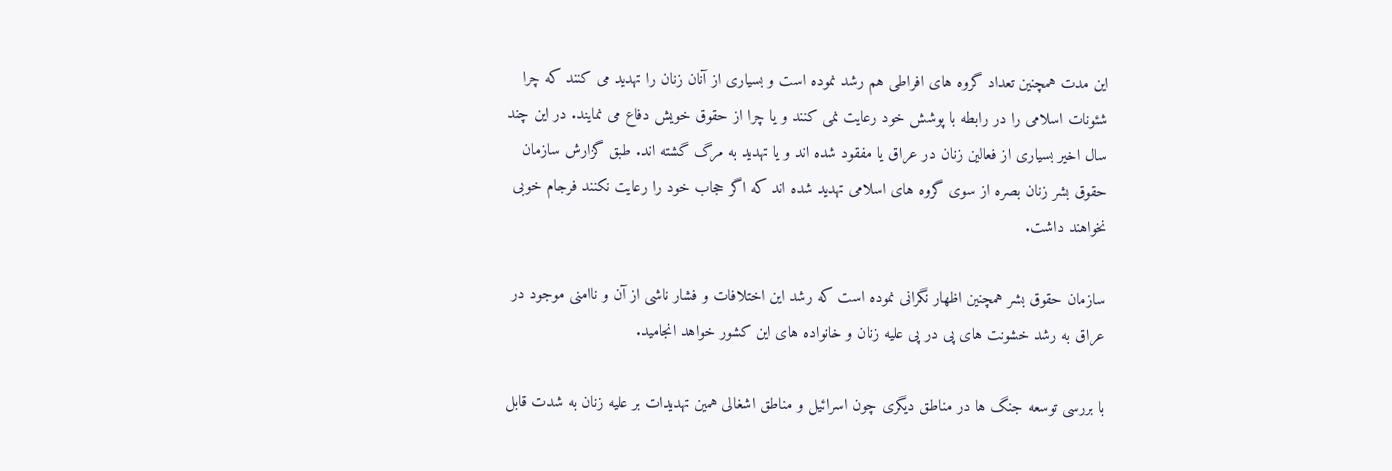این مدت همچنین تعداد گروه های افراطی هم رشد نموده است و بسیاری از آنان زنان را تهدید می کنند که چرا شئونات اسلامی را در رابطه با پوشش خود رعایت نمی کنند و یا چرا از حقوق خویش دفاع می نمایند. در این چند سال اخیر بسیاری از فعالین زنان در عراق یا مفقود شده اند و یا تهدید به مرگ گشته اند. طبق گزارش سازمان حقوق بشر زنان بصره از سوی گروه های اسلامی تهدید شده اند که اگر حجاب خود را رعایت نکنند فرجام خوبی نخواهند داشت.

سازمان حقوق بشر همچنین اظهار نگرانی نموده است که رشد این اختلافات و فشار ناشی از آن و ناامنی موجود در عراق به رشد خشونت های پی در پی علیه زنان و خانواده های این کشور خواهد انجامید.

با بررسی توسعه جنگ ها در مناطق دیگری چون اسرائیل و مناطق اشغالی همین تهدیدات بر علیه زنان به شدت قابل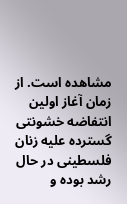مشاهده است. از زمان آغاز اولین انتفاضه خشونتی گسترده علیه زنان فلسطینی در حال رشد بوده و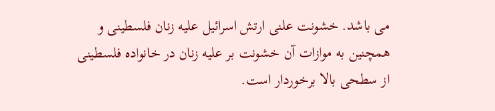می باشد. خشونت علنی ارتش اسرائیل علیه زنان فلسطینی و همچنین به موازات آن خشونت بر علیه زنان در خانواده فلسطینی از سطحی بالا برخوردار است.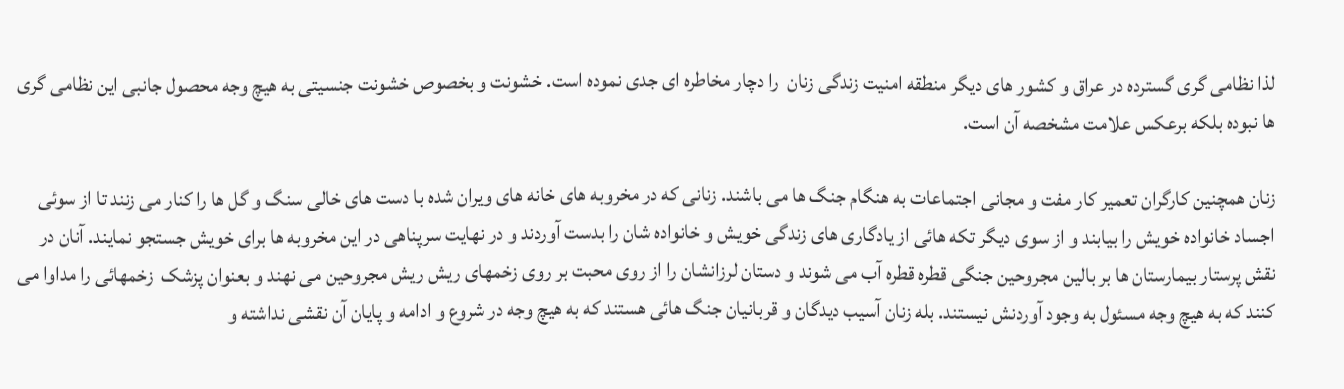لذا نظامی گری گسترده در عراق و کشور های دیگر منطقه امنیت زندگی زنان  را دچار مخاطره ای جدی نموده است. خشونت و بخصوص خشونت جنسیتی به هیچ وجه محصول جانبی این نظامی گری ها نبوده بلکه برعکس علامت مشخصه آن است.

زنان همچنین کارگران تعمیر کار مفت و مجانی اجتماعات به هنگام جنگ ها می باشند. زنانی که در مخروبه های خانه های ویران شده با دست های خالی سنگ و گل ها را کنار می زنند تا از سوئی اجساد خانواده خویش را بیابند و از سوی دیگر تکه هائی از یادگاری های زندگی خویش و خانواده شان را بدست آوردند و در نهایت سرپناهی در این مخروبه ها برای خویش جستجو نمایند. آنان در نقش پرستار بیمارستان ها بر بالین مجروحین جنگی قطره قطره آب می شوند و دستان لرزانشان را از روی محبت بر روی زخمهای ریش ریش مجروحین می نهند و بعنوان پزشک  زخمهائی را مداوا می کنند که به هیچ وجه مسئول به وجود آوردنش نیستند. بله زنان آسیب دیدگان و قربانیان جنگ هائی هستند که به هیچ وجه در شروع و ادامه و پایان آن نقشی نداشته و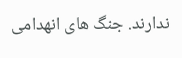ندارند. جنگ های انهدامی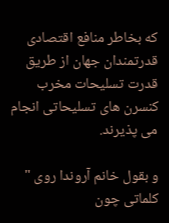که بخاطر منافع اقتصادی قدرتمندان جهان از طریق قدرت تسلیحات مخرب کنسرن های تسلیحاتی انجام می پذیرند.

و بقول خانم آروندا روی " کلماتی چون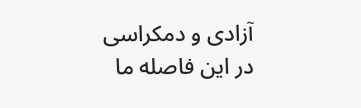آزادی و دمکراسی در این فاصله ما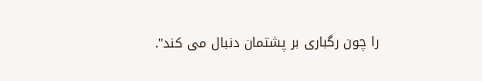را چون رگباری بر پشتمان دنبال می کند".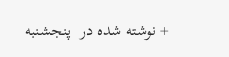+ نوشته شده در  پنجشنبه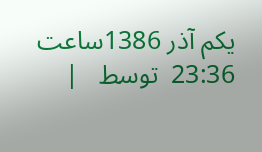یکم آذر 1386ساعت 23:36  توسط   |